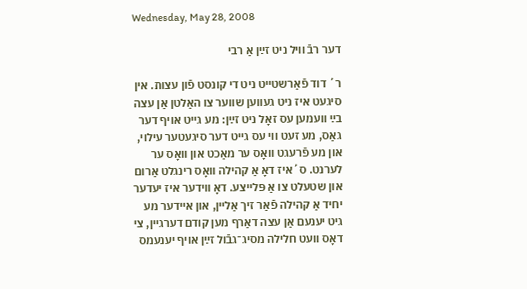Wednesday, May 28, 2008

דער רבֿ וויל ניט זײַן אַ רבי

ר´ דוד פֿאַרשטייט ניט די קונסט פֿון עצות. אין סיגעט איז ניט געווען שווער צו האַלטן אַן עצה בײַ וועמען עס זאָל ניט זײַן: מע גייט אויף דער גאַס, מע זעט ווי עס גייט דער סיגעטער עילוי, און מע פֿרעגט וואָס ער מאַכט און וואָס ער לערנט. ס´איז דאָ אַ קהילה וואָס רינגלט אַרום און שטעלט צו אַ פּלייצע. דאָ ווידער איז יעדער יחיד אַ קהילה פֿאַר זיך אַליין, און איידער מע גיט יענעם אַן עצה דאַרף מען קודם דערגיין, צי דאָס וועט חלילה מסיג־גבֿול זײַן אויף יענעמס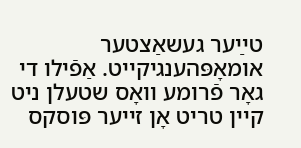טײַער געשאַצטער אומאָפּהענגיקייט. אַפֿילו די גאָר פֿרומע וואָס שטעלן ניט קיין טריט אָן זייער פּוסקס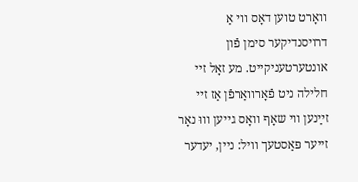וואָרט טוען דאָס ווי אַ דרויסנדיקער סימן פֿון אונטערטעניקייט. מע זאָל זיי חלילה ניט פֿאָרוואַרפֿן אַז זיי זײַנען ווי שאָף וואָס גייען וווּ נאָר זייער פּאַסטעך וויל: ניין, יעדער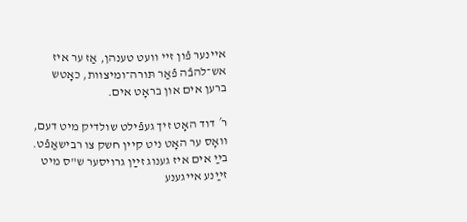איינער פֿון זיי וועט טענהן, אַז ער איז אש־להבֿה פֿאַר תּורה־ומיצוות, כאָטש ברען אים און בראָט אים.

ר´ דוד האָט זיך געפֿילט שולדיק מיט דעם, וואָס ער האָט ניט קיין חשק צו רבישאַפֿט. בײַ אים איז גענוג זײַן גרויסער ש"ס מיט זײַנע אייגענע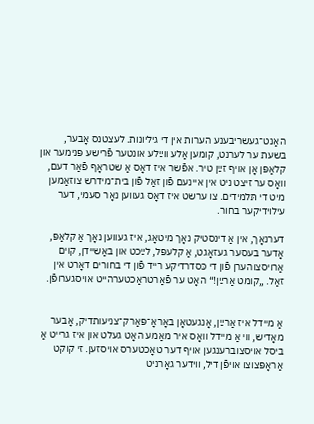האַנט־געשריבענע הערות אין די גיליונות. לעצטנס אָבער, בשעת ער לערנט, קומען אַלע ווײַלע אונטער פֿרישע פּנימער און קלאַפּן אָן אויף זײַן טיר. אפֿשר איז דאָס אַ שטראָף פֿאַר דעם, וואָס ער זיצט ניט אין איינעם פֿון זאַל פֿון בית־מידרש צוזאַמען מיט די תּלמידים. צו ערשט איז דאָס געווען נאָר סעמי, דער עילוידיקער בחור.

דערנאָך, אין אַ דינסטיק נאָך מיטאָג, איז געווען נאָך אַ קלאַפּ, אָדער בעסער געזאָגט, אַ קלעפּל, לײַכט און באַשיידן, קוים אַרויסצוהערן פֿון די כּסדרדיקע רייד פֿון די בחורים דאָרט אין זאַל. „קומט אַרײַן!“ האָט ער פֿאַרטראַכטערהייט אויסגערופֿן.


אַ מיידל איז אַרײַן, אָנגעטאָן באָראָ־פּאַרק־צניעותדיק, אָבער מאָדיש, ווי אַ מיידל וואָס איר מאַמע האָט געלט און איז גרייט אַ ביסל אויסצוברענגען אויף דער טאָכטערס אויסזען. זי קוקט אַראָפּצוצו אויפֿן דיל, ווידער גאָרניט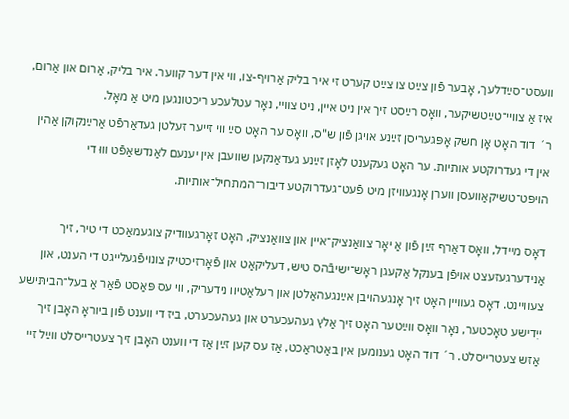וועסט־סײַדלעך, אָבער פֿון צײַט צו צײַט קערט זי איר בליק אַרויף-צו, ווי אין דער קווער. איר בליק, אַרום און אַרום, איז אַ צוויי־טײַטשיקער, וואָס רײַסט זיך אין ניט איין, ניט צוויי, נאָר עטלעכע ריכטונגען מיט אַ מאָל.
ר´ דוד האָט אָן חשק אָפּגעריסן זײַנע אויגן פֿון ש"ס, וואָס ער האָט סײַ ווי זייער זעלטן געדאַרפֿט אַרײַנקוקן אַהין אין די געדרוקטע אותיות. ער האָט געקענט לאָזן זײַנע געדאַנקען שוועבן אין יענעם לאַנדשאַפֿט וווּ די הויפּט־טשיקאַוועסן ווערן אָנגעוויזן מיט פֿעט־געדרוקטע דיבור־המתחיל־אותיות.

דאָס מיידל, וואָס דאַרף זײַן פֿון אַ יאָר צוואַנציק־איין און צוואַנציק, האָט זאָרגעוודיק צוגעמאַכט די טיר, זיך אַנידערגעזעצט אויפֿן בענקל אַקעגן ראָש־ישיבֿהס טיש, דעליקאַט און פֿאָרזיכטיק צונויפֿגעלייגט די הענט, און צעוויינט. דאָס געוויין האָט זיך אָנגעהויבן אײַנגעהאַלטן און רעלאַטיוו נידעריק, ווי עס פּאַסט פֿאַר אַ בעל־הביתּישע ייִדישע טאָכטער, נאָר וואָס ווײַטער האָט זיך אַלץ געהעכערט און געהעכערט, ביז די ווענט פֿון ביוראָ האָבן זיך אַזש צעטרייסלט. ר´ דוד האָט גענומען אין באַטראַכט, אַז עס קען זײַן אַז די ווענט האָבן זיך צעטרייסלט ווײַל זיי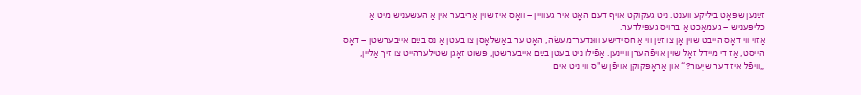זײַנען שפּאָט ביליקע ווענט. ניט געקוקט אויף דעם האָט איר געוויין – וואָס איז שוין אַריבער אין אַ העשעניש מיט אַ כליפּעניש – געמאַכט אַ ברויס געפּילדער.
אַזוי ווי דאָס הייבט שוין אָן צו זײַן ווי אַ חסידישע וווּנדער־מעשׂה, האָט ער באַשלאָסן צו בעטן אַ נס בײַם אייבערשטן – דאָס הייסט, אַז די מיידל זאָל שוין אויפֿהערן וויינען. אַפֿילו ניט בעטן בײַם אייבערשטן, פּשוט זאָגן שטילערהייט צו זיך אַליין, „וויפֿל איז דער שיִעור?“ און אַראָפּקוקן אויפֿן ש"ס ווי ניט אים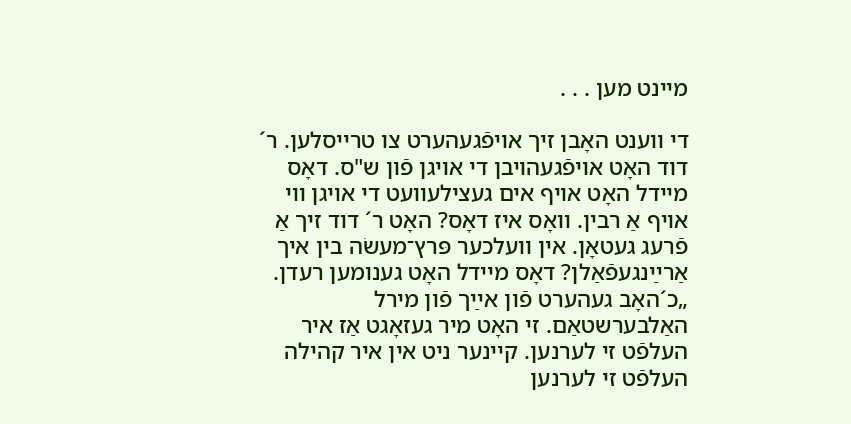מיינט מען . . .

די ווענט האָבן זיך אויפֿגעהערט צו טרייסלען. ר´ דוד האָט אויפֿגעהויבן די אויגן פֿון ש"ס. דאָס מיידל האָט אויף אים געצילעוועט די אויגן ווי אויף אַ רבין. וואָס איז דאָס? האָט ר´ דוד זיך אַ פֿרעג געטאָן. אין וועלכער פּרץ־מעשׂה בין איך אַרײַנגעפֿאַלן? דאָס מיידל האָט גענומען רעדן. „כ´האָב געהערט פֿון אײַך פֿון מירל האַלבערשטאַם. זי האָט מיר געזאָגט אַז איר העלפֿט זי לערנען. קיינער ניט אין איר קהילה העלפֿט זי לערנען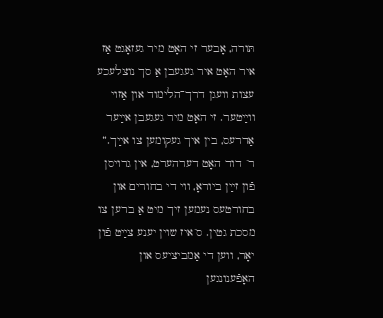תּורה, אָבער זי האָט מיר געזאָגט אַז איר האָט איר געגעבן אַ סך נוצלעכע עצות וועגן דרך־הלימוד און אַזוי ווײַטער. זי האָט מיר געגעבן אײַער אַדרעס, בין איך געקומען צו אײַך.“ ר´ דוד האָט דערהערט, אין גרויסן פֿון זײַן ביוראָ, ווי די בחורים און בחורטעס נעמען זיך מיט אַ ברען צו מסכת גטין. ס´איז שוין יענע צײַט פֿון יאָר, ווען די אַמביציעס און האָפֿענונגען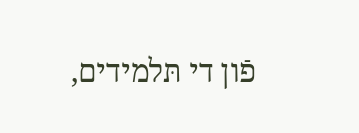פֿון די תּלמידים,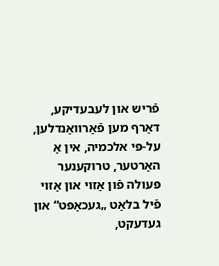פֿריש און לעבעדיקע, דאַרף מען פֿאַרוואַנדלען, על-פּי אלכמיה, אין אַ האַרטער, טרוקענער פּעולה פֿון אַזוי און אַזוי פֿיל בלאַט „געכאַפּט“ און געדעקט,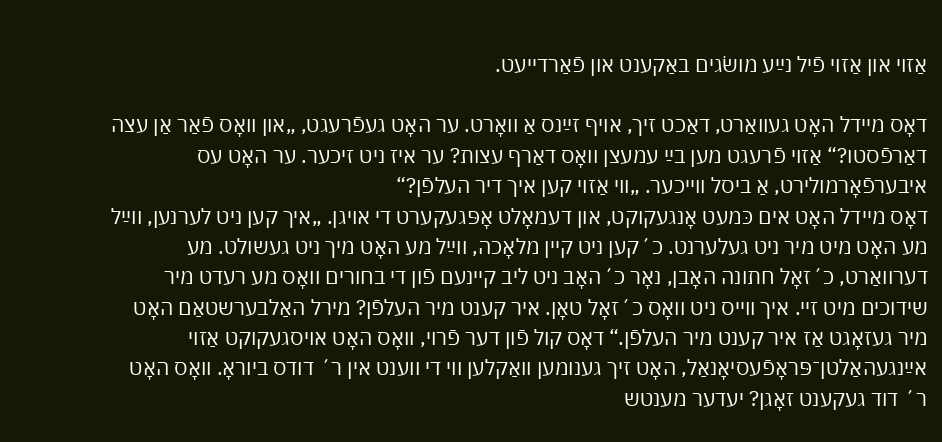אַזוי און אַזוי פֿיל נײַע מושׂגים באַקענט און פֿאַרדייעט.

דאָס מיידל האָט געוואַרט, דאַכט זיך, אויף זײַנס אַ וואָרט. ער האָט געפֿרעגט, „און וואָס פֿאַר אַן עצה דאַרפֿסטו?“ אַזוי פֿרעגט מען בײַ עמעצן וואָס דאַרף עצות? ער איז ניט זיכער. ער האָט עס איבערפֿאָרמולירט, אַ ביסל ווייכער. „ווי אַזוי קען איך דיר העלפֿן?“
דאָס מיידל האָט אים כּמעט אָנגעקוקט, און דעמאָלט אָפּגעקערט די אויגן. „איך קען ניט לערנען, ווײַל מע האָט מיט מיר ניט געלערנט. כ´קען ניט קיין מלאָכה, ווײַל מע האָט מיך ניט געשולט. מע דערוואַרט, כ´זאָל חתונה האָבן, נאָר כ´האָב ניט ליב קיינעם פֿון די בחורים וואָס מע רעדט מיר שידוכים מיט זיי. איך ווייס ניט וואָס כ´זאָל טאָן. איר קענט מיר העלפֿן? מירל האַלבערשטאַם האָט מיר געזאָגט אַז איר קענט מיר העלפֿן.“ דאָס קול פֿון דער פֿרוי, וואָס האָט אויסגעקוקט אַזוי אײַנגעהאַלטן־פּראָפֿעסיאָנאַל, האָט זיך גענומען וואַקלען ווי די ווענט אין ר´ דודס ביוראָ. וואָס האָט ר´ דוד געקענט זאָגן? יעדער מענטש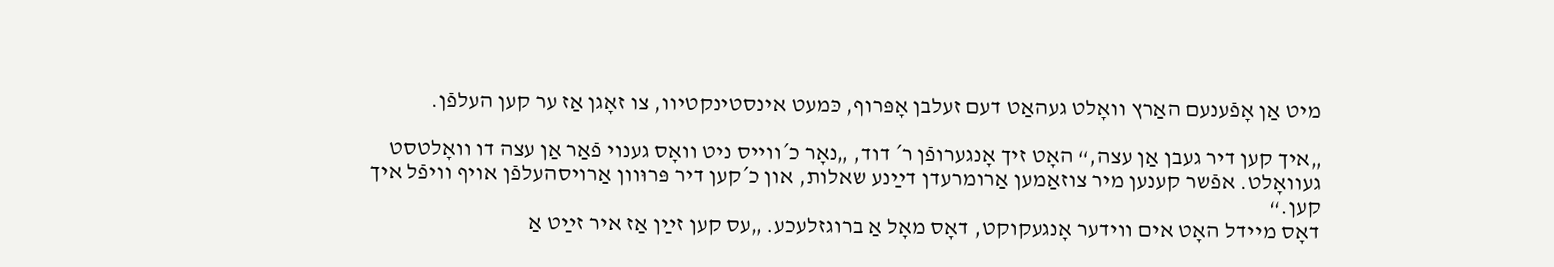מיט אַן אָפֿענעם האַרץ וואָלט געהאַט דעם זעלבן אָפּרוף, כּמעט אינסטינקטיוו, צו זאָגן אַז ער קען העלפֿן.

„איך קען דיר געבן אַן עצה,“ האָט זיך אָנגערופֿן ר´ דוד, „נאָר כ´ווייס ניט וואָס גענוי פֿאַר אַן עצה דו וואָלטסט געוואָלט. אפֿשר קענען מיר צוזאַמען אַרומרעדן דײַנע שאלות, און כ´קען דיר פּרוּוון אַרויסהעלפֿן אויף וויפֿל איך קען.“
דאָס מיידל האָט אים ווידער אָנגעקוקט, דאָס מאָל אַ ברוגזלעכע. „עס קען זײַן אַז איר זײַט אַ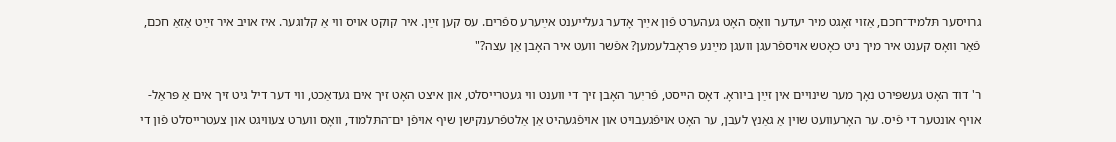גרויסער תּלמיד־חכם, אַזוי זאָגט מיר יעדער וואָס האָט געהערט פֿון אײַך אָדער געלייענט אײַערע ספֿרים. עס קען זײַן. איר קוקט אויס ווי אַ קלוגער. איז אויב איר זײַט אַזאַ חכם, פֿאַר וואָס קענט איר מיך ניט כאָטש אויספֿרעגן וועגן מײַנע פּראָבלעמען? אפֿשר וועט איר האָבן אַן עצה?"

ר' דוד האָט געשפּירט נאָך מער שינויים אין זײַן ביוראָ. דאָס הייסט, פֿריִער האָבן זיך די ווענט ווי געטרייסלט, און איצט האָט זיך אים געדאַכט, ווי דער דיל גיט זיך אים אַ פּראַל-אויף אונטער די פֿיס. ער האָרעוועט שוין אַ גאַנץ לעבן, ער האָט אויפֿגעבויט און אויפֿגעהיט אַן אַלטפֿרענקישן שיף אויפֿן ים־התּלמוד, וואָס ווערט צעוויגט און צעטרייסלט פֿון די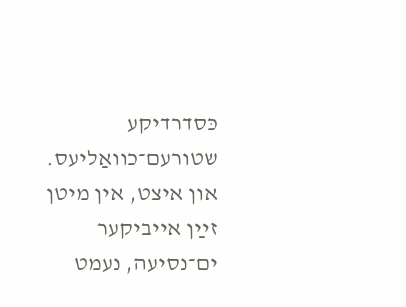כּסדרדיקע שטורעם־כוואַליעס. און איצט, אין מיטן זײַן אייביקער ים־נסיעה, נעמט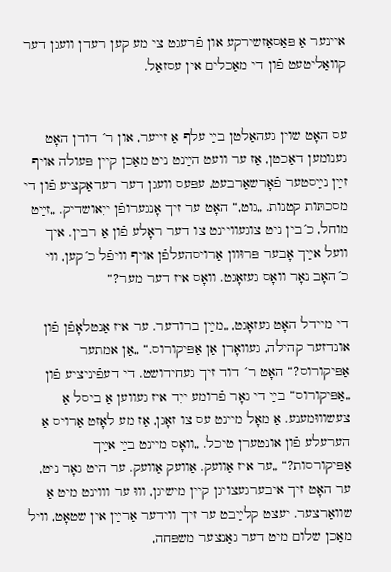איינער אַ פּאַסאַזשירקע און פֿרעגט צי מע קען רעדן וועגן דער קוואַליטעט פֿון די מאַכלים אין עסזאַל.


עס האָט שוין געהאַלטן בײַ עלף אַ זייער, און ר´ דודן האָט גענומען דאַכטן, אַז ער וועט הײַנט ניט מאַכן קיין פּעולה אויף זײַן נײַסטער פֿאָרשאַרבעט, עפּעס וועגן דער רעדאַקציע פֿון די מסכתּות קטנות. „גוט,“ האָט ער זיך אָנגערופֿן ייִאושדיק. „זײַט מוחל, כ´בין ניט צוגעוויינט צו דער ראָלע פֿון אַ רבין. איך וועל אײַך אָבער פּרוּוון אַרויסהעלפֿן אויף וויפֿל כ´קען, ווי כ´האָב נאָר וואָס געזאָגט. וואָס איז דער מער?“

די מיידל האָט געזאָגט, „מײַן ברודער. ער איז אַנטלאָפֿן פֿון אונדזער קהילה, געוואָרן אַן אַפּיקורוס.“ „אַן אמתער אַפּיקורוס?“ האָט ר´ דוד זיך געחידושט. די דעפֿיניציע פֿון „אַפּיקורוס“ בײַ די גאָר פֿרומע ייִד איז געווען אַ ביסל אַ צעשוווּמענע. אַ מאָל מיינט עס צו זאָגן, אַז מע לאָזט אַרויס אַ הערעלע פֿון אונטערן טיכל. „וואָס מיינט בײַ אײַך אַפּיקורסות?“ „ער איז אַוועק. אַוועק אַוועק. ער היט גאָר ניט, ער האָט זיך איבערגעצויגן קיין מישיגן, וווּ ער וווינט מיט אַ שוואַרצער. יעצט קלײַבט ער זיך ווידער אַרײַן אין שטאָט, וויל מאַכן שלום מיט דער גאַנצער משפּחה,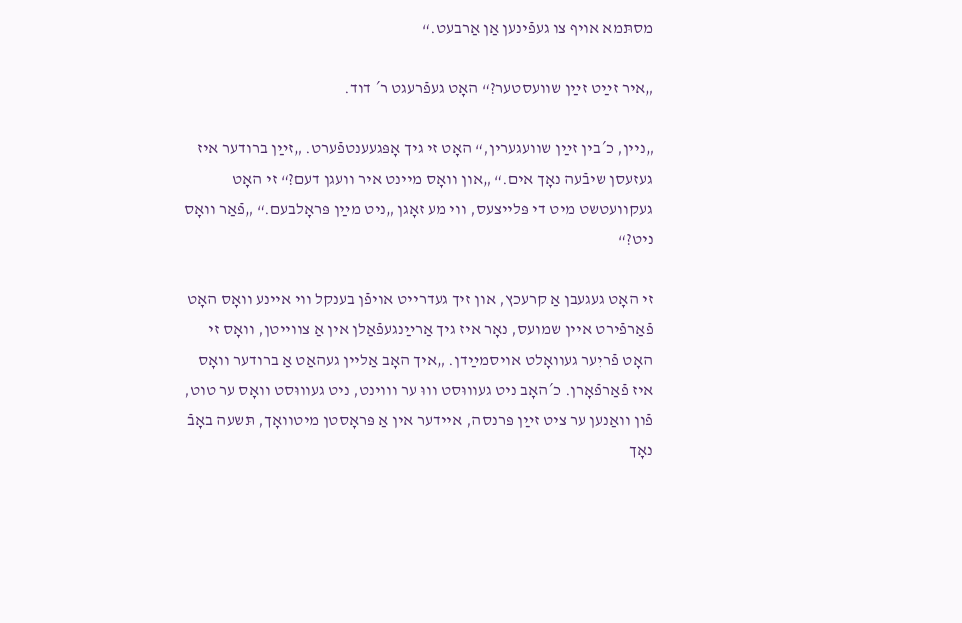מסתּמא אויף צו געפֿינען אַן אַרבעט.“

„איר זײַט זײַן שוועסטער?“ האָט געפֿרעגט ר´ דוד.

„ניין, כ´בין זײַן שוועגערין,“ האָט זי גיך אָפּגעענטפֿערט. „זײַן ברודער איז געזעסן שיבֿעה נאָך אים.“ „און וואָס מיינט איר וועגן דעם?“ זי האָט געקוועטשט מיט די פּלייצעס, ווי מע זאָגן „ניט מײַן פּראָלבעם.“ „פֿאַר וואָס ניט?“

זי האָט געגעבן אַ קרעכץ, און זיך געדרייט אויפֿן בענקל ווי איינע וואָס האָט פֿאַרפֿירט איין שמועס, נאָר איז גיך אַרײַנגעפֿאַלן אין אַ צווייטן, וואָס זי האָט פֿריִער געוואָלט אויסמײַדן. „איך האָב אַליין געהאַט אַ ברודער וואָס איז פֿאַרפֿאָרן. כ´האָב ניט געוווּסט וווּ ער וווינט, ניט געוווּסט וואָס ער טוט, פֿון וואַנען ער ציט זײַן פּרנסה, איידער אין אַ פּראָסטן מיטוואָך, תּשעה באָבֿ נאָך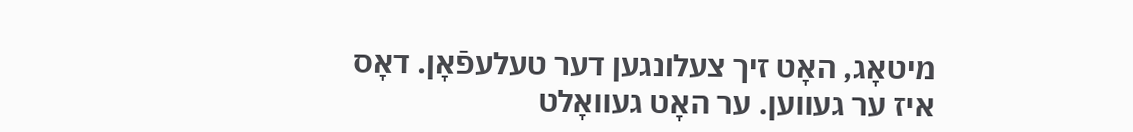מיטאָג, האָט זיך צעלונגען דער טעלעפֿאָן. דאָס איז ער געווען. ער האָט געוואָלט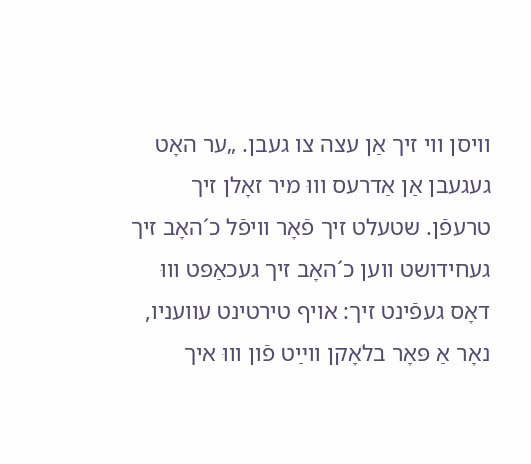וויסן ווי זיך אַן עצה צו געבן. „ער האָט געגעבן אַן אַדרעס וווּ מיר זאָלן זיך טרעפֿן. שטעלט זיך פֿאָר וויפֿל כ´האָב זיך געחידושט ווען כ´האָב זיך געכאַפּט וווּ דאָס געפֿינט זיך: אויף טירטינט עוועניו, נאָר אַ פּאָר בלאָקן ווײַט פֿון וווּ איך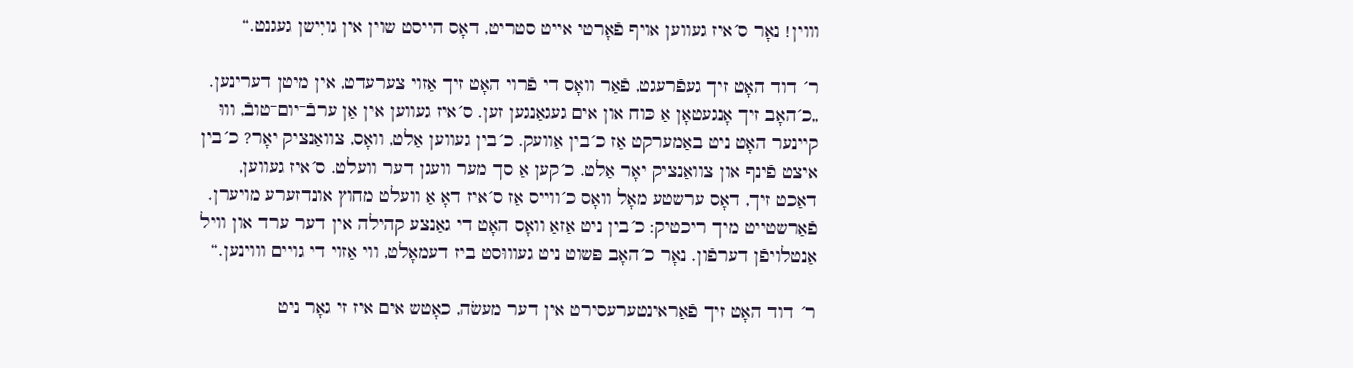וווין! נאָר ס´איז געווען אויף פֿאָרטי אייט סטריט, דאָס הייסט שוין אין גויִישן געגנט.“

ר´ דוד האָט זיך געפֿרעגט, פֿאַר וואָס די פֿרוי האָט זיך אַזוי צערעדט, אין מיטן דערינען.
„כ´האָב זיך אָנגעטאָן אַ כּוח און אים געגאַנגען זען. ס´איז געווען אין אַן ערבֿ־יום־טובֿ, וווּ קיינער האָט ניט באַמערקט אַז כ´בין אַוועק. כ´בין געווען אַלט, וואָס, צוואַנציק יאָר? כ´בין איצט פֿינף און צוואַנציק יאָר אַלט. כ´קען אַ סך מער וועגן דער וועלט. ס´איז געווען, דאַכט זיך, דאָס ערשטע מאָל וואָס כ´ווייס אַז ס´איז דאָ אַ וועלט מחוץ אונדזערע מויערן. פֿאַרשטייט מיך ריכטיק: כ´בין ניט אַזאַ וואָס האָט די גאַנצע קהילה אין דער ערד און וויל אַנטלויפֿן דערפֿון. נאָר כ´האָב פּשוט ניט געוווּסט ביז דעמאָלט, ווי אַזוי די גויים וווינען.“

ר´ דוד האָט זיך פֿאַראינטערעסירט אין דער מעשׂה, כאָטש אים איז זי גאָר ניט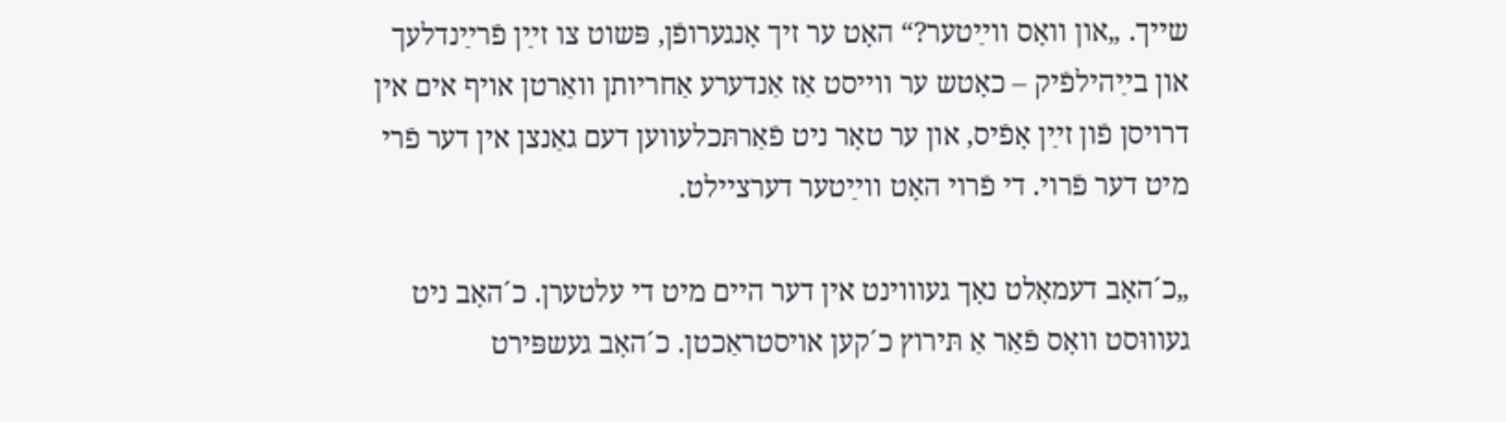שייך. „און וואָס ווײַטער?“ האָט ער זיך אָנגערופֿן, פּשוט צו זײַן פֿרײַנדלעך און בײַהילפֿיק – כאָטש ער ווייסט אַז אַנדערע אַחריותן וואַרטן אויף אים אין דרויסן פֿון זײַן אָפֿיס, און ער טאָר ניט פֿאַרתּכלעווען דעם גאַנצן אין דער פֿרי מיט דער פֿרוי. די פֿרוי האָט ווײַטער דערציילט.

„כ´האָב דעמאָלט נאָך געוווינט אין דער היים מיט די עלטערן. כ´האָב ניט געוווּסט וואָס פֿאַר אַ תּירוץ כ´קען אויסטראַכטן. כ´האָב געשפּירט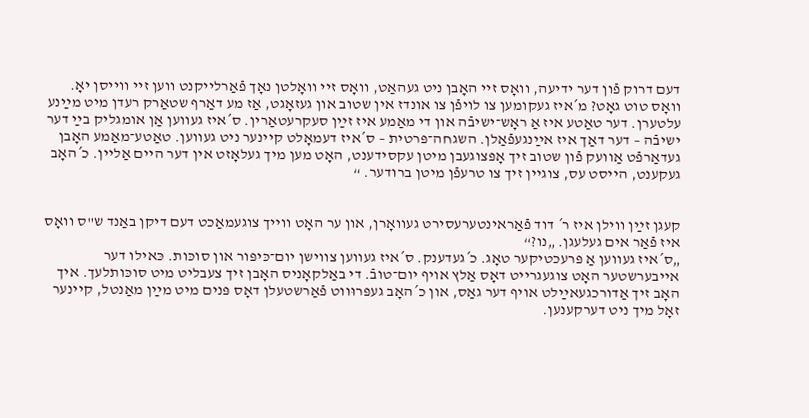דעם דרוק פֿון דער ידיעה, וואָס זיי האָבן ניט געהאַט, וואָס זיי וואָלטן נאָך פֿאַרלייקנט ווען זיי ווייסן יאָ. וואָס טוט גאָט? מ´איז געקומען צו לויפֿן צו אונדז אין שטוב און געזאָגט, אַז מע דאַרף שטאַרק רעדן מיט מײַנע עלטערן. דער טאַטע איז אַ ראָש־ישיבֿה און די מאַמע איז זײַן סעקרעטאַרין. ס´איז געווען אַן אומגליק בײַ דער ישיבֿה – דער דאַך איז אײַנגעפֿאַלן. השגחה־פּרטית – ס´איז דעמאָלט קיינער ניט געווען. טאַטע־מאַמע האָבן געדאַרפֿט אַוועק פֿון שטוב זיך אָפּצוגעבן מיטן עקסידענט, האָט מען מיך געלאָזט אין דער היים אַליין. כ´האָב געקענט, הייסט עס, צוגיין זיך צו טרעפֿן מיטן ברודער. “


קעגן זײַן ווילן איז ר´ דוד פֿאַראינטערעסירט געוואָרן, און ער האָט ווײך צוגעמאַכט דעם דיקן באַנד ש"ס וואָס איז פֿאַר אים געלעגן. „נו?“
„ס´איז געווען אַ פּרעכטיקער טאָג. כ´געדענק. ס´איז געווען צווישן יום־כּיפּור און סוכּות. כּאילו דער אייבערשטער האָט צוגעגרייט דאָס אַלץ אויף יום־טובֿ. די באַלקאָניס האָבן זיך צעבליט מיט סוכּותלעך. איך האָב זיך אַדורכגעאײַלט אויף דער גאַס, און כ´האָב געפּרוּווט פֿאַרשטעלן דאָס פּנים מיט מײַן מאַנטל, קיינער זאָל מיך ניט דערקענען.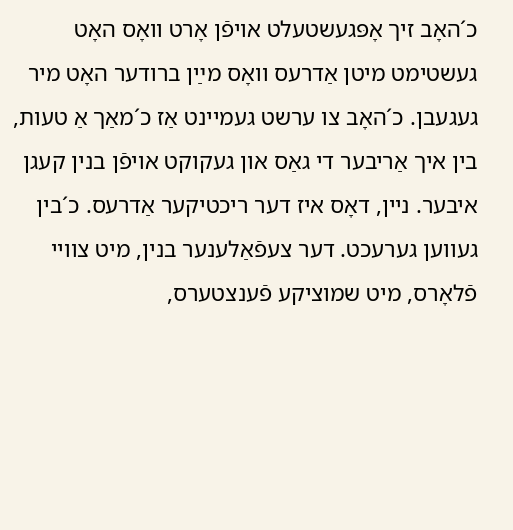כ´האָב זיך אָפּגעשטעלט אויפֿן אָרט וואָס האָט געשטימט מיטן אַדרעס וואָס מײַן ברודער האָט מיר געגעבן. כ´האָב צו ערשט געמיינט אַז כ´מאַך אַ טעות, בין איך אַריבער די גאַס און געקוקט אויפֿן בנין קעגן איבער. ניין, דאָס איז דער ריכטיקער אַדרעס. כ´בין געווען גערעכט. דער צעפֿאַלענער בנין, מיט צוויי פֿלאָרס, מיט שמוציקע פֿענצטערס,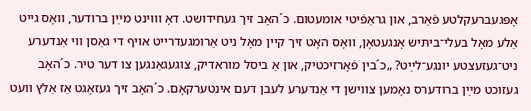אָפּגעברעקלטע פֿאַרב, און גראַפֿיטי אומעטום. כ´האָב זיך געחידושט. דאָ וווינט מײַן ברודער, וואָס גייט אַלע מאָל בעלי־ביתּיש אָנגעטאָן, וואָס האָט זיך קיין מאָל ניט אַרומגעדרייט אויף די גאַסן ווי אַנדערע ניט־געזעצטע יונגע־לײַט? „כ´בין פֿאָרזיכטיק, און אַ ביסל מוראדיק, צוגעגאַנגען צו דער טיר. כ´האָב געזוכט מײַן ברודערס נאָמען צווישן די אַנדערע לעבן דעם אינטערקאָם. כ´האָב זיך געזאָגט אַז אַלץ וועט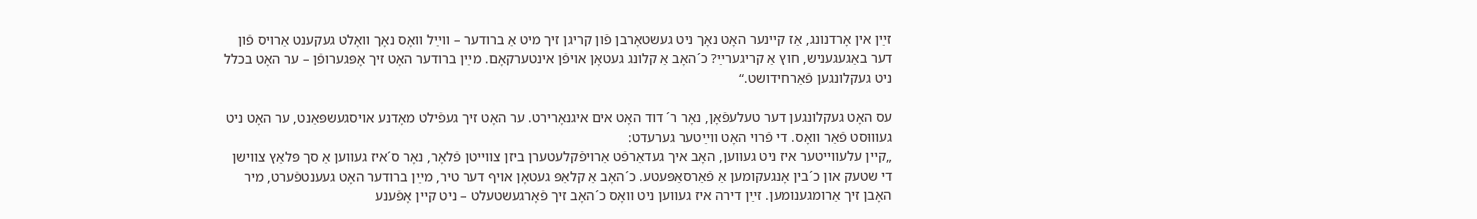זײַן אין אָרדנונג, אַז קיינער האָט נאָך ניט געשטאָרבן פֿון קריגן זיך מיט אַ ברודער – ווײַל וואָס נאָך וואָלט געקענט אַרויס פֿון דער באַגעגעניש, חוץ אַ קריגערײַ? כ´האָב אַ קלונג געטאָן אויפֿן אינטערקאָם. מײַן ברודער האָט זיך אָפּגערופֿן – ער האָט בכלל ניט געקלונגען פֿאַרחידושט.“

עס האָט געקלונגען דער טעלעפֿאָן, נאָר ר´ דוד האָט אים איגנאָרירט. ער האָט זיך געפֿילט מאָדנע אויסגעשפּאַנט, ער האָט ניט געוווּסט פֿאַר וואָס. די פֿרוי האָט ווײַטער גערעדט:
„קיין עלעווייטער איז ניט געווען, האָב איך געדאַרפֿט אַרויפֿקלעטערן ביזן צווייטן פֿלאָר, נאָר ס´איז געווען אַ סך פּלאַץ צווישן די שטעק און כ´בין אָנגעקומען אַ פֿאַרסאַפּעטע. כ´האָב אַ קלאַפּ געטאָן אויף דער טיר, מײַן ברודער האָט געענטפֿערט, מיר האָבן זיך אַרומגענומען. זײַן דירה איז געווען ניט וואָס כ´האָב זיך פֿאָרגעשטעלט – ניט קיין אָפֿענע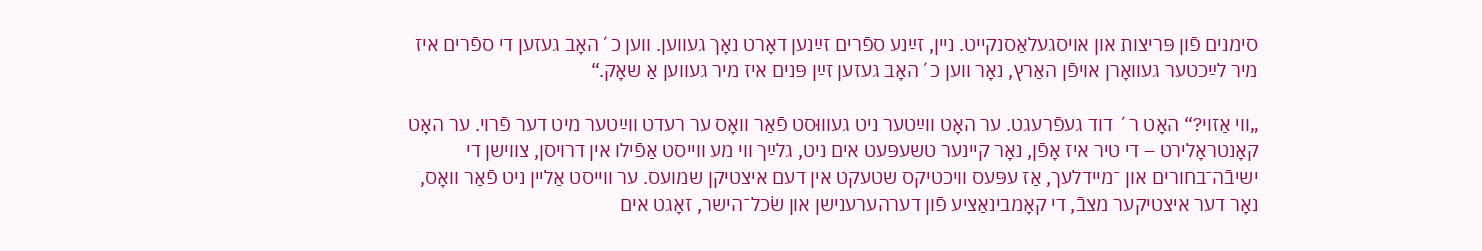סימנים פֿון פּריצות און אויסגעלאַסנקייט. ניין, זײַנע ספֿרים זײַנען דאָרט נאָך געווען. ווען כ´האָב געזען די ספֿרים איז מיר לײַכטער געוואָרן אויפֿן האַרץ, נאָר ווען כ´האָב געזען זײַן פּנים איז מיר געווען אַ שאָק.“

„ווי אַזוי?“ האָט ר´ דוד געפֿרעגט. ער האָט ווײַטער ניט געוווּסט פֿאַר וואָס ער רעדט ווײַטער מיט דער פֿרוי. ער האָט קאָנטראָלירט – די טיר איז אָפֿן, נאָר קיינער טשעפּעט אים ניט, גלײַך ווי מע ווייסט אַפֿילו אין דרויסן, צווישן די ישיבֿה־בחורים און ־מיידלעך, אַז עפּעס וויכטיקס שטעקט אין דעם איצטיקן שמועס. ער ווייסט אַליין ניט פֿאַר וואָס, נאָר דער איצטיקער מצבֿ, די קאָמבינאַציע פֿון דערהערענישן און שׂכל־הישר, זאָגט אים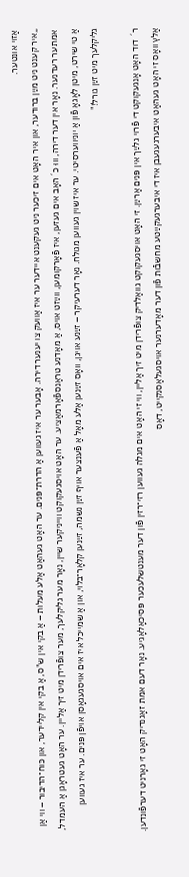אַזוי אונטער.
„איר קענט ניט מײַן ברודער, און איר האָט אים זיכער ניט געקענט איידער ער איז אַוועק צו יענער דירה. אָבער ער איז געווען אַ הדרת־פּנים. ער האָט געהאַט אַלע מעלות – אַ בקי אין ש"ס, אַ בקי אין קליידער, און כּוח־הדיבור – ווי אַן אמתער רעדנער. נאָר אין דער דירה, וווּ כ´האָב אים געזען, איז פֿאָרקומען, ווײַזט אויס, אַ מאָדנע טראַנספֿאָרמאַציע. ער האָט אויסגעקוקט ווייניקער שיין, נאָר מער גליקלעך, מער צופֿרידן מיט זיך אַליין. ער האָט געטראָגן אַ העמדל, אַ טי שירט, מיטן לאָגאָ פֿון אַ יוניווערסיטי. ער איז שוין געווען מגולח. נאָר דערעיקר – זײַנע אויגן, וואָס זײַנען אַלע מאָל אַ פֿענצער אויף זײַן נשמה, זײַנען קלאָר־בלוי, און אַ שמייכל איז אים אויסגעגאָסן אויפֿן פּנים. ער איז געווען גליקלעך מיט זײַן גורל!"

ר´ דוד האָט אָנגעקוקט די פֿרוי גלײַך אין פּנים אַרײַן. זי האָט אויסגעקוקט גוואַלדיק צופֿרידן מיט זיך אַליין, ווי זי האָט אים מגלה געווען רזי־רזין פֿון דער מענטשלעכער פּסיכאָלאָגיע. נאָר דעם אמת זאָגנדיק האָט זי גאָרניט דערפֿונדען. אַלץ וואָס זי האָט געהאַט איבערגעגעבן איז די איבערגעקײַטע מחשבֿות פֿון דער מאָדערנער אויסגעלאַסנקייט, דאָס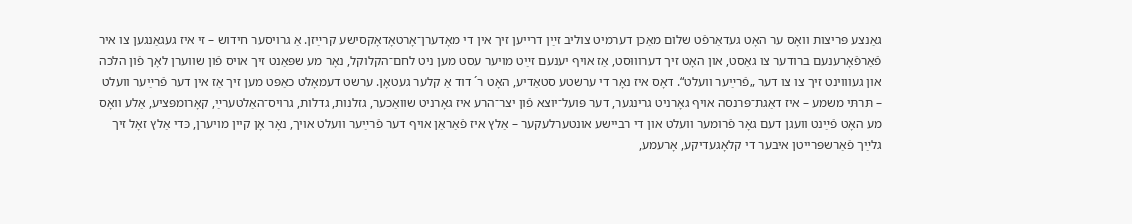גאַנצע פּריצות וואָס ער האָט געדאַרפֿט שלום מאַכן דערמיט צוליב זײַן דרייען זיך אין די מאָדערן־אָרטאָדאָקסישע קרײַזן. אַ גרויסער חידוש – זי איז געגאַנגען צו איר פֿאַרפֿאָרענעם ברודער צו גאַסט, און האָט זיך דערוווּסט, אַז אויף יענעם זײַט מויער עסט מען ניט לחם־הקלוקל, נאָר מע שפּאַנט זיך אויס פֿון שווערן לאָך פֿון הלכה און געוווינט זיך צו צו דער „פֿרײַער וועלט“. דאָס איז נאָר די ערשטע סטאַדיע, האָט ר´ דוד אַ קלער געטאָן. ערשט דעמאָלט כאַפּט מען זיך אַז אין דער פֿרײַער וועלט – תּרתּי משמע – איז דאַגת־פּרנסה אויף גאָרניט גרינגער, דער פּועל־יוצא פֿון יצר־הרע איז גאָרניט שוואַכער, גזלנות, גדלות, גרויס־האַלטערײַ, קאָרומפּציע, אַלע וואָס מע האָט פֿײַנט וועגן דעם גאָר פֿרומער וועלט און די רביישע אונטערלעקער – אַלץ איז פֿאַראַן אויף דער פֿרײַער וועלט אויך, נאָר אָן קיין מויערן, כּדי אַלץ זאָל זיך גלײַך פֿאַרשפּרייטן איבער די קלאָגעדיקע, אָרעמע,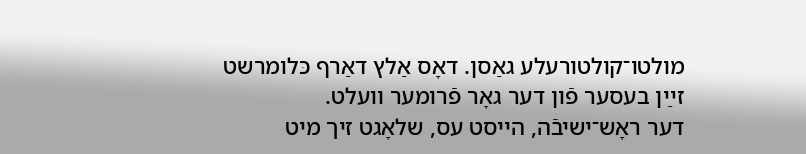מולטו־קולטורעלע גאַסן. דאָס אַלץ דאַרף כּלומרשט זײַן בעסער פֿון דער גאָר פֿרומער וועלט.
דער ראָש־ישיבֿה, הייסט עס, שלאָגט זיך מיט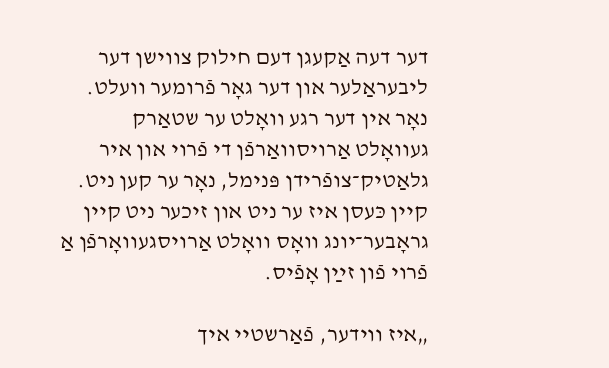דער דעה אַקעגן דעם חילוק צווישן דער ליבעראַלער און דער גאָר פֿרומער וועלט. נאָר אין דער רגע וואָלט ער שטאַרק געוואָלט אַרויסוואַרפֿן די פֿרוי און איר גלאַטיק־צופֿרידן פּנימל, נאָר ער קען ניט. קיין כּעסן איז ער ניט און זיכער ניט קיין גראָבער־יונג וואָס וואָלט אַרויסגעוואָרפֿן אַ פֿרוי פֿון זײַן אָפֿיס.

„איז ווידער, פֿאַרשטיי איך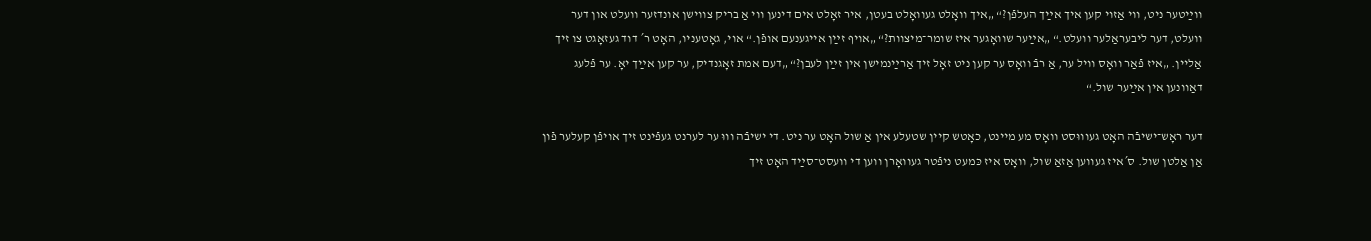ווײַטער ניט, ווי אַזוי קען איך אײַך העלפֿן?“ „איך וואָלט געוואָלט בעטן, איר זאָלט אים דינען ווי אַ בריק צווישן אונדזער וועלט און דער וועלט, דער ליבעראַלער וועלט.“ „אײַער שוואָגער איז שומר־מיצוות?“ „אויף זײַן אייגענעם אופֿן.“ אוי, גאָטעניו, האָט ר´ דוד געזאָגט צו זיך אַליין. „איז פֿאַר וואָס וויל ער, אַ רבֿ וואָס ער קען ניט זאָל זיך אַרײַנמישן אין זײַן לעבן?“ „דעם אמת זאָגנדיק, ער קען אײַך יאָ. ער פֿלעג דאַוונען אין אײַער שול.“

דער ראָש־ישיבֿה האָט געוווּסט וואָס מע מיינט, כאָטש קיין שטעלע אין אַ שול האָט ער ניט. די ישיבֿה וווּ ער לערנט געפֿינט זיך אויפֿן קעלער פֿון אַן אַלטן שול. ס´איז געווען אַזאַ שול, וואָס איז כּמעט ניפֿטר געוואָרן ווען די וועסט־סײַד האָט זיך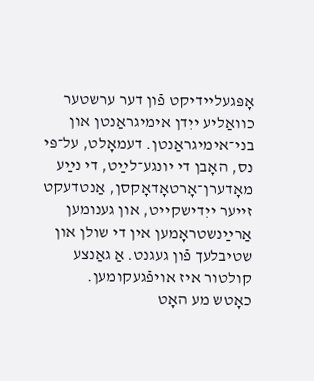אָפּגעליידיקט פֿון דער ערשטער כוואַליע ייִדן אימיגראַנטן און בני־אימיגראַנטן. דעמאָלט, על־פּי נס, האָבן די יונגע־לײַט, די נײַע מאָדערן־אָרטאָדאָקסן, אַנטדעקט זייער ייִדישקייט, און גענומען אַרײַנשטראָמען אין די שולן און שטיבלעך פֿון געגנט. אַ גאַנצע קולטור איז אויפֿגעקומען.
כאָטש מע האָט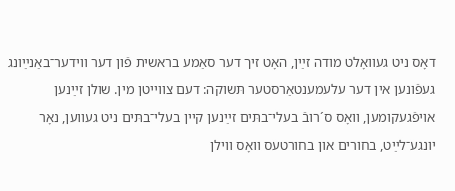דאָס ניט געוואָלט מודה זײַן, האָט זיך דער סאַמע בראשית פֿון דער ווידער־באַנײַונג געפֿונען אין דער עלעמענטאַרסטער תּשוקה: דעם צווייטן מין. שולן זײַנען אויפֿגעקומען, וואָס ס´רובֿ בעלי־בתּים זײַנען קיין בעלי־בתּים ניט געווען, נאָר יונגע־לײַט, בחורים און בחורטעס וואָס ווילן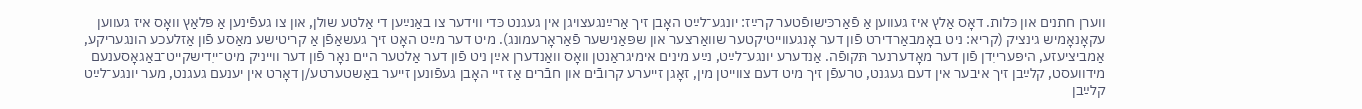ווערן חתנים און כּלות. דאָס אַלץ איז געווען אַ פֿאַרכּישופֿטער קרײַז: יונגע־לײַט האָבן זיך אַרײַנגעצויגן אין געגנט כּדי ווידער צו באַנײַען די אַלטע שולן, און צו געפֿינען אַ פּלאַץ וואָס איז געווען עקאָנאָמיש גינציק (קריא: ניט באָמבאַרדירט פֿון דער אָנגעווייטיקטער שוואַרצער און שפּאַנישער פֿאַראָרעמונג). מיט דער מײַט האָט זיך געשאַפֿן אַ קריטישע מאַסע פֿון אַזלעכע הונגעריקע, אַמביציעזע, היפּערייִדן פֿון דער מאָדערנער תּקופֿה. אַנדערע יונגע־לײַט, נײַע מינים אימיגראַנטן וואָס וואַנדערן אײַן ניט פֿון דער אַלטער היים נאָר פֿון דער ווייניק מיט־ייִדישקייט־באַגאָסענעם מידוועסט, קלײַבן זיך איבער אין דעם געגנט, טרעפֿן זיך מיט דעם צווייטן מין, זאָגן זייערע קרובֿים און חבֿרים אַז זיי האָבן געפֿונען זייער באַשטערטע/ן דאָרט אין יענעם געגנט, מער יונגע־לײַט קלײַבן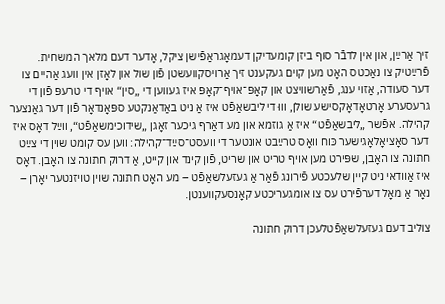זיך אַרײַן, און אין לדבֿר סוף ביזן קומעדיקן דעמאָגראַפֿישן ציקל, אָדער דעם מלאך המשחית. פֿרײַטיק צו נאַכטס האָט מען קוים געקענט זיך אַרויסקוועשטן פֿון שול און לאָזן אין וועג אַהיים צו דער סעודה, אַזוי ענג, פֿאַרשוויצט און קאָפּ־אויף־קאָפּ איז געווען די „סין“ אויף די טרעפּ פֿון די גרעסערע אָרטאָדאָקסישע שולן, וווּ די ליבשאַפֿט איז אַ ניט באַדאַנקטע ספּאָנדאָר פֿון דער גאַנצער קהילה. אפֿשר „ליבשאַפֿט“ איז אַ גוזמא און מע דאַרף גיכער זאָגן „שידוכימשאַפֿט“, ווײַל דאָס איז דער סאָציאָלאָגישער כּוח וואָס טרײַבט אונטער די וועסט־סײַד־קהילה: ווען עס קומט שוין די צײַט חתונה צו האָבן, שפּירט מען אויף טריט און שריט, פֿון קינד און קייט, אַ דרוק חתונה צו האָבן. דאָס איז אַוודאי ניט קיין שלעכטע פֿירונג פֿאַר אַ געזעלשאַפֿט – מע האָט חתונה שוין טויזנטער יאָרן – נאָר אַ מאָל דערפֿירט עס צו אומגעריכטע קאָנסעקווענטן.

צוליב דעם געזעלשאַפֿטלעכן דרוק חתונה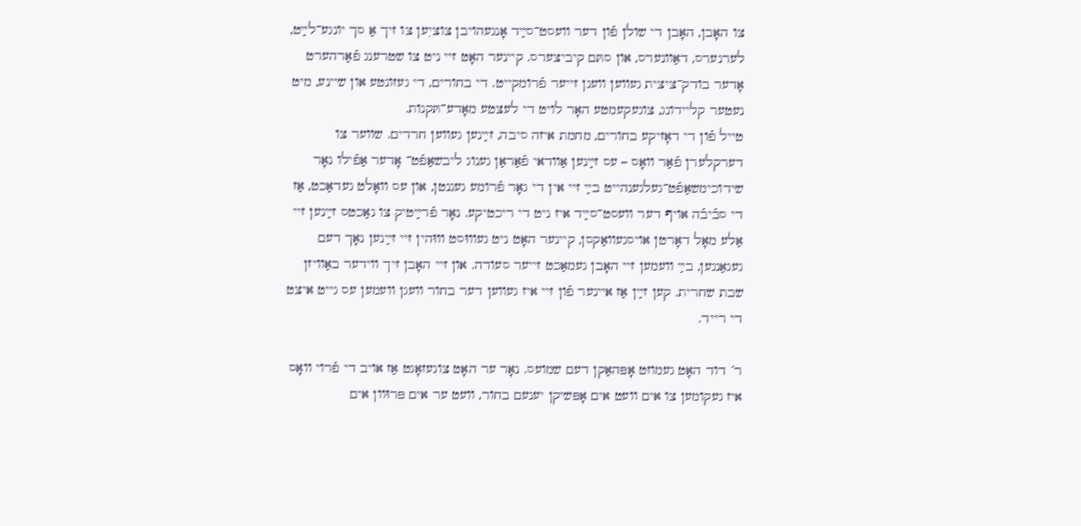צו האָבן, האָבן די שולן פֿון דער וועסט־סײַד אָנגעהויבן צוציִען צו זיך אַ סך יונגע־לײַט, לערנערס, דאַוונערס, און סתּם קיביצערס. קיינער האָט זיי ניט צו שטרענג פֿאַרהערט אָדער בודק־ציצית געווען וועגן זייער פֿרומקייט. די בחורים, די געזונטע און שיינע, מיט נעטער קליידונג, צוגעקעמטע האָר לויט די לעצטע מאָדע־תּקנות.
טייל פֿון די דאָזיקע בחורים, מחמת איזה סיבה, זײַנען געווען חרדים. שווער צו דערקלערן פֿאַר וואָס – עס זײַנען אַוודאי פֿאַראַן גענוג ליבשאַפֿט־ אָדער אַפֿילו נאָר שידוכימשאַפֿט־געלגענהייט בײַ זיי אין די גאָר פֿרומע געגנטן, און עס וואָלט געדאַכט, אַז די סבֿיבֿה אויף דער וועסט־סײַד איז ניט די ריכטיקע. נאָר פֿרײַטיק צו נאַכטס זײַנען זיי אַלע מאָל דאָרטן אויסגעוואַקסן, קיינער האָט ניט געוווּסט וווּהין זיי זײַנען נאָך דעם געגאַנגען, בײַ וועמען זיי האָבן געמאַכט זייער סעודה. און זיי האָבן זיך ווידער באַוויזן שבת שחרית. קען זײַן אַז איינער פֿון זיי איז געווען דער בחור וועגן וועמען עס גייט איצט די רייד.

ר´ דוד האָט געמוזט אָפּהאַקן דעם שמועס. נאָר ער האָט צוגעזאָגט אַז אויב די פֿרוי וואָס איז געקומען צו אים וועט אים אָפּשיקן יענעם בחור, וועט ער אים פּרוּוון אים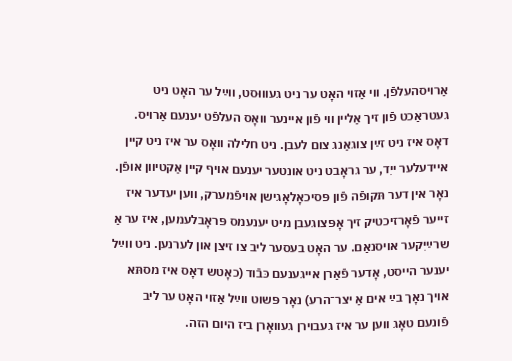אַרויסהעלפֿן. ווי אַזוי האָט ער ניט געוווּסט, ווײַל ער האָט ניט געטראַכט פֿון זיך אַליין ווי פֿון איינער וואָס העלפֿט יענעם אַרויס. דאָס איז ניט זײַן צוגאַנג צום לעבן. ניט חלילה וואָס ער איז ניט קיין איידעלער ייִד, ער גראָבט ניט אונטער יענעם אויף קיין אַקטיוון אופֿן. נאָר אין דער תּקופֿה פֿון פּסיכאָלאָגישן אויפֿמערק, ווען יעדער איז זייער פֿאָרזיכטיק זיך אָפּצוגעבן מיט יענעמס פּראָבלעמען, איז ער אַ שרײַיִקער אויסנאַם. ער האָט בעסער ליב צו זיצן און לערנען. ניט ווײַל יענער הייסט, אָדער פֿאַרן אייגענעם כּבֿוד (כאָטש דאָס איז מסתּא אויך נאָך בײַ אים אַ יצר־הרע) נאָר פּשוט ווײַל אַזוי האָט ער ליב פֿונעם טאָג ווען ער איז געבוירן געוואָרן ביז היום הזה.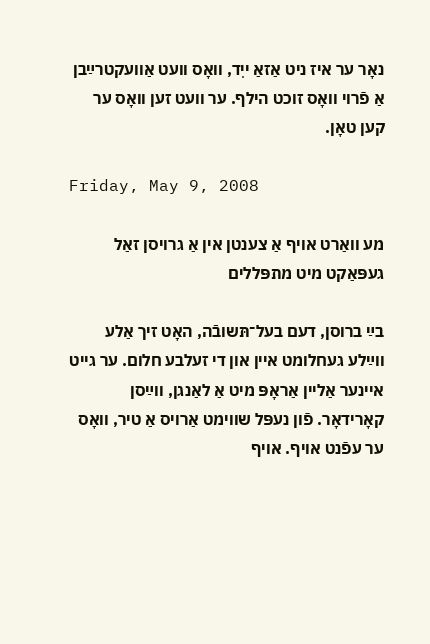נאָר ער איז ניט אַזאַ ייִד, וואָס וועט אַוועקטרײַבן אַ פֿרוי וואָס זוכט הילף. ער וועט זען וואָס ער קען טאָן.

Friday, May 9, 2008

מע וואַרט אויף אַ צענטן אין אַ גרויסן זאַל געפּאַקט מיט מתפּללים

בײַ ברוסן, דעם בעל־תּשובֿה, האָט זיך אַלע ווײַלע געחלומט איין און די זעלבע חלום. ער גייט איינער אַליין אַראָפּ מיט אַ לאַנגן, ווײַסן קאָרידאָר. פֿון נעפּל שווימט אַרויס אַ טיר, וואָס ער עפֿנט אויף. אויף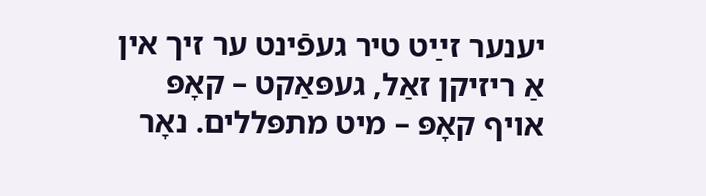יענער זײַט טיר געפֿינט ער זיך אין אַ ריזיקן זאַל, געפּאַקט – קאָפּ אויף קאָפּ – מיט מתפּללים. נאָר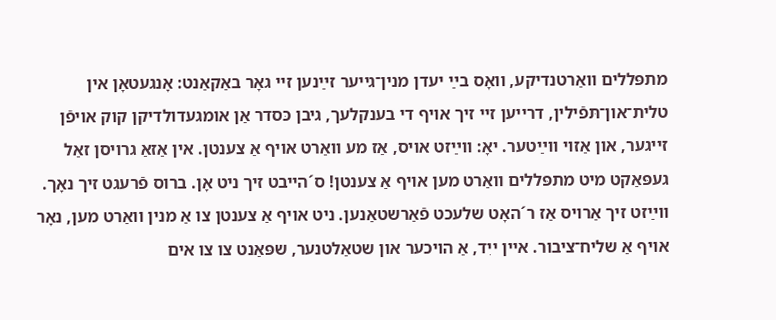מתפּללים וואַרטנדיקע, וואָס בײַ יעדן מנין־גייער זײַנען זיי גאָר באַקאַנט: אָנגעטאָן אין טלית־און־תּפֿילין, דרייען זיי זיך אויף די בענקלעך, גיבן כּסדר אַן אומגעדולדיקן קוק אויפֿן זייגער, און אַזוי ווײַטער. יאָ: ווײַזט אויס, אַז מע וואַרט אויף אַ צענטן. אין אַזאַ גרויסן זאַל געפּאַקט מיט מתפּללים וואַרט מען אויף אַ צענטן! ס´הייבט זיך ניט אָן. ברוס פֿרעגט זיך נאָך. ווײַזט זיך אַרויס אַז ר´האָט שלעכט פֿאַרשטאַנען. ניט אויף אַ צענטן צו אַ מנין וואַרט מען, נאָר אויף אַ שליח־ציבור. איין ייִד, אַ הויכער און שטאַלטנער, שפּאַנט צו צו אים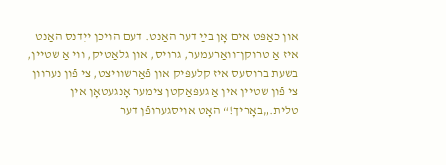און כאַפּט אים אָן בײַ דער האַנט. דעם הויכן ייִדנס האַנט איז אַ טרוקן־וואַרעמער, גרויס, און גלאַטיק, ווי אַ שטיין, בשעת ברוסעס איז קלעפּיק און פֿאַרשוויצט, צי פֿון נערוון צי פֿון שטיין אין אַ געפּאַקטן צימער אָנגעטאָן אין טלית.„באָריך!“ האָט אויסגערופֿן דער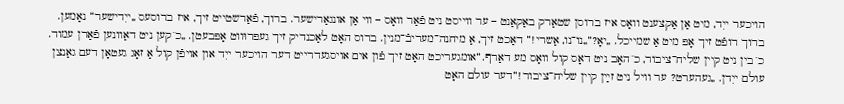הויכער ייִד, מיט אַן אַקצענט וואָס איז ברוסן שטאַרק באַקאַנט – ער ווייסט ניט פֿאַר וואָס – ווי אַן אונגאַרישער. ברוך, פֿאַרשטייט זיך, איז ברוסעס „ייִדישער“ נאָמען. ברוך רופֿט זיך אָפּ מיט אַ שמייכל. „יאָ?“„נו־נו, אַשרי!“ דאַכט זיך, אַ מיחנה־מעריבֿ־מנין. ברוס האָט לאַכנדיק זיך געפּרוּווט אָפּבעטן. „כ´קען ניט דאַוונען פֿאַרן עמוד. כ´בין ניט קיין שליח־ציבור, כ´האָב ניט דאָס קול וואָס מע דאַרף.“אומגעריכט האָט זיך פֿון אים אויסגעדרייט דער הויכער ייִד און אויפֿן קול אַ זאָג געטאָן דעם גאַנצן עולם ייִדן. „געהערט? ער וויל ניט זײַן קיין שליח־ציבור!“דער עולם האָט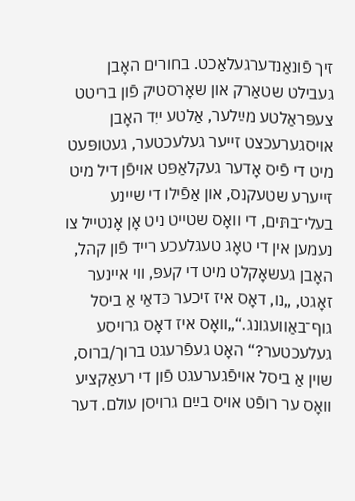זיך פֿונאַנדערגעלאַכט. בחורים האָבן געבילט שטאַרק און שאָרסטיק פֿון בריטט צעפּראַלטע מײַלער, אַלטע ייִד האָבן אויסגערעכצט זייער געלעכטער, געטופּעט מיט די פֿיס אָדער געקלאַפּט אויפֿן דיל מיט זייערע שטעקנס, און אַפֿילו די שיינע בעלי־בתּים, די וואָס שטייט ניט אָן אָנטייל צו נעמען אין די טאָג טעגלעכע רייד פֿון קהל, האָבן געשאָקלט מיט די קעפּ, ווי איינער זאָגט, „נו, דאָס איז זיכער כּדאַי אַ ביסל גוף־באַוועגונג.“„וואָס איז דאָס גרויסע געלעכטער?“ האָט געפֿרעגט ברוך/ברוס, שוין אַ ביסל אויפֿגערעגט פֿון די רעאַקציע וואָס ער רופֿט אויס בײַם גרויסן עולם. דער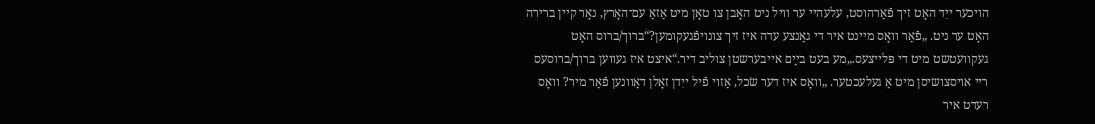הויכער ייִד האָט זיך פֿאַרהוסט, עלעהיי ער וויל ניט האָבן צו טאָן מיט אַזאַ עם־האָרץ, נאָר קיין ברירה האָט ער ניט. „פֿאַר וואָס מיינט איר די גאַנצע עדה איז זיך צונויפֿגעקומען?“ברוך/ברוס האָט געקוועטשט מיט די פּלייצעס.„מע בעט בײַם אייבערשטן צוליב דיר.“איצט איז געווען ברוך/ברוסעס ריי אויסצושיסן מיט אַ געלעכטער. „וואָס איז דער שׂכל, אַזוי פֿיל ייִדן זאָלן דאַוונען פֿאַר מיר? וואָס רעדט איר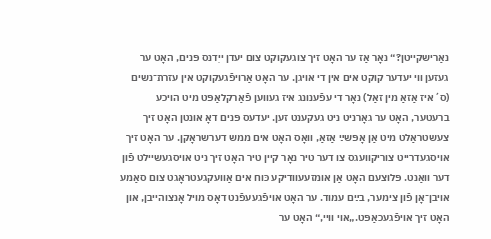נאַרישקייטן?“ נאָר אַז ער האָט זיך צוגעקוקט צום יעדן ייִדנס פּנים, האָט ער געזען ווי יעדער קוקט אים אין די אויגן. ער האָט אַרויפֿגעקוקט אין עזרת־נשים (ס´איז אַזאַ מין זאַל) נאָר די עפֿענונג איז געווען פֿאַרקלאַפּט מיט הויכע ברעטער, האָט ער גאָרניט ניט געקענט זען. יעדעס פּנים דאָ אונטן האָט זיך צעשטראַלט מיט אַן אָפּשײַ אַזאַ, וואָס האָט אים ממש דערשראָקן. ער האָט זיך אויסגעדרייט צוריקוועגס צו דער טיר נאָר קיין טיר האָט זיך ניט אויסגעשיילט פֿון דער וואַנט. פּלוצעם האָט אַן אומזעעוודיקע כּוח אים אַוועקגעטראָגט צום סאַמע אויבן־אָן פֿון צימער, בײַם עמוד. ער האָט אויפֿגעעפֿנט דאָס מויל אָנצוהייבן, און האָט זיך אויפֿגעכאַפּט.„אוי וויי,“ האָט ער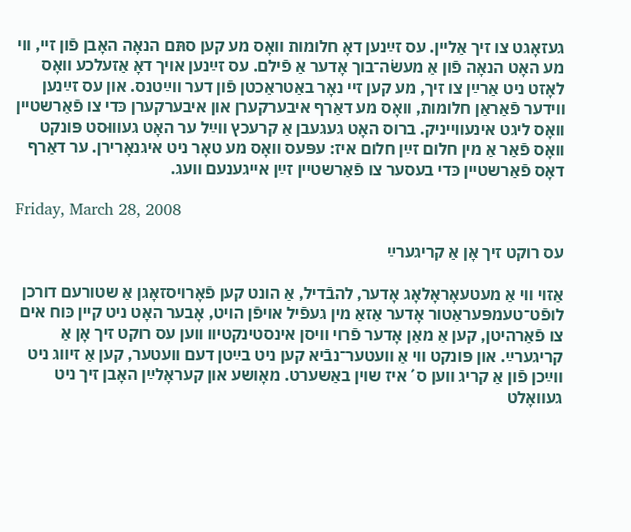געזאָגט צו זיך אַליין. עס זײַנען דאָ חלומות וואָס מע קען סתּם הנאָה האָבן פֿון זיי, ווי מע האָט הנאָה פֿון אַ מעשׂה־בוך אָדער אַ פֿילם. עס זײַנען אויך דאָ אַזעלכע וואָס לאָזט ניט אַרײַן צו זיך, מע קען זיי נאָר באַטראַכטן פֿון דער ווײַטנס. און עס זײַנען ווידער פֿאַראַן חלומות, וואָס מע דאַרף איבערקערן און איבערקערן כּדי צו פֿאַרשטיין וואָס ליגט אינעווייניק. ברוס האָט געגעבן אַ קרעכץ ווײַל ער האָט געוווּסט פּונקט וואָס פֿאַר אַ מין חלום זײַן חלום איז: עפּעס וואָס מע טאָר ניט איגנאָרירן. ער דאַרף דאָס פֿאַרשטיין כּדי בעסער צו פֿאַרשטיין זײַן אייגענעם וועג.

Friday, March 28, 2008

עס רוקט זיך אָן אַ קריגערײַ

אַזוי ווי אַ מעטעאָראָלאָג אָדער, להבֿדיל, אַ הונט קען פֿאָרויסזאָגן אַ שטורעם דורכן לופֿט־טעמפּעראַטור אָדער אַזאַ מין געפֿיל אויפֿן הויט, אָבער האָט ניט קיין כּוח אים צו פֿאַרהיטן, קען אַ מאַן אָדער פֿרוי וויסן אינסטינקטיוו ווען עס רוקט זיך אָן אַ קריגערײַ. און פּונקט ווי אַ וועטער־נבֿיא קען ניט בײַטן דעם וועטער, קען אַ זיווג ניט ווײַכן פֿון אַ קריג ווען ס´איז שוין באַשערט. מאָושע און קעראָלײַן האָבן זיך ניט געוואָלט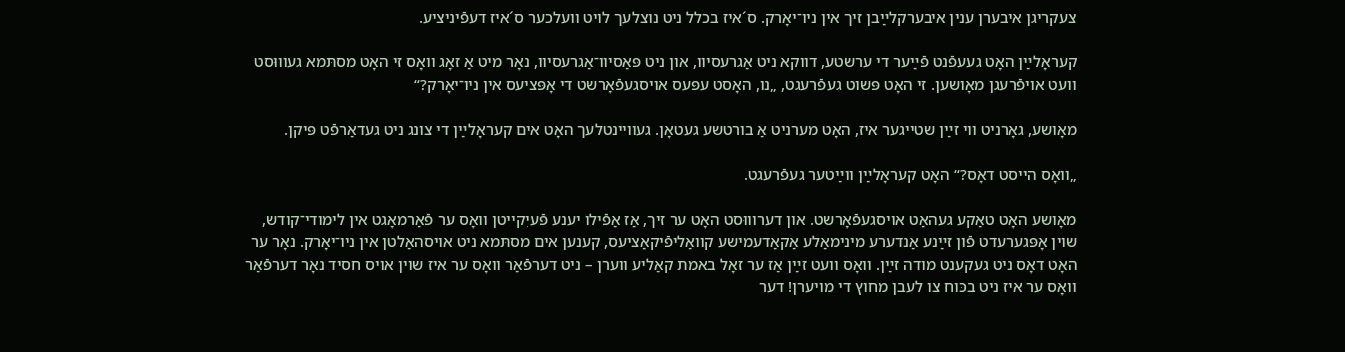צעקריגן איבערן ענין איבערקלײַבן זיך אין ניו־יאָרק. ס´איז בכלל ניט נוצלעך לויט וועלכער ס´איז דעפֿיניציע.

קעראָלײַן האָט געעפֿנט פֿײַער די ערשטע, דווקא ניט אַגרעסיוו, און ניט פּאַסיוו־אַגרעסיוו, נאָר מיט אַ זאָג וואָס זי האָט מסתּמא געוווּסט וועט אויפֿרעגן מאָושען. זי האָט פּשוט געפֿרעגט, „נו, האָסט עפּעס אויסגעפֿאָרשט די אָפּציעס אין ניו־יאָרק?“

מאָושע, גאָרניט ווי זײַן שטייגער איז, האָט מערניט אַ בורטשע געטאָן. געוויינטלעך האָט אים קעראָלײַן די צונג ניט געדאַרפֿט פּיקן.

„וואָס הייסט דאָס?“ האָט קעראָלײַן ווײַטער געפֿרעגט.

מאָושע האָט טאַקע געהאַט אויסגעפֿאָרשט. און דערוווּסט האָט ער זיך, אַז אַפֿילו יענע פֿעיִקייטן וואָס ער פֿאַרמאָגט אין לימודי־קודש, שוין אָפּגערעדט פֿון זײַנע אַנדערע מינימאַלע אַקאַדעמישע קוואַליפֿיקאַציעס, קענען אים מסתּמא ניט אויסהאַלטן אין ניו־יאָרק. נאָר ער האָט דאָס ניט געקענט מודה זײַן. וואָס וועט זײַן אַז ער זאָל באמת קאַליע ווערן – ניט דערפֿאַר וואָס ער איז שוין אויס חסיד נאָר דערפֿאַר וואָס ער איז ניט בכּוח צו לעבן מחוץ די מויערן! דער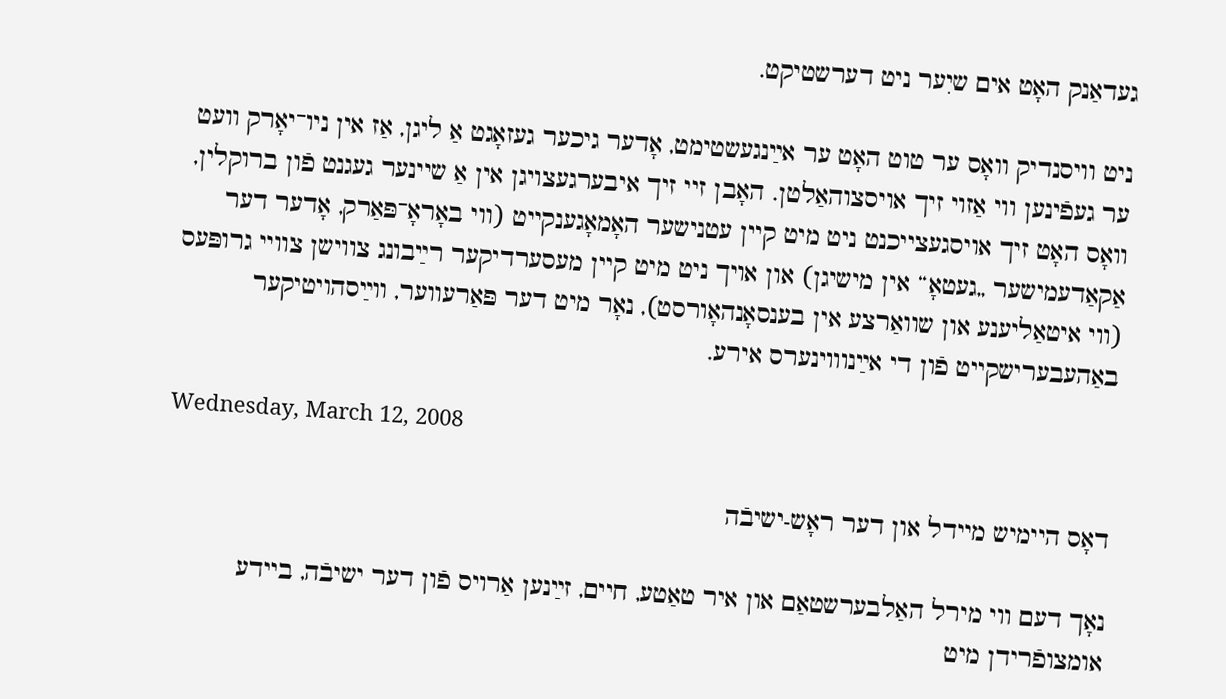געדאַנק האָט אים שיִער ניט דערשטיקט.

ניט וויסנדיק וואָס ער טוט האָט ער אײַנגעשטימט, אָדער גיכער געזאָגט אַ ליגן, אַז אין ניו־יאָרק וועט ער געפֿינען ווי אַזוי זיך אויסצוהאַלטן. האָבן זיי זיך איבערגעצויגן אין אַ שיינער געגנט פֿון ברוקלין, וואָס האָט זיך אויסגעצייכנט ניט מיט קיין עטנישער האָמאָגענקייט (ווי באָראָ־פּאַרק, אָדער דער אַקאַדעמישער „געטאָ“ אין מישיגן) און אויך ניט מיט קיין מעסערדיקער רײַבונג צווישן צוויי גרופּעס (ווי איטאַליענע און שוואַרצע אין בענסאָנהאָורסט), נאָר מיט דער פּאַרעווער, ווײַסהויטיקער באַהעבערישקייט פֿון די אײַנוווינערס אירע.

Wednesday, March 12, 2008

דאָס היימיש מיידל און דער ראָש-ישיבֿה

נאָך דעם ווי מירל האַלבערשטאַם און איר טאַטע, חיים, זײַנען אַרויס פֿון דער ישיבֿה, ביידע אומצופֿרידן מיט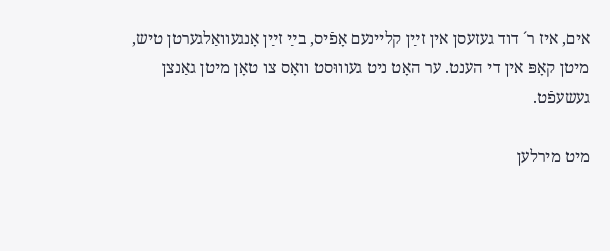אים, איז ר´ דוד געזעסן אין זײַן קליינעם אָפֿיס, בײַ זײַן אָנגעוואַלגערטן טיש, מיטן קאָפּ אין די הענט. ער האָט ניט געוווּסט וואָס צו טאָן מיטן גאַנצן געשעפֿט.

מיט מירלען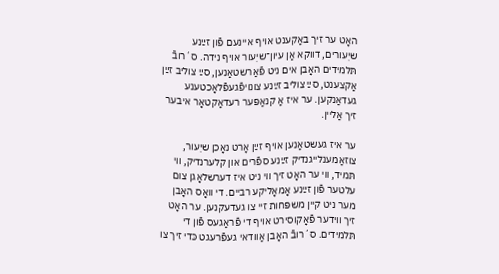האָט ער זיך באַקענט אויף איינעם פֿון זײַנע שיִעורים, דווקא אַן עיון־שיִעור אויף נידה. ס´רובֿ תּלמידים האָבן אים ניט פֿאַרשטאַנען, סײַ צוליב זײַן אַקצענט, סײַ צוליב זײַנע צונויפֿגעפֿלאָכטענע געדאַנקען. ער איז אַ קנאַפּער רעדאַקטאָר איבער זיך אַליין.

ער איז געשטאַנען אויף זײַן אָרט נאָכן שיִעור, צוזאַמענלייגנדיק זײַנע ספֿרים און קלערנדיק, ווי תּמיד, ווי ער האָט זיך ווי ניט איז דערשלאָגן צום עלטער פֿון זײַנע אָמאָליקע רביים. די וואָס האָבן מער ניט קיין משפּחות זיי צו געדעקנען. ער האָט זיך ווידער פֿאָקוסירט אויף די פֿראַגעס פֿון די תּלמידים. ס´רובֿ האָבן אַוודאי געפֿרעגט כּדי זיך צו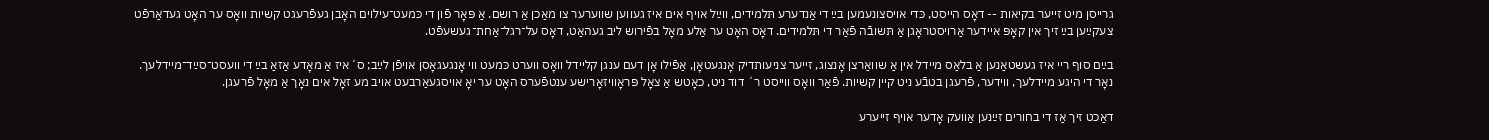גרייסן מיט זייער בקיאות -- דאָס הייסט, כּדי אויסצונעמען בײַ די אַנדערע תּלמידים, ווײַל אויף אים איז געווען שווערער צו מאַכן אַ רושם. אַ פּאָר פֿון די כּמעט־עילוים האָבן געפֿרעגט קשיות וואָס ער האָט געדאַרפֿט צעקײַען בײַ זיך אין קאָפּ איידער אַרויסטראָגן אַ תּשובֿה פֿאַר די תּלמידים. דאָס האָט ער אַלע מאָל בפֿירוש ליב געהאַט, דאָס על־רגל־אַחת־געשעפֿט.

בײַם סוף ריי איז געשטאַנען אַ בלאַס מיידל אין אַ שוואַרצן אָנצוג, זייער צניעותדיק אָנגעטאָן, אַפֿילו אָן דעם ענגן קליידל וואָס ווערט כּמעט ווי אָנגעגאָסן אויפֿן לײַב; ס´איז אַ מאָדע אַזאַ בײַ די וועסט־סײַד־מיידלעך. נאָר די היגע מיידלעך, ווידער, פֿרעגן בטבֿע ניט קיין קשיות. פֿאַר וואָס ווייסט ר´ דוד ניט, כאָטש אַ צאָל פּראָוויזאָרישע ענטפֿערס האָט ער יאָ אויסגעאַרבעט אויב מע זאָל אים נאָך אַ מאָל פֿרעגן.

דאַכט זיך אַז די בחורים זײַנען אַוועק אָדער אויף זייערע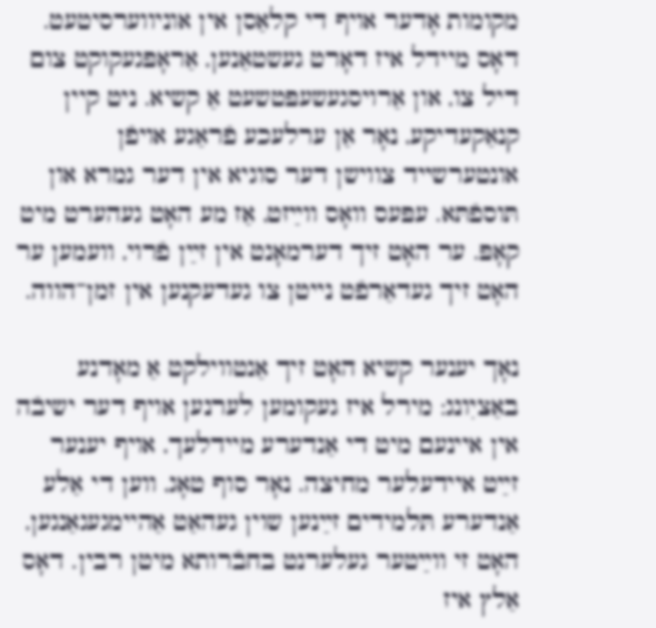מקומות אָדער אויף די קלאַסן אין אוניווערסיטעט. דאָס מיידל איז דאָרט געשטאַנען, אַראָפּגעקוקט צום דיל צו, און אַרויסגעשעפּטשעט אַ קשיא. ניט קיין קנאַקעדיקע, נאָר אַן ערלעכע פֿראַגע אויפֿן אונטערשייד צווישן דער סוגיא אין דער גמרא און תּוספֿתּא. עפּעס וואָס ווײַזט, אַז מע האָט געהערט מיט קאָפּ. ער האָט זיך דערמאָנט אין זײַן פֿרוי, וועמען ער האָט זיך געדאַרפֿט נייטן צו געדעקנען אין זמן־הווה.

נאָך יענער קשיא האָט זיך אַנטווילקט אַ מאָדנע באַציִונג: מירל איז געקומען לערנען אויף דער ישיבֿה אין איינעם מיט די אַנדערע מיידלעך, אויף יענער זײַט איידעלער מחיצה. נאָר סוף טאָג, ווען די אַלע אַנדערע תּלמידים זײַנען שוין געהאַט אַהיימגעגאַנגען, האָט זי ווײַטער געלערנט בחבֿרותא מיטן רבין. דאָס אַלץ איז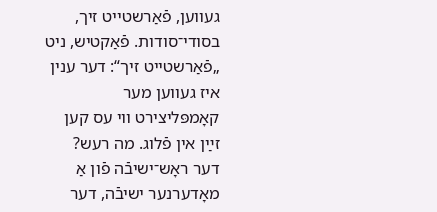געווען, פֿאַרשטייט זיך, בסודי־סודות. פֿאַקטיש, ניט „פֿאַרשטייט זיך“: דער ענין איז געווען מער קאָמפּליצירט ווי עס קען זײַן אין פֿלוג. מה רעש? דער ראָש־ישיבֿה פֿון אַ מאָדערנער ישיבֿה, דער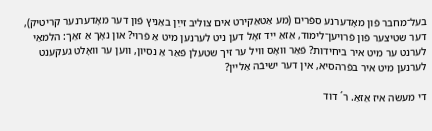בעל־מחבר פֿון מאָדערנע ספֿרים (מע אַטאַקירט אים צוליב זײַן באַניץ פֿון דער מאָדערנער קריטיק), דער שטיצער פֿון פֿרויען־לימוד, אַזאַ ייִד זאָל דען ניט לערנען מיט אַ פֿרוי? און נאָך אַ זאַך: הלמאַי לערנט ער מיט איר ביחידות? פֿאַר וואָס וויל ער זיך שטעלן פֿאַר אַ נסיון, ווען ער וואָלט געקענט לערנען מיט איר בפֿרהסיא, אין דער ישיבֿה אַליין?

די מעשׂה איז אַזאַ. ר´ דוד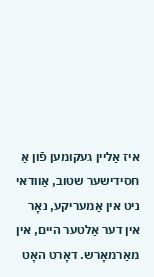איז אַליין געקומען פֿון אַ חסידישער שטוב, אַוודאי ניט אין אַמעריקע, נאָר אין דער אַלטער היים, אין מאַרמאָרש. דאָרט האָט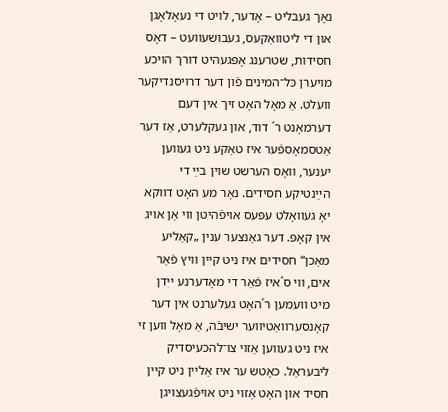נאָך געבליט – אָדער, לויט די נעאָלאָגן און די ליטוואַקעס, געבושעוועט – דאָס חסידות, שטרענג אָפּגעהיט דורך הויכע מויערן כּל־המינים פֿון דער דרויסנדיקער וועלט. אַ מאָל האָט זיך אין דעם דערמאָנט ר´ דוד, און געקלערט, אַז דער אַטסמאָספֿער איז טאַקע ניט געווען יענער, וואָס הערשט שוין בײַ די הײַנטיקע חסידים. נאָר מע האָט דווקא יאָ געוואָלט עפּעס אויפֿהיטן ווי אַן אויג אין קאָפּ. דער גאַנצער ענין „קאַליע מאַכן“ חסידים איז ניט קיין וויץ פֿאַר אים, ווי ס´איז פֿאַר די מאָדערנע ייִדן מיט וועמען ר´האָט געלערנט אין דער קאָנסערוואַטיווער ישיבֿה, אַ מאָל ווען זי איז ניט געווען אַזוי צו־להכעיסדיק ליבעראַל. כאָטש ער איז אַליין ניט קיין חסיד און האָט אַזוי ניט אויפֿגעצויגן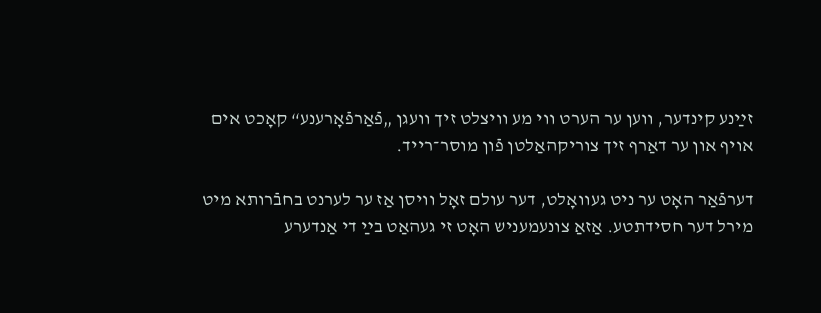זײַנע קינדער, ווען ער הערט ווי מע וויצלט זיך וועגן „פֿאַרפֿאָרענע“ קאָכט אים אויף און ער דאַרף זיך צוריקהאַלטן פֿון מוסר־רייד.

דערפֿאַר האָט ער ניט געוואָלט, דער עולם זאָל וויסן אַז ער לערנט בחבֿרותא מיט מירל דער חסידתטע. אַזאַ צונעמעניש האָט זי געהאַט בײַ די אַנדערע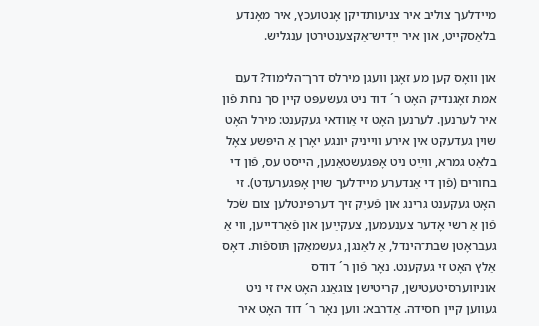מיידלעך צוליב איר צניעותדיקן אָנטועכץ, איר מאָנדע בלאַסקייט, און איר ייִדיש־אַקצענטירטן ענגליש.

און וואָס קען מע זאָגן וועגן מירלס דרך־הלימוד? דעם אמת זאָגנדיק האָט ר´ דוד ניט געשעפּט קיין סך נחת פֿון איר לערנען. לערנען האָט זי אַוודאי געקענט: מירל האָט שוין געדעקט אין אירע ווייניק יונגע יאָרן אַ היפּשע צאָל בלאַט גמרא, ווײַט ניט אָפּגעשטאַנען, הייסט עס, פֿון די בחורים (פֿון די אַנדערע מיידלעך שוין אָפּגערעדט). זי האָט געקענט גרינג און פֿעיִק זיך דערפּינטלען צום שׂכל פֿון אַ רשי אָדער צענעמען, צעקײַען און פֿאַרדייען, ווי אַ געבראָטן שבת־הינדל, אַ לאַנגן, געשמאַקן תּוספֿות. דאָס אַלץ האָט זי געקענט. נאָר פֿון ר´ דודס אוניווערסיטעטישן, קריטישן צוגאַנג האָט איז זי ניט געווען קיין חסידה. אַדרבא: ווען נאָר ר´ דוד האָט איר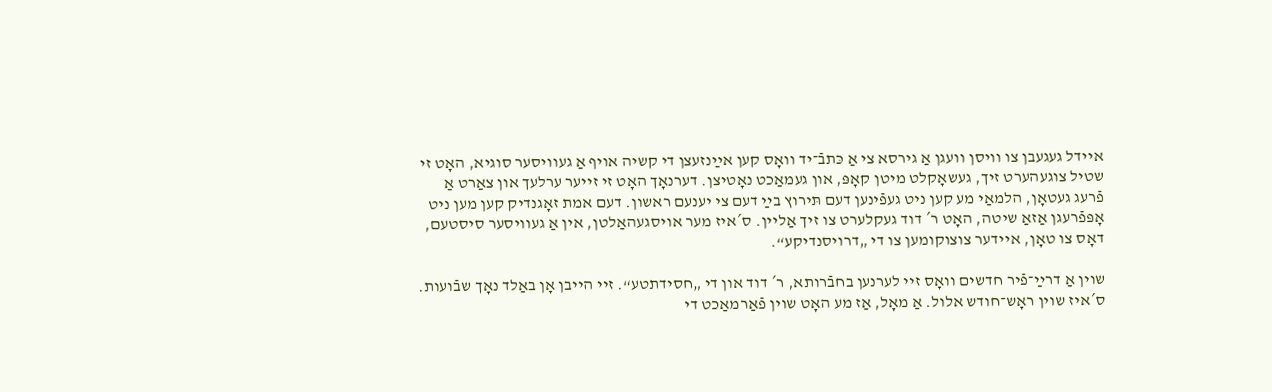איידל געגעבן צו וויסן וועגן אַ גירסא צי אַ כּתבֿ־יד וואָס קען אײַנזעצן די קשיה אויף אַ געוויסער סוגיא, האָט זי שטיל צוגעהערט זיך, געשאָקלט מיטן קאָפּ, און געמאַכט נאָטיצן. דערנאָך האָט זי זייער ערלעך און צאַרט אַ פֿרעג געטאָן, הלמאַי מע קען ניט געפֿינען דעם תּירוץ בײַ דעם צי יענעם ראשון. דעם אמת זאָגנדיק קען מען ניט אָפּפֿרעגן אַזאַ שיטה, האָט ר´ דוד געקלערט צו זיך אַליין. ס´איז מער אויסגעהאַלטן, אין אַ געוויסער סיסטעם, דאָס צו טאָן, איידער צוצוקומען צו די „דרויסנדיקע“.

שוין אַ דרײַ־פֿיר חדשים וואָס זיי לערנען בחבֿרותא, ר´ דוד און די „חסידתטע“. זיי הייבן אָן באַלד נאָך שבֿועות. ס´איז שוין ראָש־חודש אלול. אַ מאָל, אַז מע האָט שוין פֿאַרמאַכט די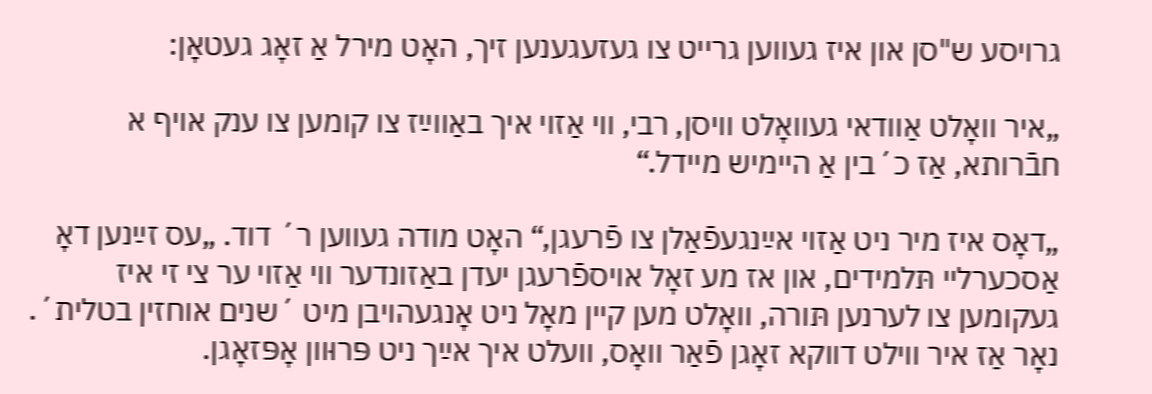גרויסע ש"סן און איז געווען גרייט צו געזעגענען זיך, האָט מירל אַ זאָג געטאָן:

„איר וואָלט אַוודאי געוואָלט וויסן, רבי, ווי אַזוי איך באַווײַז צו קומען צו ענק אויף א חבֿרותא, אַז כ´בין אַ היימיש מיידל.“

„דאָס איז מיר ניט אַזוי אײַנגעפֿאַלן צו פֿרעגן,“ האָט מודה געווען ר´ דוד. „עס זײַנען דאָ אַסכערליי תּלמידים, און אז מע זאָל אויספֿרעגן יעדן באַזונדער ווי אַזוי ער צי זי איז געקומען צו לערנען תּורה, וואָלט מען קיין מאָל ניט אָנגעהויבן מיט ´שנים אוחזין בטלית´. נאָר אַז איר ווילט דווקא זאָגן פֿאַר וואָס, וועלט איך אײַך ניט פּרוּוון אָפּזאָגן.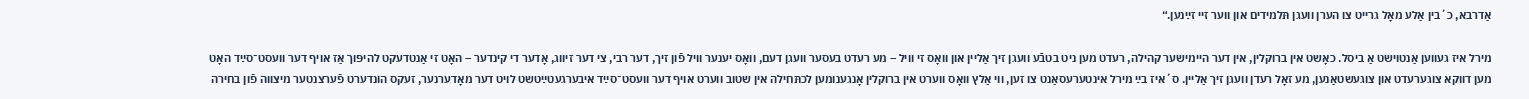אַדרבא, כ´בין אַלע מאָל גרייט צו הערן וועגן תּלמידים און ווער זיי זײַנען.“

מירל איז געווען אַנטוישט אַ ביסל. כאָשט אין ברוקלין, אין דער היימישער קהילה, רעדט מען ניט בטבֿע וועגן זיך אַליין און וואָס זי וויל – מע רעדט בעסער וועגן דעם, וואָס יענער וויל פֿון זיך, דער רבי, צי דער זיווג, אָדער די קינדער – האָט זי אַנטדעקט להיפּוך אַז אויף דער וועסט־סײַד האָט מען דווקא צוגערעדט און צוגעשטאַנען, מע זאָל רעדן וועגן זיך אַליין. ס´איז בײַ מירל אינטערעסאַנט צו זען, ווי אַלץ וואָס ווערט אין ברוקלין אָנגענומען לכתּחילה אין שטוב ווערט אויף דער וועסט־סײַד איבערגעטײַטשט לויט דער מאָדערנער, זעקס הונדערט פֿערצנטער מיצווה פֿון בחירה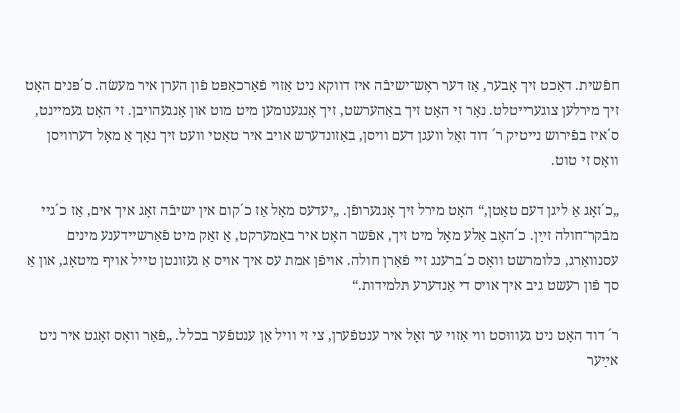חפֿשית. דאַכט זיך אָבער, אַז דער ראָש־ישיבֿה איז דווקא ניט אַזוי פֿאַרכאַפּט פֿון הערן איר מעשׂה. ס´פּנים האָט זיך מירלען צוגערייטלט. נאָר זי האָט זיך באַהערשט, זיך אָנגענומען מיט מוט און אָנגעהויבן. זי האָט געמיינט, ס´איז בפֿירוש נייטיק ר´ דוד זאָל וועגן דעם וויסן, באַזונדערש אויב איר טאַטי וועט זיך נאָך אַ מאָל דערוויסן וואָס זי טוט.

„כ´זאָג אַ ליגן דעם טאַטן,“ האָט מירל זיך אָנגערופֿן. „יעדעס מאָל אַז כ´קום אין ישיבֿה זאָג איך אים, אַז כ´גיי מבֿקר־חולה זײַן. כ´האָב אַלע מאָל מיט זיך, אפֿשר האָט איר באַמערקט, אַ זאַק מיט פֿאַרשיידענע מינים עסנוואַרג, כּלומרשט וואָס כ´ברענג זיי פֿאַרן חולה. אויפֿן אמת עס איך אויס אַ געזונטן טייל אויף מיטאָג, און אַ סך פֿון רעשט גיב איך אויס די אַנדערע תּלמידות.“

ר´ דוד האָט ניט געוווּסט ווי אַזוי ער זאָל איר ענטפֿערן, צי זי וויל אַן ענטפֿער בכלל. „פֿאַר וואָס זאָגט איר ניט אײַער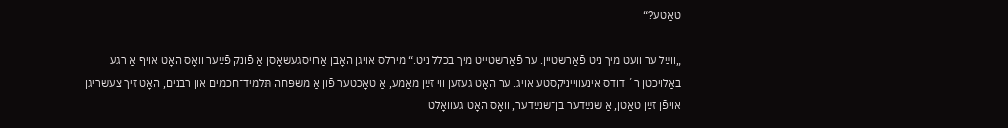טאַטע?“

„ווײַל ער וועט מיך ניט פֿאַרשטיין. ער פֿאַרשטייט מיך בכלל ניט.“ מירלס אויגן האָבן אַרויסגעשאָסן אַ פֿונק פֿײַער וואָס האָט אויף אַ רגע באַלויכטן ר´ דודס אינעווייניקסטע אויג. ער האָט געזען ווי זײַן מאַמע, אַ טאָכטער פֿון אַ משפּחה תּלמיד־חכמים און רבנים, האָט זיך צעשריגן אויפֿן זײַן טאַטן, אַ שנײַדער בן־שנײַדער, וואָס האָט געוואָלט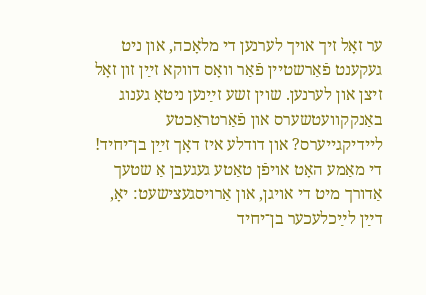ער זאָל זיך אויך לערנען די מלאָכה, און ניט געקענט פֿאַרשטיין פֿאַר וואָס דווקא זײַן זון זאָל זיצן און לערנען. שוין זשע זײַנען ניטאָ גענוג באַנקקוועטשערס און פֿאַרטראַכטע ליידיקגייערס? און דודלע איז דאָך זײַן בן־יחיד! די מאַמע האָט אויפֿן טאַטע געגעבן אַ שטעך אַדורך מיט די אויגן, און אַרויסגעצישעט: יאָ, דײַן לײַכלעכער בן־יחיד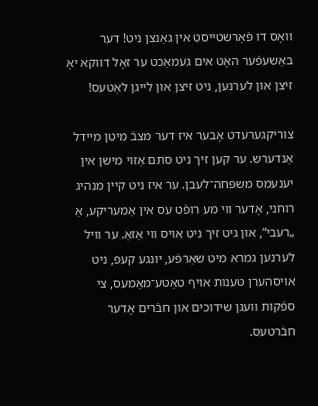וואָס דו פֿאַרשטייסט אין גאַנצן ניט! דער באַשעפֿער האָט אים געמאַכט ער זאָל דווקא יאָ זיצן און לערנען, ניט זיצן און לייגן לאַטעס!

צוריקגערעדט אָבער איז דער מצבֿ מיטן מיידל אַנדערש. ער קען זיך ניט סתּם אַזוי מישן אין יענעמס משפּחה־לעבן. ער איז ניט קיין מנהיג רוחני, אָדער ווי מע רופֿט עס אין אַמעריקע, אַ „רעבי“, און גיט זיך ניט אויס ווי אַזאַ. ער וויל לערנען גמרא מיט שאַרפֿע, יונגע קעפּ, ניט אויסהערן טענות אויף טאַטע־מאַמעס, צי ספֿקות וועגן שידוכים און חבֿרים אָדער חבֿרטעס.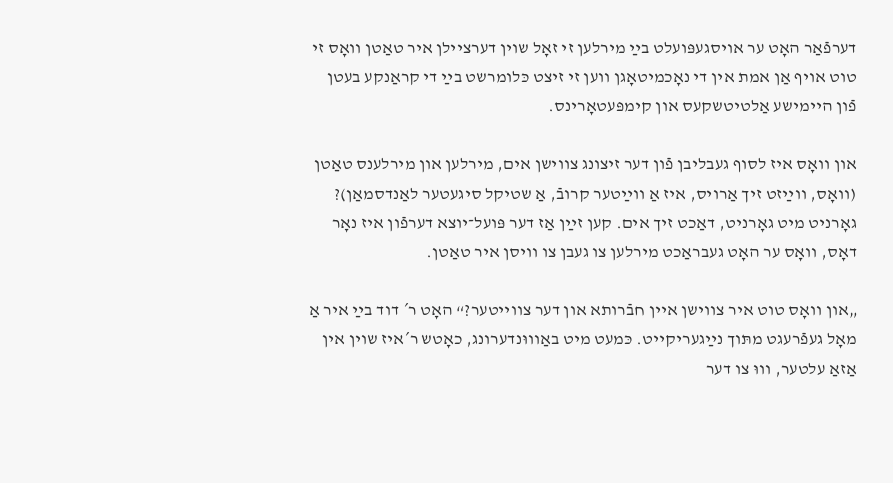דערפֿאַר האָט ער אויסגעפּועלט בײַ מירלען זי זאָל שוין דערציילן איר טאַטן וואָס זי טוט אויף אַן אמת אין די נאָכמיטאָגן ווען זי זיצט כּלומרשט בײַ די קראַנקע בעטן פֿון היימישע אַלטיטשקעס און קימפּעטאָרינס.

און וואָס איז לסוף געבליבן פֿון דער זיצונג צווישן אים, מירלען און מירלענס טאַטן (וואָס, ווײַזט זיך אַרויס, איז אַ ווײַטער קרובֿ, אַ שטיקל סיגעטער לאַנדסמאַן)? גאָרניט מיט גאָרניט, דאַכט זיך אים. קען זײַן אַז דער פּועל־יוצא דערפֿון איז נאָר דאָס, וואָס ער האָט געבראַכט מירלען צו געבן צו וויסן איר טאַטן.

„און וואָס טוט איר צווישן איין חבֿרותא און דער צווייטער?“ האָט ר´ דוד בײַ איר אַ מאָל געפֿרעגט מתּוך נײַגעריקייט. כּמעט מיט באַוווּנדערונג, כאָטש ר´איז שוין אין אַזאַ עלטער, וווּ צו דער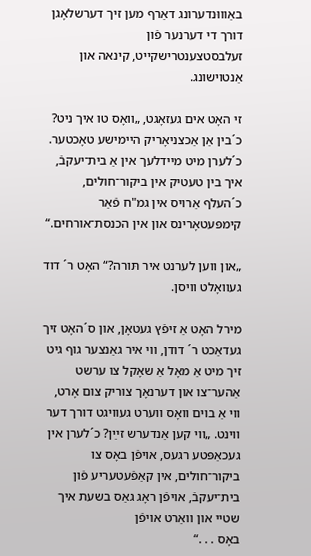באַוווּנדערונג דאַרף מען זיך דערשלאָגן דורך די דערנער פֿון זעלבסטצענטרישקייט, קינאה און אַנטוישונג.

זי האָט אים געזאָגט, „וואָס טו איך ניט? כ´בין אַן אַכצניאָריק היימישע טאָכטער. כ´לערן מיט מיידלעך אין אַ בית־יעקבֿ, איך בין טעטיק אין ביקור־חולים, כ´העלף אַרויס אין גמ"ח פֿאַר קימפּעטאָרינס און אין הכנסת־אורחים.“

„און ווען לערנט איר תּורה?“ האָט ר´ דוד געוואָלט וויסן.

מירל האָט אַ זיפֿץ געטאָן, און ס´האָט זיך געדאַכט ר´ דודן, ווי איר גאַנצער גוף גיט זיך מיט אַ מאָל אַ שאָקל צו ערשט אַהער־צו און דערנאָך צוריק צום אָרט, ווי אַ בוים וואָס ווערט געוויגט דורך דער ווינט. „ווי קען אַנדערש זײַן? כ´לערן אין געכאַפּטע רגעס, אויפֿן באָס צו ביקור־חולים, אין קאַפֿעטעריע פֿון בית־יעקבֿ, אויפֿן ראָג גאַס בשעת איך שטיי און וואַרט אויפֿן
באָס . . .“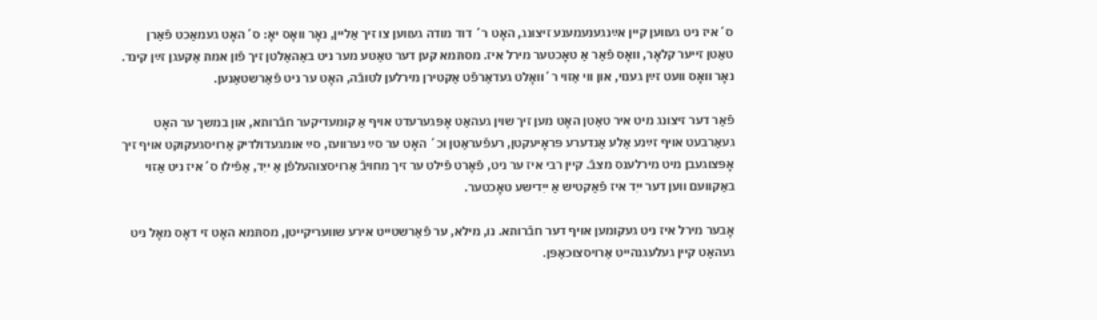ס´איז ניט געווען קיין אײַנגענעמענע זיצונג, האָט ר´ דוד מודה געווען צו זיך אַליין, נאָר וואָס יאָ: ס´האָט געמאַכט פֿאַרן טאַטן זייער קלאָר, וואָס פֿאַר אַ טאָכטער מירל איז. מסתּמא קען דער טאַטע מער ניט באַהאַלטן זיך פֿון אמת אַקעגן זײַן קינד. נאָר וואָס וועט זײַן גענוי, און ווי אַזוי ר´וואָלט געדאַרפֿט אַקטירן מירלען לטובֿה, האָט ער ניט פֿאַרשטאַנען.

פֿאַר דער זיצונג מיט איר טאַטן האָט מען זיך שוין געהאַט אָפּגערעדט אויף אַ קומעדיקער חבֿרותא, און במשך ער האָט געאַרבעט אויף זײַנע אַלע אַנדערע פּראָיעקטן, רעפֿעראַטן וכ´ האָט ער סײַ נערוועז, סײַ אומגעדולדיק אַרויסגעקוקט אויף זיך אָפּצוגעבן מיט מירלענס מצבֿ. קיין רבי איז ער ניט, פֿאָרט פֿילט ער זיך מחויבֿ אַרויסצוהעלפֿן אַ ייִד, אַפֿילו ס´איז ניט אַזוי באַקוועם ווען דער ייִד איז פֿאַקטיש אַ ייִדישע טאָכטער.

אָבער מירל איז ניט געקומען אויף דער חבֿרותא. נו, מילא, ער פֿאַרשטייט אירע שוועריקייטן, מסתּמא האָט זי דאָס מאָל ניט געהאַט קיין געלעגנהייט אַרויסצוכאַפּן.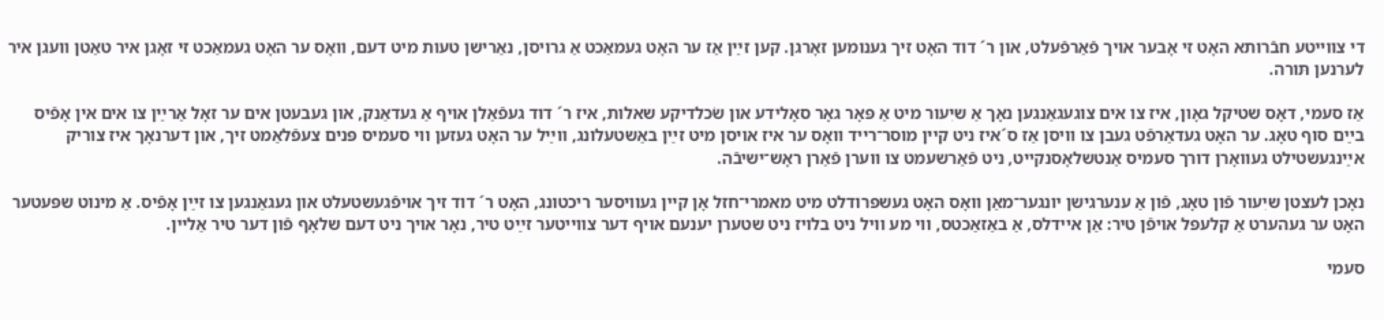די צווייטע חבֿרותא האָט זי אָבער אויך פֿאַרפֿעלט, און ר´ דוד האָט זיך גענומען זאָרגן. קען זײַן אַז ער האָט געמאַכט אַ גרויסן, נאַרישן טעות מיט דעם, וואָס ער האָט געמאַכט זי זאָגן איר טאַטן וועגן איר לערנען תּורה.

אַז סעמי, דאָס שטיקל גאָון, איז צו אים צוגעגאַנגען נאָך אַ שיִעור מיט אַ פּאָר גאָר סאָלידע און שׂכלדיקע שאלות, איז ר´ דוד געפֿאַלן אויף אַ געדאַנק, און געבעטן אים ער זאָל אַרײַן צו אים אין אָפֿיס בײַם סוף טאָג. ער האָט געדאַרפֿט געבן צו וויסן אַז ס´איז ניט קיין מוסר־רייד וואָס ער איז אויסן מיט זײַן באַשטעלונג, ווײַל ער האָט געזען ווי סעמיס פּנים צעפֿלאַמט זיך, און דערנאָך איז צוריק אײַנגעשטילט געוואָרן דורך סעמיס אַנטשלאָסנקייט, ניט פֿאַרשעמט צו ווערן פֿאַרן ראָש־ישיבֿה.

נאָכן לעצטן שיִעור פֿון טאָג, פֿון אַ ענערגישן יונגער־מאַן וואָס האָט געשפּרודלט מיט מאמרי־חזל אָן קיין געוויסער ריכטונג, האָט ר´ דוד זיך אויפֿגעשטעלט און געגאַנגען צו זײַן אָפֿיס. אַ מינוט שפּעטער האָט ער געהערט אַ קלעפּל אויפֿן טיר: אַן איידלס, אַ באַזאַכטס, ווי מע וויל ניט בלויז ניט שטערן יענעם אויף דער צווייטער זײַט טיר, נאָר אויך ניט דעם שלאָף פֿון דער טיר אַליין.

סעמי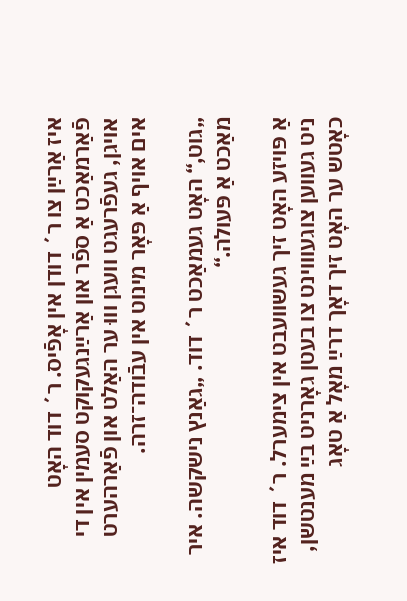איז אַרײַן צו ר´ דודן אין אָפֿיס. ר´ דוד האָט פֿאַרמאַכט אַ ספֿר און אַרײַנגעקוקט סעמין אין די אויגן, געפֿרעגט וועגן וווּ ער האַלט און פֿאַרהערט אים אויף אַ פּאָר מינוט אין עבֿודה־זרה.

„גוט,“ האָט געמאַכט ר´ דוד. „גאַנץ נישקשה. איר מאַכט אַ פּעולה.“

אַ פּויזע האָט זיך געשוועבט אין צימערל. ר´ דוד איז ניט געווען צוגעוווינט צו בעטן גאָרניט בײַ מענטשן, כאָטש ער האָט זיך דאָך דרײַ מאָל אַ טאָג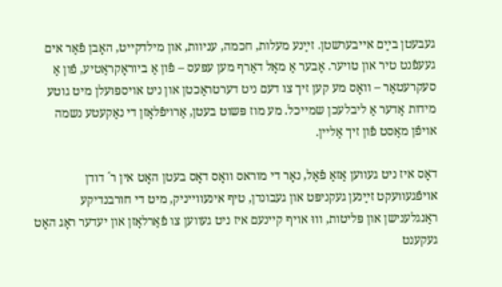געבעטן בײַם אייבערשטן. זײַנע מעלות, חכמה, עניוות, און מילדקייט, האָבן פֿאַר אים געעפֿנט טיר און טויער. אָבער אַ מאָל דאַרף מען עפּעס – פֿון אַ ביוראָקראַטיע, פֿון אַ סעקרעטאַר – וואָס מע קען זיך צו דעם ניט דערטראַכטן און ניט אויספּועלן מיט גוטע מידות אָדער אַ ליבלעכן שמייכל. מע מוז פּשוט בעטן, אַרויפֿלאָזן די נאַקעטע נשמה אויפֿן מאַסט פֿון זיך אַליין.

דאָס איז ניט געווען אַזאַ פֿאַל, נאָר די מוראס וואָס דאָס בעטן האָט אין ר´ דודן אויפֿגעוועקט זײַנען געקניפּט און געבונדן, טיף אינעווייניק, מיט די חורבנדיקע ראַנגלענישן און פּליטות, וווּ אויף קיינעם איז ניט געווען צו פֿאַרלאָזן און יעדער ראָג האָט געקענט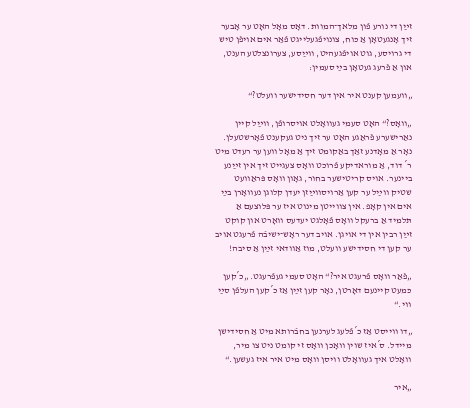זײַן די נורע פֿון מלאך־המוות. דאָס מאָל האָט ער אָבער זיך אָנגעטאָן אַ כּוח, צונויפֿגעלייגט פֿאַר אים אויפֿן טיש די גרויסע, גוט אויפֿגעהיט, ווײַסע, צערונצלטע הענט, און אַ פֿרעג געטאָן בײַ סעמין:

„וועמען קענט איר אין דער חסידישער וועלט?“

„וואָס?“ האָט סעמי געוואָלט אויסרופֿן, ווײַל קיין נאַרישערע פֿראַגע האָט ער זיך ניט געקענט פֿאָרשטעלן. נאָר אַ מאָדנע זאַך באַקומט זיך אַ מאָל ווען ער רעדט מיט ר´ דוד, אַ מוראדיקע פֿרוכט וואָס צעגייט זיך אין זײַנע ביינער. אויס קריטישער בחור, גאָון וואָס פּראַוועט שטיק ווײַל ער קען אַרויסווײַזן יעדן קלוגן נעוואָרן בײַ אים אין קאָפ. אין צווייטן מינוט איז ער פּלוצעם אַ תּלמיד אַ ברעקל וואָס פֿאָלגט יעדעס וואָרט און קוקט זײַן רבין אין די אויגן. אויב דער ראָש־ישיבֿה פֿרעגט אויב ער קען די חסידישע וועלט, מוז אַוודאי זײַן אַ סיבה!

„פֿאַר וואָס פֿרעגט איר?“ האָט סעמי געפֿרעגט. „כ´קען כּמעט קיינעם דאָרטן, נאָר קען זײַן אַז כ´קען העלפֿן סײַ ווי.“

„דו ווייסט אַז כ´פֿלעג לערנען בחבֿרותא מיט אַ חסידישן מיידל. ס´איז שוין וואָכן וואָס זי קומט ניט צו מיר, וואָלט איך געוואָלט וויסן וואָס מיט איר איז געשען.“

„איר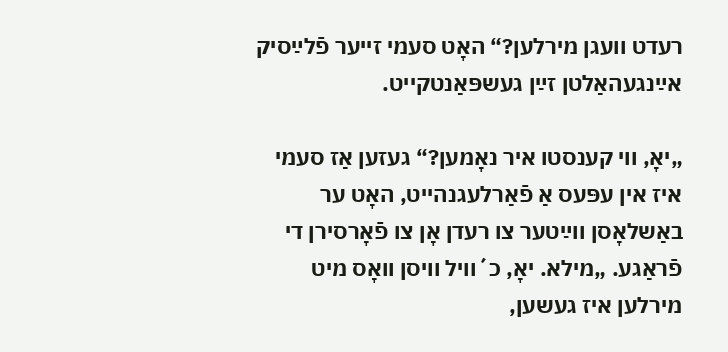רעדט וועגן מירלען?“ האָט סעמי זייער פֿלײַסיק אײַנגעהאַלטן זײַן געשפּאַנטקייט.

„יאָ, ווי קענסטו איר נאָמען?“ געזען אַז סעמי איז אין עפּעס אַ פֿאַרלעגנהייט, האָט ער באַשלאָסן ווײַטער צו רעדן אָן צו פֿאָרסירן די פֿראַגע. „מילא. יאָ, כ´וויל וויסן וואָס מיט מירלען איז געשען,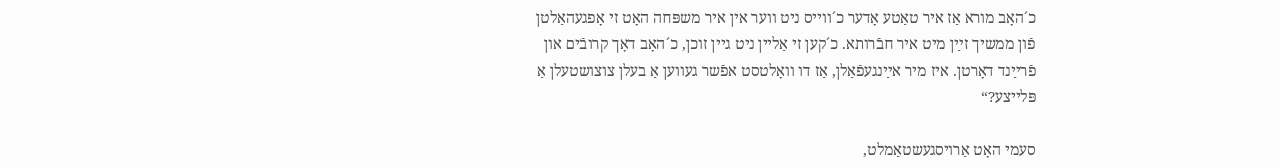כ´האָב מורא אַז איר טאַטע אָדער כ´ווייס ניט ווער אין איר משפּחה האָט זי אָפגעהאַלטן פֿון ממשיך זײַן מיט איר חבֿרותא. כ´קען זי אַליין ניט גיין זוכן, כ´האָב דאָך קרובֿים און פֿרײַנד דאָרטן. איז מיר אײַנגעפֿאַלן, אַז דו וואָלטסט אפֿשר געווען אַ בעלן צוצושטעלן אַ פּלייצע?“

סעמי האָט אַרויסגעשטאַמלט,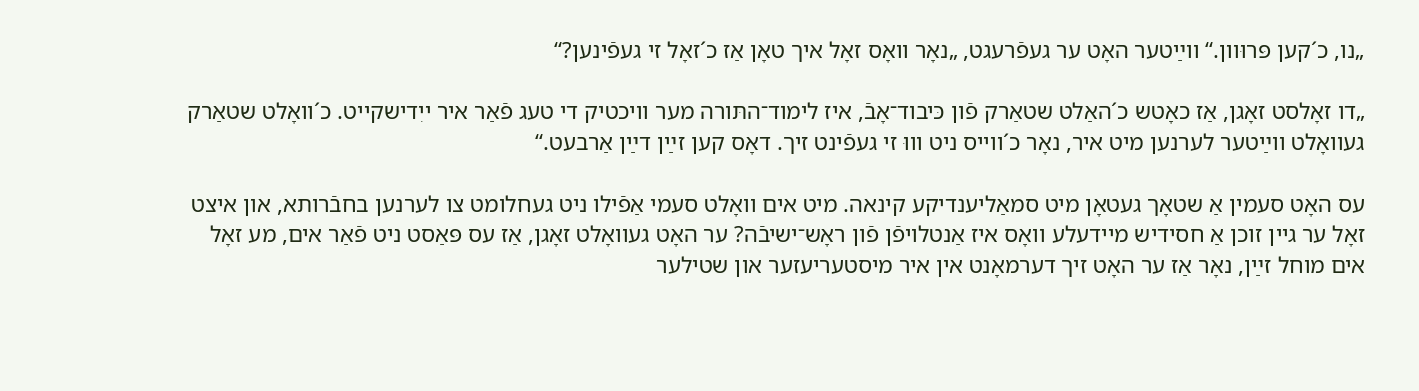„נו, כ´קען פּרוּוון.“ ווײַטער האָט ער געפֿרעגט, „נאָר וואָס זאָל איך טאָן אַז כ´זאָל זי געפֿינען?“

„דו זאָלסט זאָגן, אַז כאָטש כ´האַלט שטאַרק פֿון כּיבוד־אָבֿ, איז לימוד־התּורה מער וויכטיק די טעג פֿאַר איר ייִדישקייט. כ´וואָלט שטאַרק געוואָלט ווײַטער לערנען מיט איר, נאָר כ´ווייס ניט וווּ זי געפֿינט זיך. דאָס קען זײַן דײַן אַרבעט.“

עס האָט סעמין אַ שטאָך געטאָן מיט סמאַליענדיקע קינאה. מיט אים וואָלט סעמי אַפֿילו ניט געחלומט צו לערנען בחבֿרותא, און איצט זאָל ער גיין זוכן אַ חסידיש מיידעלע וואָס איז אַנטלויפֿן פֿון ראָש־ישיבֿה? ער האָט געוואָלט זאָגן, אַז עס פּאַסט ניט פֿאַר אים, מע זאָל אים מוחל זײַן, נאָר אַז ער האָט זיך דערמאָנט אין איר מיסטעריעזער און שטילער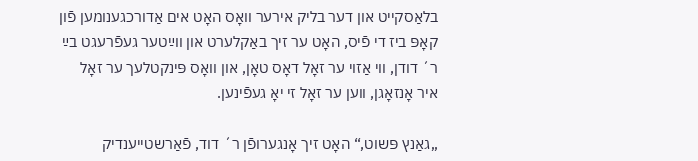בלאַסקייט און דער בליק אירער וואָס האָט אים אַדורכגענומען פֿון קאָפּ ביז די פֿיס, האָט ער זיך באַקלערט און ווײַטער געפֿרעגט בײַ ר´ דודן, ווי אַזוי ער זאָל דאָס טאָן, און וואָס פּינקטלעך ער זאָל איר אָנזאָגן, ווען ער זאָל זי יאָ געפֿינען.

„גאַנץ פּשוט,“ האָט זיך אָנגערופֿן ר´ דוד, פֿאַרשטייענדיק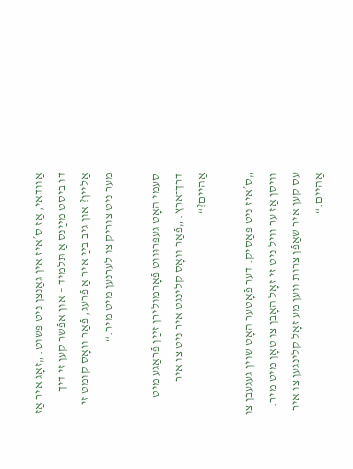אַוודאי, אַז ס´איז אין גאַנצן ניט פּשוט. „זאָג איר אַז דו ביסט מײַנס אַ תּלמיד – און אפֿשר קען זי דיך אַליין? און גיב בײַ איר אַ פֿרעג, פֿאַר וואָס קומט זי מער ניט צוריק צו לערנען מיט מיר.“

סעמי האָט געפּרוּווט פֿאָרמולירן זײַן פֿראַגע מיט דרך־ארץ. „פֿאַר וואָס קלינגט איר ניט צו איר אַהיים?“

„ס´איז ניט פּאַסיק. דער פֿאָטער האָט שוין געגעבן צו וויסן אַז ער וויל ניט זי זאָל האָבן צו טאָן מיט מיר. עס קען איר שאַפֿן צרות ווען מע זאָל קלינגען צו איר אַהיים.“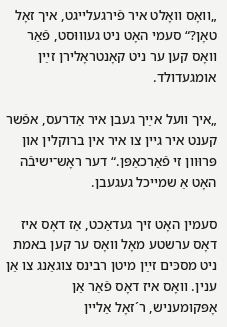„וואָס וואָלט איר פֿירגעלייגט, איך זאָל טאָן?“ סעמי האָט ניט געוווּסט, פֿאַר וואָס קען ער ניט קאָנטראָלירן זײַן אומגעדולד.

„איך וועל אײַך געבן איר אַדרעס, אפֿשר קענט איר גיין צו איר אין ברוקלין און פּרוּוון זי פֿאַרכאַפּן.“ דער ראָש־ישיבֿה האָט אַ שמייכל געגעבן.

סעמין האָט זיך געדאַכט, אַז דאָס איז דאָס ערשטע מאָל וואָס ער קען באמת ניט מסכּים זײַן מיטן רבינס צוגאַנג צו אַן ענין. וואָס איז דאָס פֿאַר אַן אָפּקומעניש, ר´זאָל אַליין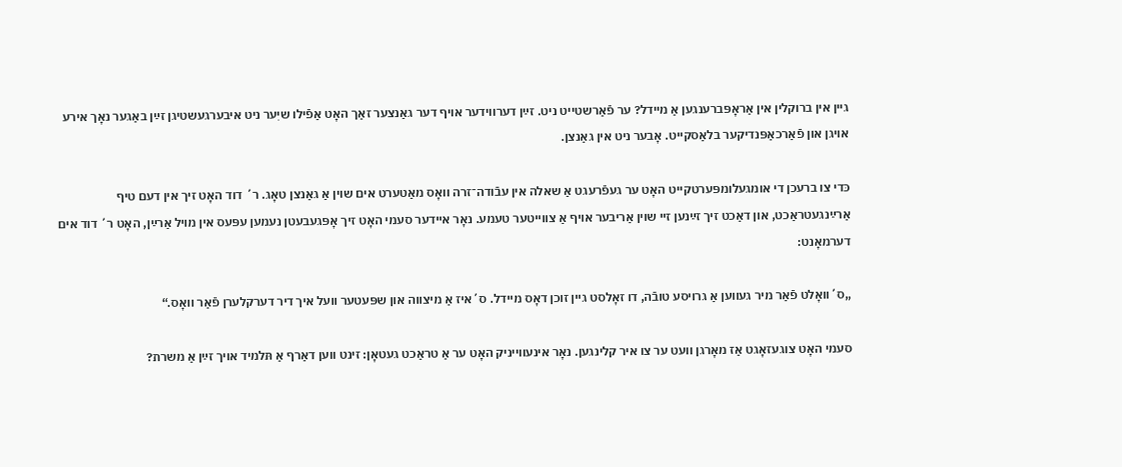גיין אין ברוקלין אין אַראָפּברענגען אַ מיידל? ער פֿאַרשטייט ניט. זײַן דערווידער אויף דער גאַנצער זאַך האָט אַפֿילו שיִער ניט איבערגעשטיגן זײַן באַגער נאָך אירע אויגן און פֿאַרכאַפּנדיקער בלאַסקייט. אָבער ניט אין גאַנצן.

כּדי צו ברעכן די אומגעלומפּערטקייט האָט ער געפֿרעגט אַ שאלה אין עבֿודה־זרה וואָס מאַטערט אים שוין אַ גאַנצן טאָג. ר´ דוד האָט זיך אין דעם טיף אַרײַנגעטראַכט, און דאַכט זיך זײַנען זיי שוין אַריבער אויף אַ צווייטער טעמע. נאָר איידער סעמי האָט זיך אָפּגעבעטן נעמען עפּעס אין מויל אַרײַן, האָט ר´ דוד אים דערמאָנט:

„ס´וואָלט פֿאַר מיר געווען אַ גרויסע טובֿה, דו זאָלסט גיין זוכן דאָס מיידל. ס´איז אַ מיצווה און שפּעטער וועל איך דיר דערקלערן פֿאַר וואָס.“

סעמי האָט צוגעזאָגט אַז מאָרגן וועט ער צו איר קלינגען. נאָר אינעווייניק האָט ער אַ טראַכט געטאָן: זינט ווען דאַרף אַ תּלמיד אויך זײַן אַ משרת?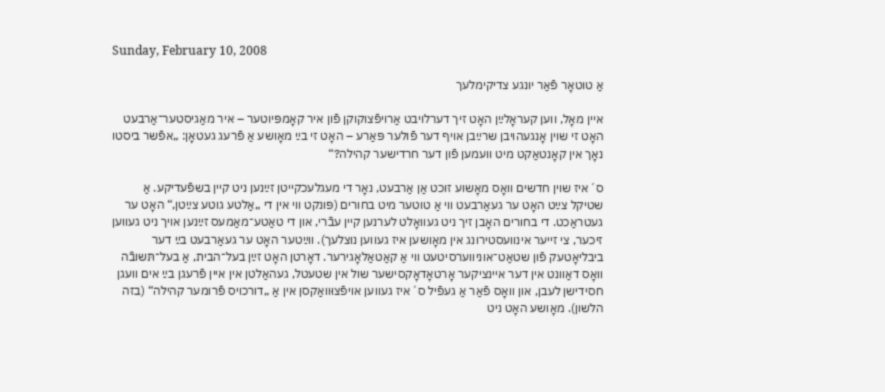Sunday, February 10, 2008

אַ טוטאָר פֿאַר יונגע צדיקימלעך

איין מאָל, ווען קעראָלײַן האָט זיך דערלויבט אַרויפֿצוקוקן פֿון איר קאָמפּיוטער – איר מאַגיסטער־אַרבעט האָט זי שוין אָנגעהויבן שרײַבן אויף דער פֿולער פּאַרע – האָט זי בײַ מאָושע אַ פֿרעג געטאָן: „אפֿשר ביסטו נאָך אין קאָנטאַקט מיט וועמען פֿון דער חרדישער קהילה?“

ס´איז שוין חדשים וואָס מאָשוע זוכט אַן אַרבעט, נאָר די מעגלעכקייטן זײַנען ניט קיין בשפֿעדיקע. אַ שטיקל צײַט האָט ער געאַרבעט ווי אַ טוטער מיט בחורים (פּונקט ווי אין די „אַלטע גוטע צײַטן,“ האָט ער געטראַכט. די בחורים האָבן זיך ניט געוואָלט לערנען קיין עבֿרי, און די טאַטע־מאַמעס זײַנען אויך ניט געווען זיכער, צי זייער אינוועסטירונג אין מאָושען איז געווען נוצלעך). ווײַטער האָט ער געאַרבעט בײַ דער ביבליאָטעק פֿון שטאַט־אוניווערסיטעט ווי אַ קאַטאַלאָגירער. דאָרטן האָט זײַן בעל־הבית, אַ בעל־תּשובֿה וואָס דאַוונט אין דער איינציקער אָרטאָדאָקסישער שול אין שטעטל, געהאַלטן אין איין פֿרעגן בײַ אים וועגן חסידישן לעבן, און וואָס פֿאַר אַ געפֿיל ס´איז געווען אויפֿצוּוואַקסן אין אַ „דורכויס פֿרומער קהילה“ (בזה הלשון). מאָושע האָט ניט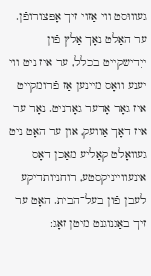געוווּסט ווי אַזוי זיך אָפּצורופֿן. ער האַלט נאָך אַלץ פֿון ייִדישקייט בכלל, ער איז ניט ווי יענע וואָס מיינען אַז פֿרומקייט איז גאָר אָדער גאָרניט. נאָר ער איז דאָך אַוועק, און ער האָט ניט געוואָלט קאַליע מאַכן דאָס אינעווייניקסטע, רוחניותדיקע לעבן פֿון בעל־הבית. האָט ער זיך באַגנוגנט מיטן זאָג: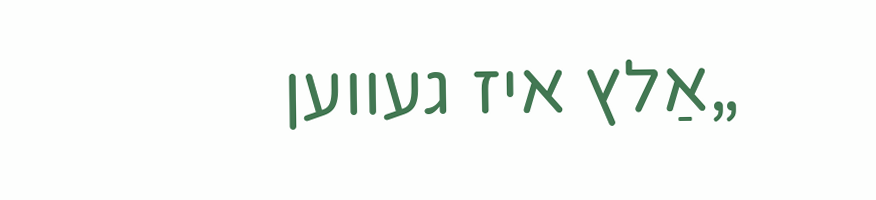„אַלץ איז געווען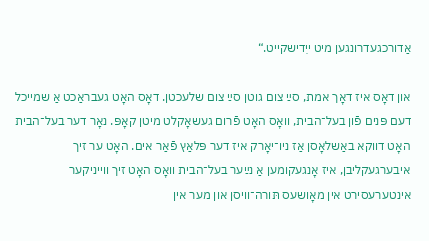אַדורכגעדרונגען מיט ייִדישקייט.“

און דאָס איז דאָך אמת, סײַ צום גוטן סײַ צום שלעכטן. דאָס האָט געבראַכט אַ שמייכל דעם פּנים פֿון בעל־הבית, וואָס האָט פֿרום געשאָקלט מיטן קאָפּ. נאָר דער בעל־הבית האָט דווקא באַשלאָסן אַז ניו־יאָרק איז דער פּלאַץ פֿאַר אים. האָט ער זיך איבערגעקליבן, איז אָנגעקומען אַ נײַער בעל־הבית וואָס האָט זיך ווייניקער אינטערעסירט אין מאָושעס תּורה־וויסן און מער אין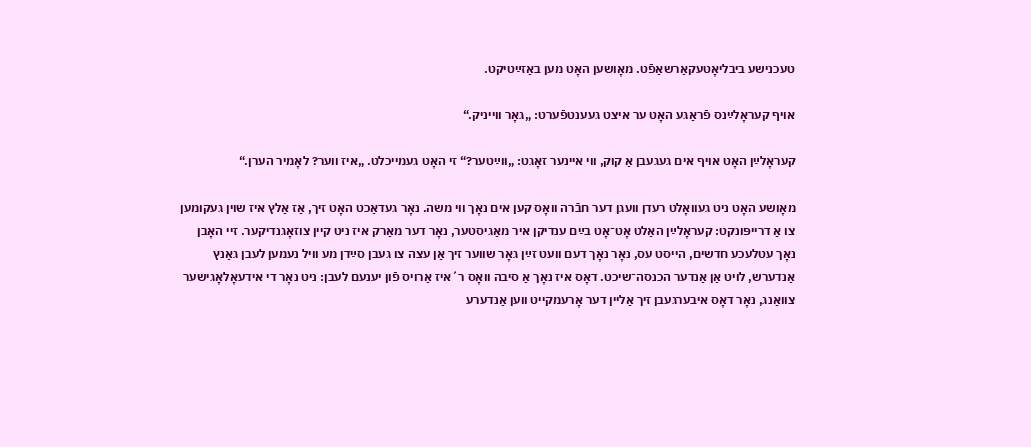טעכנישע ביבליאָטעקאַרשאַפֿט. מאָושען האָט מען באַזײַטיקט.

אויף קעראָלײַנס פֿראַגע האָט ער איצט געענטפֿערט: „גאָר ווייניק.“

קעראָלײַן האָט אויף אים געגעבן אַ קוק, ווי איינער זאָגט: „ווײַטער?“ זי האָט געמייכלט. „איז ווער? לאָמיר הערן.“

מאָושע האָט ניט געוואָלט רעדן וועגן דער חבֿרה וואָס קען אים נאָך ווי משה. נאָר געדאַכט האָט זיך, אַז אַלץ איז שוין געקומען צו אַ דרייפּונקט: קעראָלײַן האַלט אָט־אָט בײַם ענדיקן איר מאַגיסטער, נאָר דער מאַרק איז ניט קיין צוזאָגנדיקער. זיי האָבן נאָך עטלעכע חדשים, הייסט עס, נאָר נאָך דעם וועט זײַן גאָר שווער זיך אַן עצה צו געבן סײַדן מע וויל נעמען לעבן גאַנץ אַנדערש, לויט אַן אַנדער הכנסה־שיכט. דאָס איז נאָך אַ סיבה וואָס ר´איז אַרויס פֿון יענעם לעבן: ניט נאָר די אידעאָלאָגישער צוואַנג, נאָר דאָס איבערגעבן זיך אַליין דער אָרעמקייט ווען אַנדערע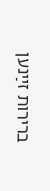ברירות זײַנען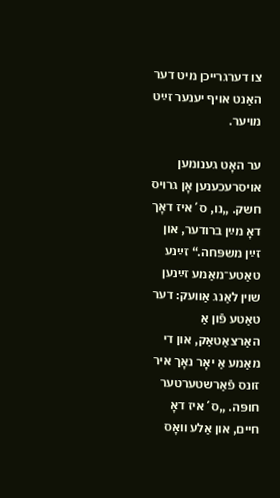צו דערגרייכן מיט דער האַנט אויף יענער זײַט מויער.

ער האָט גענומען אויסרעכענען אָן גרויס חשק. „נו, ס´איז דאָך דאָ מײַן ברודער, און זײַן משפּחה.“ זײַנע טאַטע־מאַמע זײַנען שוין לאַנג אַוועק: דער טאַטע פֿון אַ האַרצאַטאַק, און די מאַמע אַ יאָר נאָך איר זונס פֿאַרשטערטער חופּה. „ס´איז דאָ חיים, און אַלע וואָס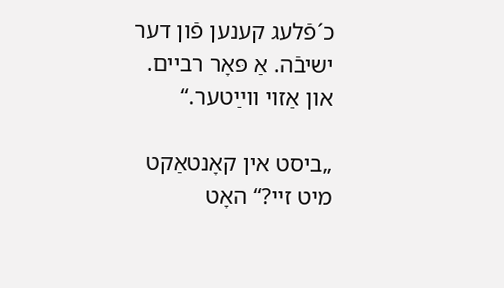כ´פֿלעג קענען פֿון דער ישיבֿה. אַ פּאָר רביים. און אַזוי ווײַטער.“

„ביסט אין קאָנטאַקט מיט זיי?“ האָט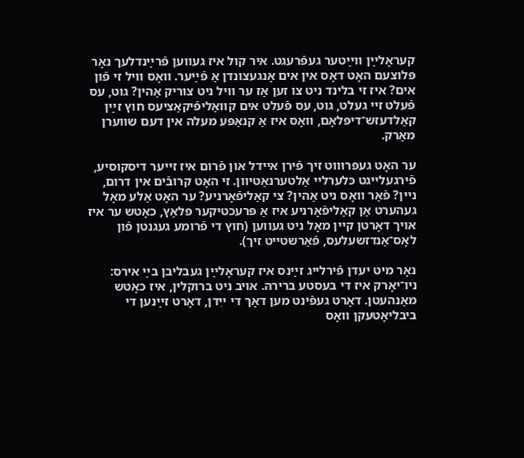קעראָלײַן ווײַטער געפֿרעגט. איר קול איז געווען פֿרײַנדלעך נאָר פּלוצעם האָט דאָס אין אים אָנגעצונדן אַ פֿײַער. וואָס וויל זי פֿון אים? איז זי בלינד ניט צו זען אַז ער וויל ניט צוריק אַהין? גוט, עס פֿעלט זיי געלט, גוט, עס פֿעלט אים קוואַליפֿיקאַציעס חוץ זײַן קאַלדעזש־דיפּלאָם, וואָס איז אַ קנאַפּע מעלה אין דעם שווערן מאַרק.

ער האָט געפּרוּווט זיך פֿירן איידל און פֿרום איז זייער דיסקוסיע, פֿירגעלייגט כּלערליי אַלטערנאַטיוון. זי האָט קרובֿים אין דרום, ניין? פֿאַר וואָס ניט אַהין? צי קאַליפֿאָרניע? ער האָט אַלע מאָל געהערט אַן קאַליפֿאָרניע איז אַ פּרעכטיקער פּלאַץ, כאָטש ער איז אויך דאָרטן קיין מאָל ניט געווען (חוץ די פֿרומע געגנטן פֿון לאָס־אַנדזשעלעס, פֿאַרשטייט זיך).

נאָר מיט יעדן פֿירלייג זײַנס איז קעראָלײַן געבליבן בײַ אירס: ניו־יאָרק איז די בעסטע ברירה. אויב ניט ברוקלין, איז כאָטש מאַנהעטן. דאָרט געפֿינט מען דאָך די ייִדן, דאָרט זײַנען די ביבליאָטעקן וואָס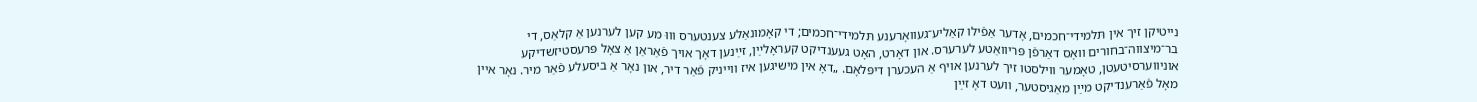נייטיקן זיך אין תּלמידי־חכמים, אָדער אַפֿילו קאַליע־געוואָרענע תּלמידי־חכמים; די קאָמונאַלע צענטערס וווּ מע קען לערנען אַ קלאַס, די בר־מיצווה־בחורים וואָס דאַרפֿן פּריוואַטע לערערס. און דאָרט, האָט געענדיקט קעראָלײַן, זײַנען דאָך אויך פֿאַראַן אַ צאָל פּרעסטיזשדיקע אוניווערסיטעטן, טאָמער ווילסטו זיך לערנען אויף אַ העכערן דיפּלאָם. „דאָ אין מישיגען איז ווייניק פֿאַר דיר, און נאָר אַ ביסעלע פֿאַר מיר. נאָר איין מאָל פֿאַרענדיקט מײַן מאַגיסטער, וועט דאָ זײַן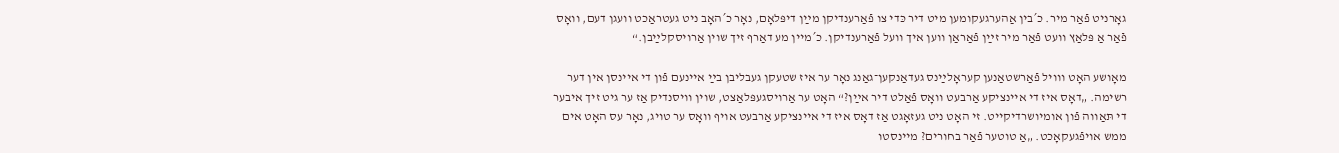גאָרניט פֿאַר מיר. כ´בין אַהערגעקומען מיט דיר כּדי צו פֿאַרענדיקן מײַן דיפּלאָם, נאָר כ´האָב ניט געטראַכט וועגן דעם, וואָס פֿאַר אַ פּלאַץ וועט פֿאַר מיר זײַן פֿאַראַן ווען איך וועל פֿאַרענדיקן. כ´מיין מע דאַרף זיך שוין אַרויסקלײַבן.“

מאָושע האָט ווויל פֿאַרשטאַנען קעראָלײַנס געדאַנקען־גאַנג נאָר ער איז שטעקן געבליבן בײַ איינעם פֿון די איינסן אין דער רשימה. „דאָס איז די איינציקע אַרבעט וואָס פֿאַלט דיר אײַן?“ האָט ער אַרויסגעפּלאַצט, שוין וויסנדיק אַז ער גיט זיך איבער די תּאַווה פֿון אומיושרדיקייט. זי האָט ניט געזאָגט אַז דאָס איז די איינציקע אַרבעט אויף וואָס ער טויג, נאָר עס האָט אים ממש אויפֿגעקאָכט. „אַ טוטער פֿאַר בחורים? מיינסטו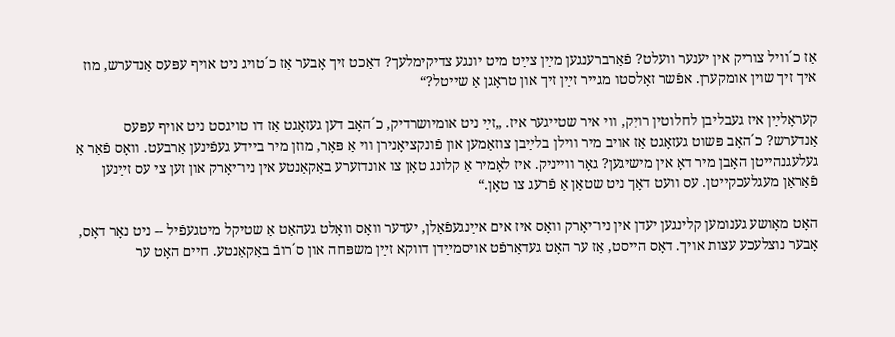אַז כ´וויל צוריק אין יענער וועלט? פֿאַרברענגען מײַן צײַט מיט יונגע צדיקימלעך? דאַכט זיך אָבער אַז כ´טויג ניט אויף עפּעס אַנדערש, מוז איך זיך שוין אומקערן. אפֿשר זאָלסטו מגייר זײַן זיך און טראָגן אַ שייטל?“

קעראָלײַן איז געבליבן לחלוטין רויִק, ווי איר שטייגער איז. „זײַ ניט אומיושרדיק, כ´האָב דען געזאָגט אַז דו טויגסט ניט אויף עפּעס אַנדערש? כ´האָב פּשוט געזאָגט אַז אויב מיר ווילן בלײַבן צוזאַמען און פֿונקציאָנירן ווי אַ פּאָר, מוזן מיר ביידע געפֿינען אַרבעט. וואָס פֿאַר אַ געלעגנהייטן האָבן מיר דאָ אין מישיגען? גאָר ווייניק. איז לאָמיר אַ קלונג טאָן צו אונדזערע באַקאַנטע אין ניו־יאָרק און זען צי עס זײַנען פֿאַראַן מעגלעכקייטן. עס וועט דאָך ניט שטאַן אַ פֿרעג צו טאָן.“

האָט מאָושע גענומען קלינגען יעדן אין ניו־יאָרק וואָס איז אים אײַנגעפֿאַלן, יעדער וואָס וואָלט געהאַט אַ שטיקל מיטגעפֿיל -- ניט נאָר דאָס, אָבער נוצלעכע עצות אויך. דאָס הייסט, אַז ער האָט געדאַרפֿט אויסמײַדן דווקא זײַן משפּחה און ס´רובֿ באַקאַנטע. חיים האָט ער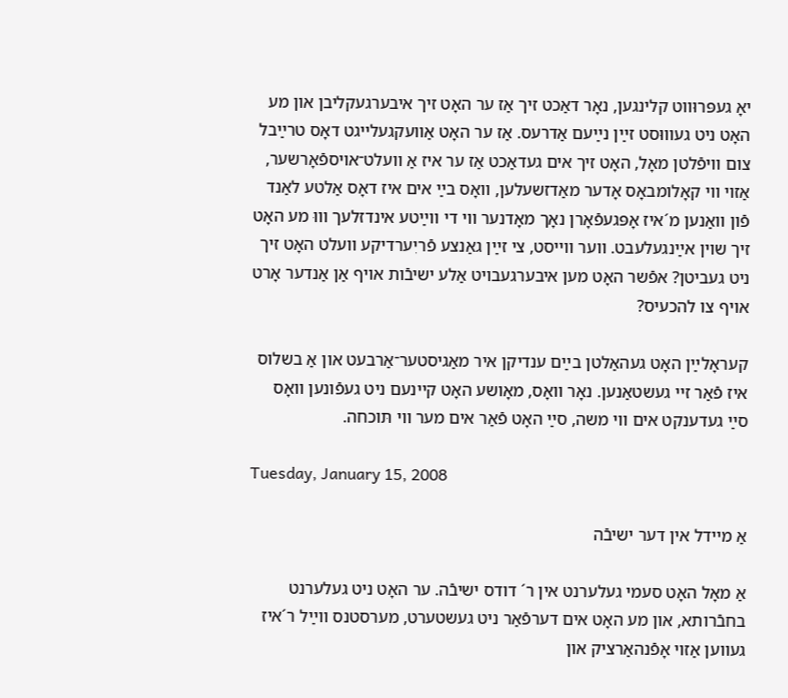יאָ געפּרוּווט קלינגען, נאָר דאַכט זיך אַז ער האָט זיך איבערגעקליבן און מע האָט ניט געוווּסט זײַן נײַעם אַדרעס. אַז ער האָט אַוועקגעלייגט דאָס טרײַבל צום וויפֿלטן מאָל, האָט זיך אים געדאַכט אַז ער איז אַ וועלט־אויספֿאָרשער, אַזוי ווי קאָלומבאָס אָדער מאַדזשעלען, וואָס בײַ אים איז דאָס אַלטע לאַנד פֿון וואַנען מ´איז אָפּגעפֿאָרן נאָך מאָדנער ווי די ווײַטע אינדזלעך וווּ מע האָט זיך שוין אײַנגעלעבט. ווער ווייסט, צי זײַן גאַנצע פֿריִערדיקע וועלט האָט זיך ניט געביטן? אפֿשר האָט מען איבערגעבויט אַלע ישיבֿות אויף אַן אַנדער אָרט אויף צו להכעיס?

קעראָלײַן האָט געהאַלטן בײַם ענדיקן איר מאַגיסטער־אַרבעט און אַ בשלוס איז פֿאַר זיי געשטאַנען. נאָר וואָס, מאָושע האָט קיינעם ניט געפֿונען וואָס סײַ געדענקט אים ווי משה, סײַ האָט פֿאַר אים מער ווי תּוכחה.

Tuesday, January 15, 2008

אַ מיידל אין דער ישיבֿה

אַ מאָל האָט סעמי געלערנט אין ר´ דודס ישיבֿה. ער האָט ניט געלערנט בחבֿרותא, און מע האָט אים דערפֿאַר ניט געשטערט, מערסטנס ווײַל ר´איז געווען אַזוי אָפֿנהאַרציק און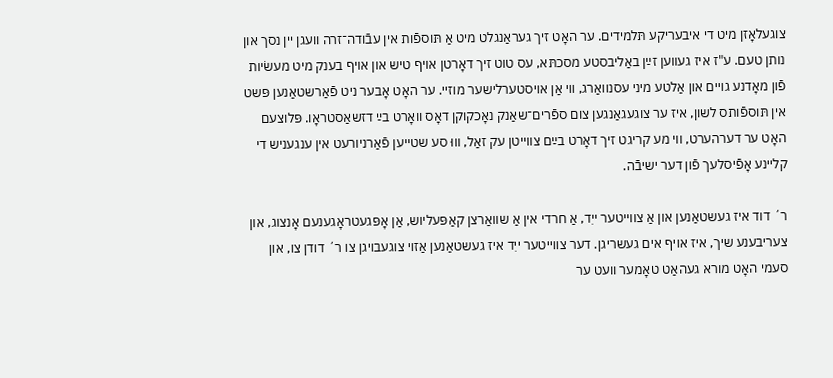צוגעלאָזן מיט די איבעריקע תּלמידים. ער האָט זיך געראַנגלט מיט אַ תּוספֿות אין עבֿודה־זרה וועגן יין נסך און נותן טעם. ע"ז איז געווען זײַן באַליבסטע מסכתּא, עס טוט זיך דאָרטן אויף טיש און אויף בענק מיט מעשׂיות פֿון מאָדנע גויים און אַלטע מיני עסנוואַרג, ווי אַן אויסטערלישער מוזיי. ער האָט אָבער ניט פֿאַרשטאַנען פּשט אין תּוספֿותס לשון, איז ער צוגעגאַנגען צום ספֿרים־שאַנק נאָכקוקן דאָס וואָרט בײַ דזשאַסטראָו. פּלוצעם האָט ער דערהערט, ווי מע קריגט זיך דאָרט בײַם צווייטן עק זאַל, וווּ סע שטייען פֿאַרניורעט אין ענגעניש די קליינע אָפֿיסלעך פֿון דער ישיבֿה.

ר´ דוד איז געשטאַנען און אַ צווייטער ייִד, אַ חרדי אין אַ שוואַרצן קאַפּעליוש, אַן אָפּגעטראָגענעם אָנצוג, און צעריבענע שיך, איז אויף אים געשריגן. דער צווייטער ייִד איז געשטאַנען אַזוי צוגעבויגן צו ר´ דודן צו, און סעמי האָט מורא געהאַט טאָמער וועט ער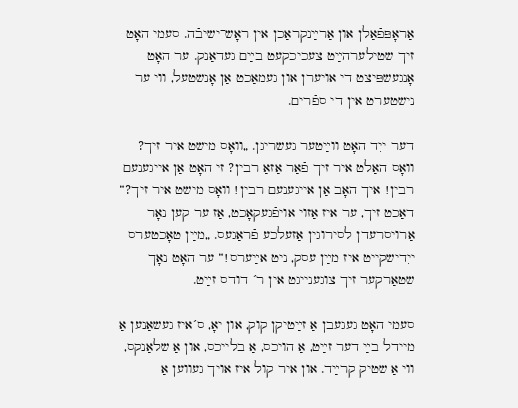אַראָפּפֿאַלן און אַרײַנקראַכן אין ראָש־ישיבֿה. סעמי האָט זיך שטילערהײַט צעכיכקעט בײַם געדאַנק. ער האָט אָנגעשפּיצט די אויערן און געמאַכט אַן אָנשטעל, ווי ער נישטערט אין די ספֿרים.

דער ייִד האָט ווײַטער געשריגן. „וואָס מישט איר זיך? וואָס האַלט איר זיך פֿאַר אַזאַ רבין? זי האָט אַן אייגענעם רבין! איך האָב אַן אייגענעם רבין! וואָס מישט איר זיך?“ דאַכט זיך, ער איז אַזוי אויפֿגעקאָכט, אַז ער קען נאָר אַרויסרעדן לסירוגין אַזעלכע פֿראַגעס. „מײַן טאָכטערס ייִדישקייט איז מײַן עסק, ניט אײַערס!“ ער האָט נאָך שטאַרקער זיך צוגענייגט אין ר´ דודס זײַט.

סעמי האָט געגעבן אַ זײַטיקן קוק, און יאָ, ס´איז געשאַנען אַ מיידל בײַ דער זײַט, אַ הויכס, אַ בלייכס, און אַ שלאַנקס, ווי אַ שטיק קרײַד. און איר קול איז אויך געווען אַ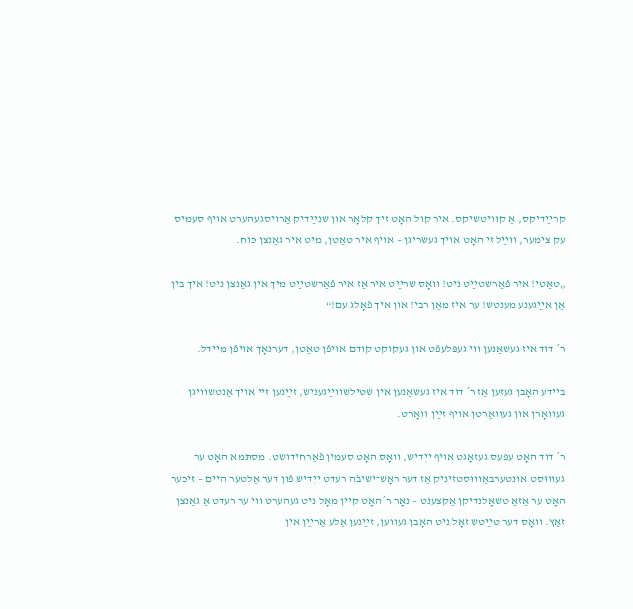קרײַדיקס, אַ קוויטשיקס. איר קול האָט זיך קלאָר און שנײַדיק אַרויסגעהערט אויף סעמיס עק צימער, ווײַל זי האָט אויך געשריגן – אויף איר טאַטן, מיט איר גאַנצן כּוח.

„טאַטי! איר פֿאַרשטײַט ניט! וואָס שרײַט איר אַז איר פֿאַרשטײַט מיך אין גאַנצן ניט! איך בין אַן אײַגענע מענטש! ער איז מאַן רבי! און איך פֿאָלג עם!“

ר´ דוד איז געשאַנען ווי געפּלעפֿט און געקוקט קודם אויפֿן טאַטן, דערנאָך אויפֿן מיידל.

ביידע האָבן געזען אַז ר´ דוד איז געשאַנען אין שטילשווײַגעניש, זײַנען זיי אויך אַנטשוויגן געוואָרן און געוואַרטן אויף זײַן וואָרט.

ר´ דוד האָט עפּעס געזאָגט אויף ייִדיש, וואָס האָט סעמין פֿאַרחידושט. מסתּמא האָט ער געוווּסט אונטערבאַוווּסטזיניק אַז דער ראָש־ישיבֿה רעדט ייִדיש פֿון דער אַלטער היים – זיכער האָט ער אַזאַ טשאָלנדיקן אַקצענט – נאָר ר´האָט קיין מאָל ניט געהערט ווי ער רעדט אַ גאַנצן זאַץ. וואָס דער טײַטש זאָל ניט האָבן געווען, זײַנען אַלע אַרײַן אין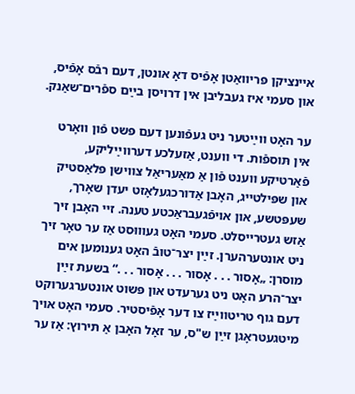איינציקן פּריוואַטן אָפֿיס דאָ אונטן, דעם רבֿס אָפֿיס, און סעמי איז געבליבן אין דרויסן בײַם ספֿרים־שאַנק.

ער האָט ווײַטער ניט געפֿונען דעם פּשט פֿון וואָרט אין תּוספֿות. די ווענט, אַזעלכע דערווײַליקע, פֿאַרטיקע ווענט פֿון אַ מאַעריאַל צווישן פּלאַסטיק און שפּילטייג, האָבן אַדורכגעלאָזט יעדן שאָרך, שעפּטשע, און אויפֿגעבראַכטע טענה. זיי האָבן זיך אַזש געטרייסלט. סעמי האָט געוווּסט אַז ער טאָר זיך ניט אונטערהערן. זײַן יצר־טובֿ האָט גענומען אים מוסרן: „אָסור . . . אָסור . . . אָסור . . .“ בשעת זײַן יצר־הרע האָט ניט גערעדט און פּשוט אונטערגערוקט דעם גוף טריטווײַז צו דער אָפֿיסטיר. סעמי האָט אויך מיטגעטראָגן זײַן ש"ס, ער זאָל האָבן אַ תּירוץ: אַז ער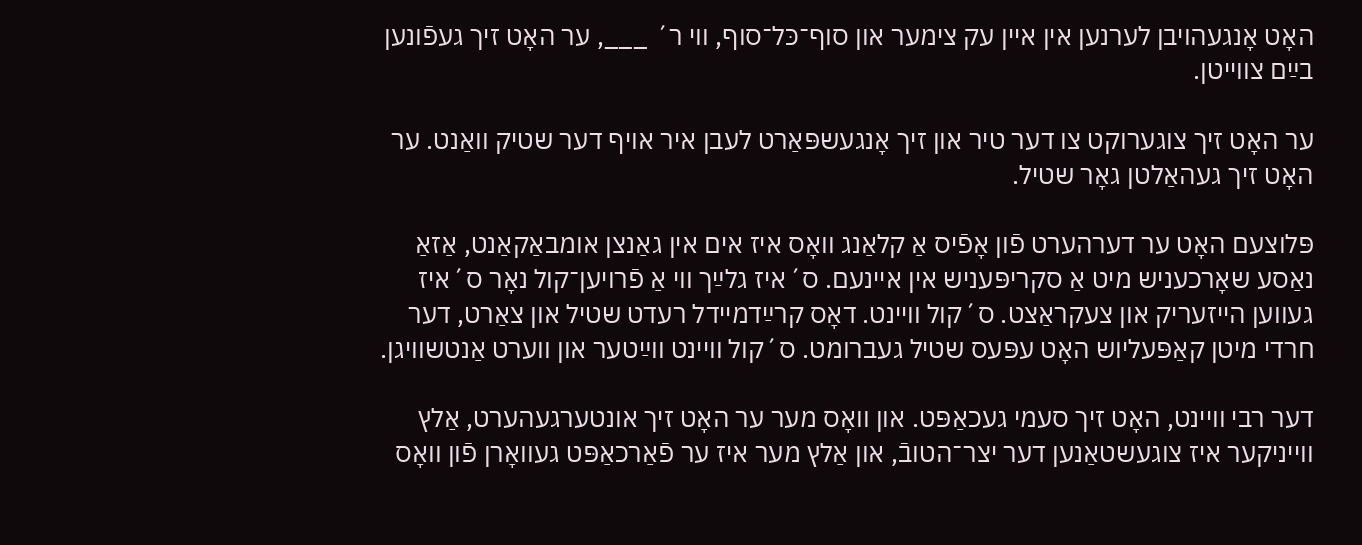האָט אָנגעהויבן לערנען אין איין עק צימער און סוף־כּל־סוף, ווי ר´ ___, ער האָט זיך געפֿונען בײַם צווייטן.

ער האָט זיך צוגערוקט צו דער טיר און זיך אָנגעשפּאַרט לעבן איר אויף דער שטיק וואַנט. ער האָט זיך געהאַלטן גאָר שטיל.

פּלוצעם האָט ער דערהערט פֿון אָפֿיס אַ קלאַנג וואָס איז אים אין גאַנצן אומבאַקאַנט, אַזאַ נאַסע שאָרכעניש מיט אַ סקריפּעניש אין איינעם. ס´איז גלײַך ווי אַ פֿרויען־קול נאָר ס´איז געווען הייזעריק און צעקראַצט. ס´קול וויינט. דאָס קרײַדמיידל רעדט שטיל און צאַרט, דער חרדי מיטן קאַפּעליוש האָט עפּעס שטיל געברומט. ס´קול וויינט ווײַטער און ווערט אַנטשוויגן.

דער רבי וויינט, האָט זיך סעמי געכאַפּט. און וואָס מער ער האָט זיך אונטערגעהערט, אַלץ ווייניקער איז צוגעשטאַנען דער יצר־הטובֿ, און אַלץ מער איז ער פֿאַרכאַפּט געוואָרן פֿון וואָס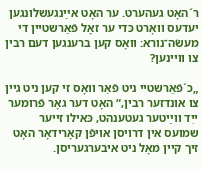ר´האָט געהערט. ער האָט אײַנגעשלונגען יעדעס וואָרט כּדי ער זאָל פֿאַרשטיין די מעשׂה־נורא: וואָס קען ברענגען דעם רבין צו וויינען?

„כ´פֿאַרשטיי ניט פֿאַר וואָס זי קען ניט גיין צו אונדזער רבין,“ האָט דער גאָר פֿרומער ייִד ווײַטער געטענהט, כּאילו זייער שמועס אין דרויסן אויפֿן קאָרידאָר האָט זיך קיין מאָל ניט איבערגעריסן.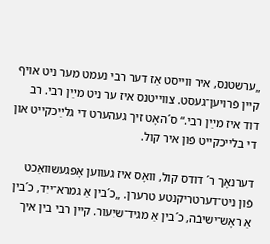„ערשטנס, איר ווייסט אַז דער רבי נעמט מער ניט אויף קיין פֿרויען־געסט. צווייטנס איז ער ניט מײַן רבי. רב דוד איז מײַן רבי.“ ס´האָט זיך געהערט די גלײַכקייט און די בלייכקייט פֿון איר קול.

דערנאָך ר´ דודס קול, וואָס איז געווען אָפּגעשוואַכט פֿון ניט־דערטריקנטע טרערן. „כ´בין אַ גמרא־ייִד, כ´בין אַ ראָש־ישיבֿה, כ´בין אַ מגיד־שיִעור. קיין רבי בין איך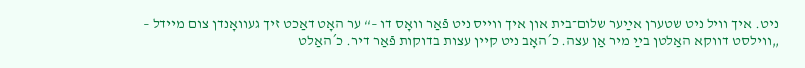ניט. איך וויל ניט שטערן אײַער שלום־בית און איך ווייס ניט פֿאַר וואָס דו –“ ער האָט דאַכט זיך געוואָנדן צום מיידל – „ווילסט דווקא האַלטן בײַ מיר אַן עצה. כ´האָב ניט קיין עצות בדוקות פֿאַר דיר. כ´האַלט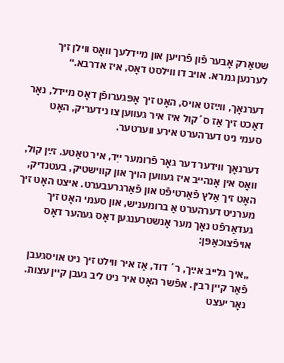שטאַרק אָבער פֿון פֿרויען און מיידלעך וואָס ווילן זיך לערנען גמרא. אויב דו ווילסט דאָס, איז אדרבא.“

דערנאָך, ווײַזט אויס, האָט זיך אָפּגערופֿן דאָס מיידל, נאָר דאַכט זיך אַז ס´קול איז איר געווען צו נידעריק, האָט סעמי ניט דערהערט אירע ווערטער.

דערנאָך ווידער דער גאָר פֿרומער ייִד, איר טאַטע. זײַן קול, וואָס אין אָנהייב איז געווען הויך און קווישטיק, בעטנדיק, האָט זיך אַלץ פֿאַרטיפֿט און פֿאַרגרעבערט. איצט האָט זיך מערניט דערהערט אַ ברומעניש, און סעמי האָט זיך געדאַרפֿט נאָך מער אָנשטרענגען דאָס געהער דאָס אויפֿצוכאַפּן:

„איך גלייב אײַך, ר´ דוד, אַז איר ווילט זיך ניט אויסגעבן פֿאַר קיין רבין. אפֿשר האָט איר ניט ליב געבן קיין עצות. נאָר יעצט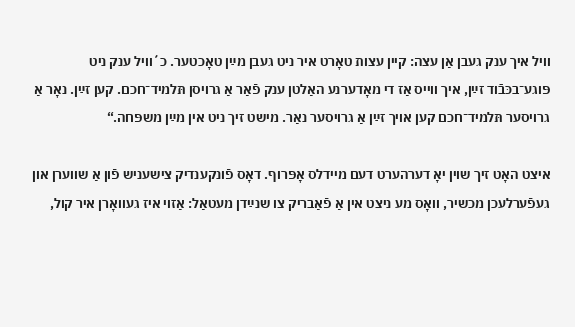וויל איך ענק געבן אַן עצה: קיין עצות טאָרט איר ניט געבן מײַן טאָכטער. כ´וויל ענק ניט פּוגע־בכּבֿוד זײַן, איך ווייס אַז די מאָדערנע האַלטן ענק פֿאַר אַ גרויסן תּלמיד־חכם. קען זײַן. נאָר אַ גרויסער תּלמיד־חכם קען אויך זײַן אַ גרויסער נאַר. מישט זיך ניט אין מײַן משפּחה.“

איצט האָט זיך שוין יאָ דערהערט דעם מיידלס אָפּרוף. דאָס פֿונקענדיק צישעניש פֿון אַ שווערן און געפֿערלעכן מכשיר, וואָס מע ניצט אין אַ פֿאַבריק צו שנײַדן מעטאַל: אַזוי איז געוואָרן איר קול,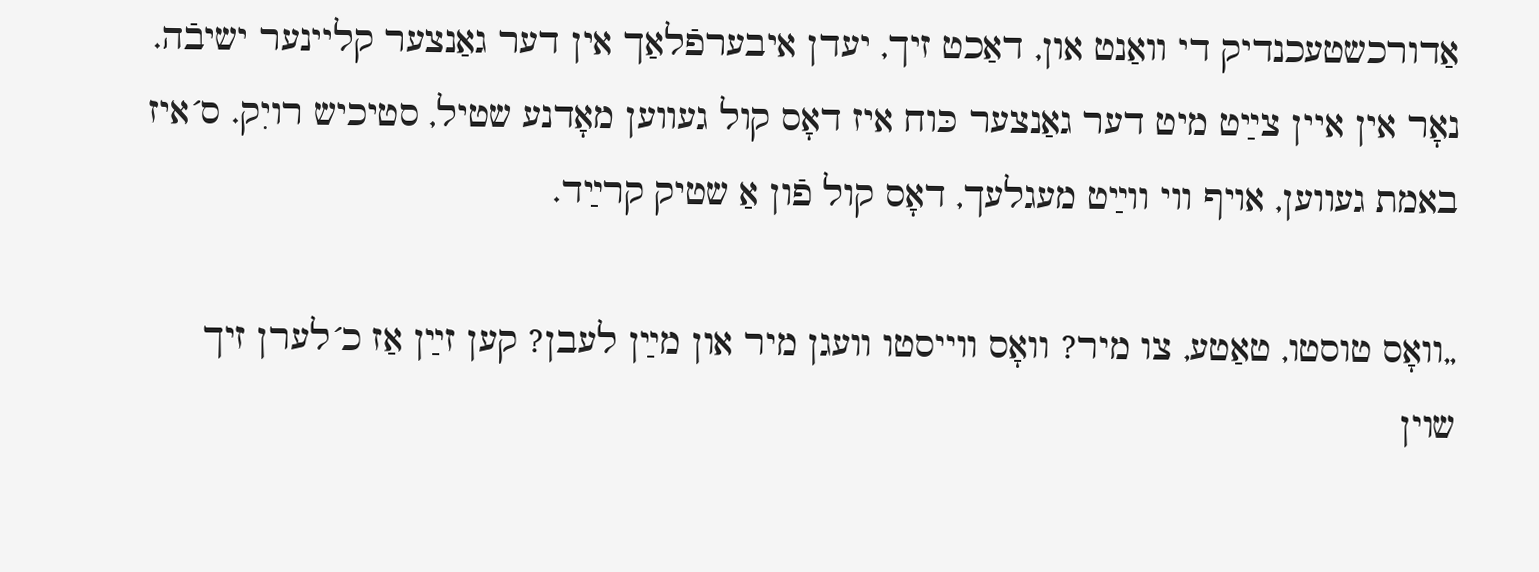אַדורכשטעכנדיק די וואַנט און, דאַכט זיך, יעדן איבערפֿלאַך אין דער גאַנצער קליינער ישיבֿה. נאָר אין איין צײַט מיט דער גאַנצער כּוח איז דאָס קול געווען מאָדנע שטיל, סטיכיש רויִק. ס´איז באמת געווען, אויף ווי ווײַט מעגלעך, דאָס קול פֿון אַ שטיק קרײַד.

„וואָס טוסטו, טאַטע, צו מיר? וואָס ווייסטו וועגן מיר און מײַן לעבן? קען זײַן אַז כ´לערן זיך שוין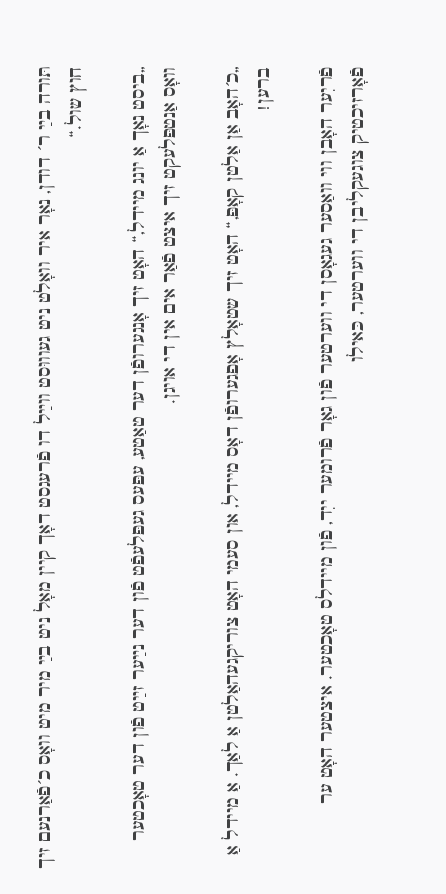תּורה בײַ ר´ דודן, נאָר איר וואָלט ניט געוווּסט ווײַל דו פֿרעגסט דאָך קיין מאָל ניט בײַ מיר מיט וואָס כ´פֿאַרנעם זיך חוץ שול.“

„ביסט נאָך אַ יונג מיידל,“ האָט זיך אָנגערופֿן דער טאַטע, עפּעס געפּלעפֿט פֿון דער נײַער זײַט פֿון דער טאָכטער וואָס אַנטפּלעקט זיך איצט פֿאַר אים אין די אויגן.

„כ´האָב אַן אַלטן קאָפּ,“ האָט זיך שטאָלץ אָפגערופֿן דאָס מיידל, און סעמי האָט צוריקגעהאַלטן אַ לאַך. אַ מיידל אַ ברען!

פֿריִער האָבן ווי וואַסער געגאָסן די ווערטער פֿון גאָר פֿרומער ייִד, פֿון מיידלס טאָכטער. איצטער האָט ער פֿאָרזיכטיק צוגעקליבן די ווערטער, כּאילו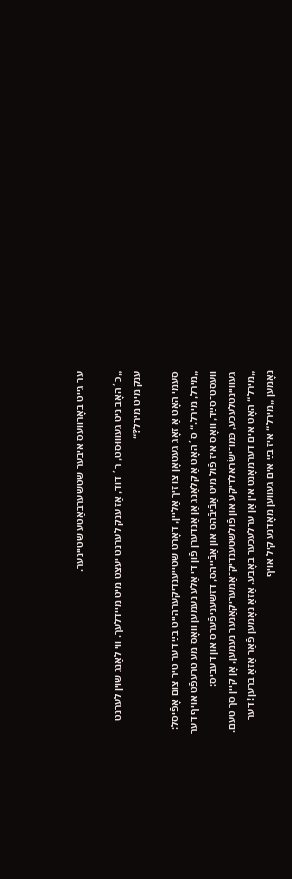ער גייט באָרוועס איבער שטשערבאַטע שטיינער.

„כ´האָב ניט געוווּסט, ר´ דוד, אַז ענק לערנט יעצט מיט מיידלעך. ווי לאַנג שוין לערנט ענק מיט מירל?“

סעמי האָט אַ זאָג געטאָן צו זיך אַליין, דאָרט שטייענדיקערהייט בײַ דער טיר צום אָפֿיסל: „מירל, מירל.“ ס´האָט אַ קלאַנג אַן אַנדערן פֿון די אַלע נעמען וואָס מע טרעפֿט אויף דער וועסט־סײַד, וואָס איז פֿול מיט אַבֿיבֿהס און אַבֿייהס, דזשעניפֿערס און דעביס: געוויינטלעכע, כּמו־ישׂראלדיקע און פֿולשטענדיק־אַמעריקאַנער נעמען, אָן קיין סך טעם. „מירל“ האָט אים דערמאָנט אין אַן ערלעכער באָבע. אַזאַ נאָמען פֿאַר אַזאַ ברען! דער נאָמען „מירל“ איז בײַ אים געווען מאָדנע קיל אויף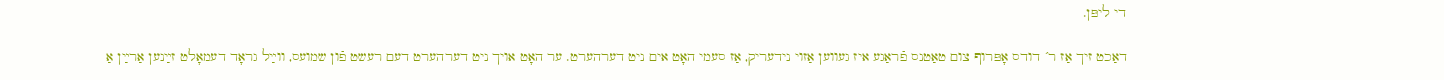די ליפּן.

דאַכט זיך אַז ר´ דודס אָפּרוף צום טאַטנס פֿראַגע איז געווען אַזוי נידעריק, אַז סעמי האָט אים ניט דערהערט. ער האָט אויך ניט דערהערט דעם רעשט פֿון שמועס, ווײַל גראָד דעמאָלט זײַנען אַרײַן אַ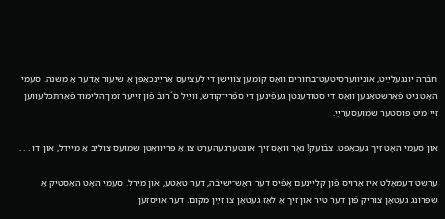חבֿרה יונגעלײַט, אוניווערסיטעט־בחורים וואָס קומען צווישן די לעציעס אַרײַנכאַפּן אַ שיִעור אָדער אַ משנה. סעמי האָט ניט פֿאַרשטאַנען וואָס די סטודענטן געפֿינען די ספֿרי־קודש, ווײַל ס´רובֿ פֿון זייער זמן־הלימוד פֿאַרתּכלעווען זיי מיט פּוסטער שמועסערײַ.

און סעמי האָט זיך געכאַפּט. צבֿועק! נאָר וואָס זיך אונטערגעהערט צו אַ פּריוואַטן שמועס צוליב אַ מיידל, און דו . . .

ערשט דעמאָלט איז אַרויס פֿון קליינעם אָפֿיס דער ראָש־ישיבֿה, דער טאַטע, און מירל. סעמי האָט האַסטיק אַ שפּרונג געטאָן צוריק פֿון דער טיר און זיך אַ לאָז געטאָן צו זײַן מקום. דער אויסזען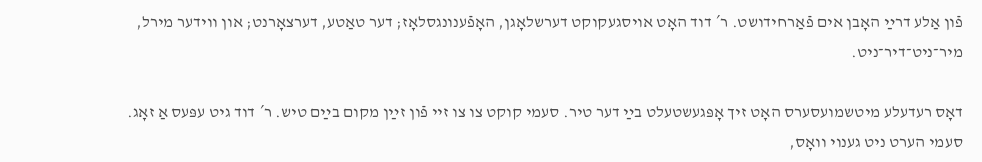פֿון אַלע דרײַ האָבן אים פֿאַרחידושט. ר´ דוד האָט אויסגעקוקט דערשלאָגן, האָפֿענונגסלאָז; דער טאַטע, דערצאָרנט; און ווידער מירל, מיר־ניט־דיר־ניט.

דאָס רעדעלע מיטשמועסערס האָט זיך אָפּגעשטעלט בײַ דער טיר. סעמי קוקט צו צו זיי פֿון זײַן מקום בײַם טיש. ר´ דוד גיט עפּעס אַ זאָג. סעמי הערט ניט גענוי וואָס,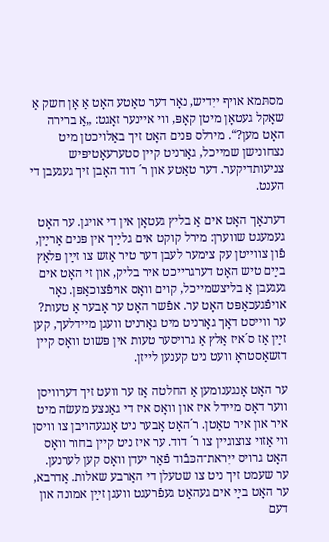מסתּמא אויף ייִדיש, נאָר דער טאַטע האָט אַ אָן חשק אַ שאָקל געטאָן מיטן קאָפּ, ווי איינער זאָגט: „אַ ברירה האָט מען?“. מירלס פּנים האָט זיך באַלויכטן מיט נצחונישן שמייכל, גאָרניט קיין סטערעאָטיפּיש צניעותדיקער. דער טאַטע און ר´ דוד האָבן זיך געגעבן די הענט.

דערנאָך האָט אים אַ בליץ געטאָן אין די אויגן. ער האָט געמעגט שווערן: מירל קוקט אים גלײַך אין פּנים אַרײַן, פֿון צווייטן עק צימער לעבן דער טיר אַזש צו זײַן פּלאַץ בײַם טיש האָט דערגרייכט איר בליק, און זי האָט אים געגעבן אַ בליצשמייכל, קוים וואָס אויפֿצוכאַפּן. נאָר אויפֿגעכאַפּט האָט ער. אפֿשר האָט ער אָבער אַ טעות? ער ווייסט דאָך גאָרניט מיט גאָרניט וועגן מיידלעך, קען זײַן אַז ס´איז אַלץ אַ גרויסער טעות אין פּשוט וואָס קיין דזשאַסטראָ וועט ניט קענען לייזן.

ער האָט אָנגענומען אַ החלטה אַז ער וועט זיך דערוויסן ווער דאָס מיידל איז און וואָס איז די גאַנצע מעשׂה מיט איר און איר טאַטן. ר´האָט אָבער ניט אָנגעהויבן צו וויסן ווי אַזוי צוצוגיין צו ר´ דוד. ער איז ניט קיין בחור וואָס האָט גרויס ייִראת־הכּבֿוד פֿאַר יעדן וואָס קען לערנען. ער שעמט זיך ניט צו שטעלן די האַרבע שאלות. אַדרבא, ער האָט בײַ אים געהאַט געפֿרעגט וועגן זײַן אמונה און דעם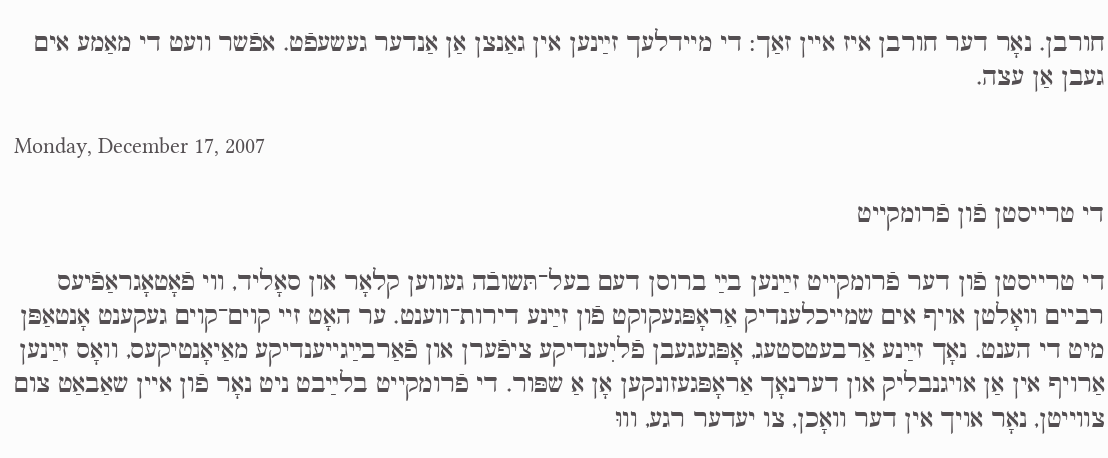חורבן. נאָר דער חורבן איז איין זאַך: די מיידלעך זײַנען אין גאַנצן אַן אַנדער געשעפֿט. אפֿשר וועט די מאַמע אים געבן אַן עצה.

Monday, December 17, 2007

די טרייסטן פֿון פֿרומקייט

די טרייסטן פֿון דער פֿרומקייט זײַנען בײַ ברוסן דעם בעל־תּשובֿה געווען קלאָר און סאָליד, ווי פֿאָטאָגראַפֿיעס רביים וואָלטן אויף אים שמייכלענדיק אַראָפּגעקוקט פֿון זײַנע דירות־ווענט. ער האָט זיי קוים־קוים געקענט אָנטאַפּן מיט די הענט. נאָך זײַנע אַרבעטסטעג, אָפּגעגעבן פֿליִענדיקע ציפֿערן און פֿאַרבײַגייענדיקע מאַיאָנטיקעס, וואָס זײַנען אַרויף אין אַן אויגנבליק און דערנאָך אַראָפּגעזונקען אָן אַ שפּור. די פֿרומקייט בלײַבט ניט נאָר פֿון איין שאַבאַט צום צווייטן, נאָר אויך אין דער וואָכן, צו יעדער רגע, וווּ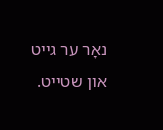נאָר ער גייט און שטייט.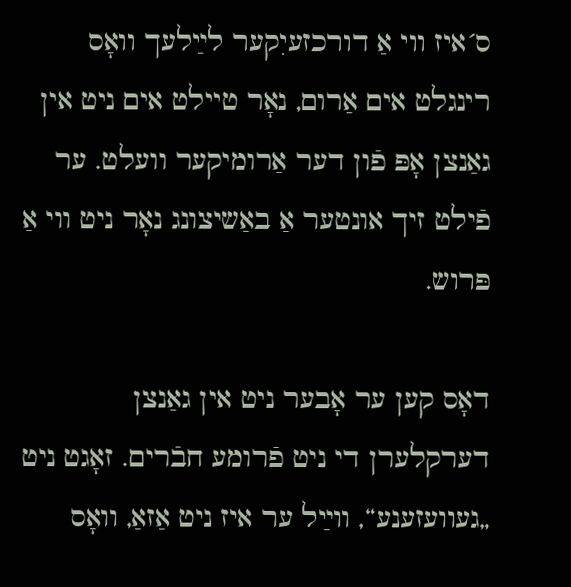ס´איז ווי אַ דורכזעיִקער לײַלעך וואָס רינגלט אים אַרום, נאָר טיילט אים ניט אין גאַנצן אָפּ פֿון דער אַרומיקער וועלט. ער פֿילט זיך אונטער אַ באַשיצונג נאָר ניט ווי אַ פּרוש.

דאָס קען ער אָבער ניט אין גאַנצן דערקלערן די ניט פֿרומע חבֿרים. זאָגט ניט „געוועזענע“, ווײַל ער איז ניט אַזאַ, וואָס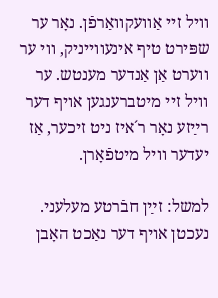וויל זיי אַוועקוואַרפֿן. נאָר ער שפּירט טיף אינעווייניק, ווי ער ווערט אַן אַנדער מענטש. ער וויל זיי מיטברענגען אויף דער רײַזע נאָר ר´איז ניט זיכער, אַז יעדער וויל מיטפֿאָרן.

למשל: זײַן חבֿרטע מעלעני. נעכטן אויף דער נאַכט האָבן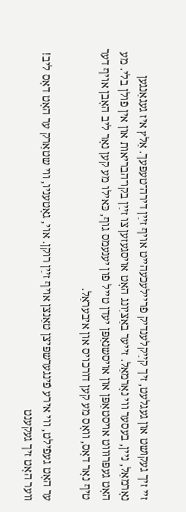זיי זיך געקושט און געגלעט, זיך קײַקלענדיק פֿריילעכעהייט אויף זײַן דירה־טעפּעך. אַלץ איז געגאַנגען נאָרמאַל, ניין, בעסער ווי נאָרמאַל. זייער באַציִונג האָט אויסגעזען צו זײַן בקו־הבריאות און אין פֿולן בלי. מע האָט געפּרוּווט אויסטאַפּן און אויסשנאַפּן יעדן טייל פֿון יענעמס גוף, כּאילו מע קען נאָר ליב האָבן אויף דער טיף נאָר דאָס, וואָס מע קען דורכויס און איבעראַל.

ער האָט געפֿילט, ווי אירע פֿינגערשפּיצן טאַנצן אויף זײַן רוקן. אוי, גאָטעניו, ווי שטאַרק ער האָט דאָס ליב! ווער האָט זיך געקענט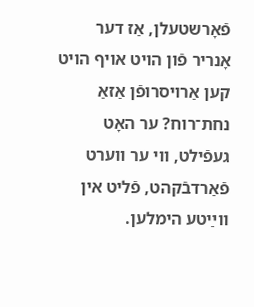פֿאָרשטעלן, אַז דער אָנריר פֿון הויט אויף הויט קען אַרויסרופֿן אַזאַ נחת־רוח? ער האָט געפֿילט, ווי ער ווערט פֿאַרדבֿקהט, פֿליט אין ווײַטע הימלען.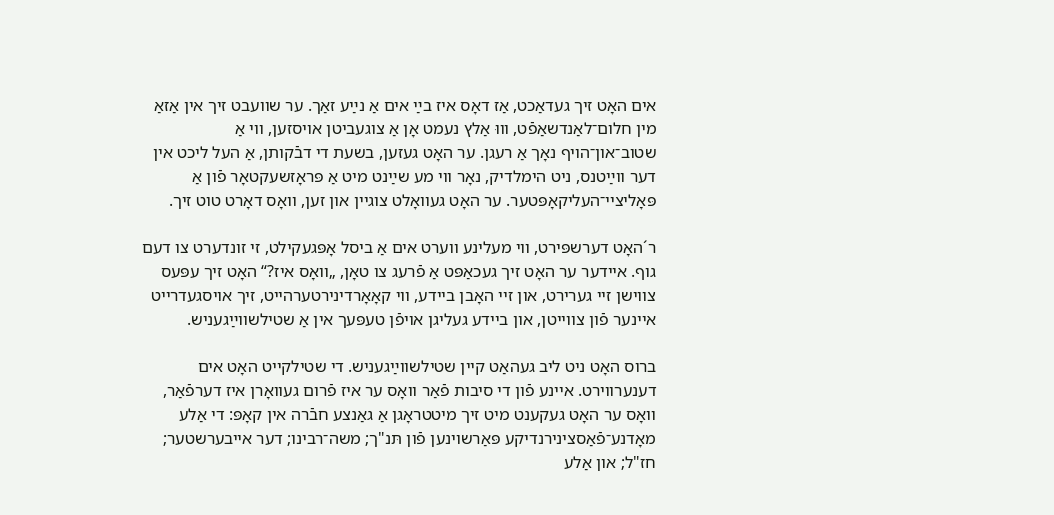אים האָט זיך געדאַכט, אַז דאָס איז בײַ אים אַ נײַע זאַך. ער שוועבט זיך אין אַזאַ מין חלום־לאַנדשאַפֿט, וווּ אַלץ נעמט אָן אַ צוגעביטן אויסזען, ווי אַ שטוב־און־הויף נאָך אַ רעגן. ער האָט געזען, בשעת די דבֿקותן, אַ העל ליכט אין דער ווײַטנס, ניט הימלדיק, נאָר ווי מע שײַנט מיט אַ פּראָזשעקטאָר פֿון אַ פּאָליציי־העליקאָפּטער. ער האָט געוואָלט צוגיין און זען, וואָס דאָרט טוט זיך.

ר´האָט דערשפּירט, ווי מעלינע ווערט אים אַ ביסל אָפּגעקילט, זי זונדערט צו דעם גוף. איידער ער האָט זיך געכאַפּט אַ פֿרעג צו טאָן, „וואָס איז?“ האָט זיך עפּעס צווישן זיי גערירט, און זיי האָבן ביידע, ווי קאָאָרדינירטערהייט, זיך אויסגעדרייט איינער פֿון צווייטן, און ביידע געליגן אויפֿן טעפּעך אין אַ שטילשווײַגעניש.

ברוס האָט ניט ליב געהאַט קיין שטילשווײַגעניש. די שטילקייט האָט אים דענערווירט. איינע פֿון די סיבות פֿאַר וואָס ער איז פֿרום געוואָרן איז דערפֿאַר, וואָס ער האָט געקענט מיט זיך מיטטראָגן אַ גאַנצע חבֿרה אין קאָפּ: די אַלע מאָדנע־פֿאַסצינירנדיקע פּאַרשוינען פֿון תּנ"ך; משה־רבינו; דער אייבערשטער; חז"ל; און אַלע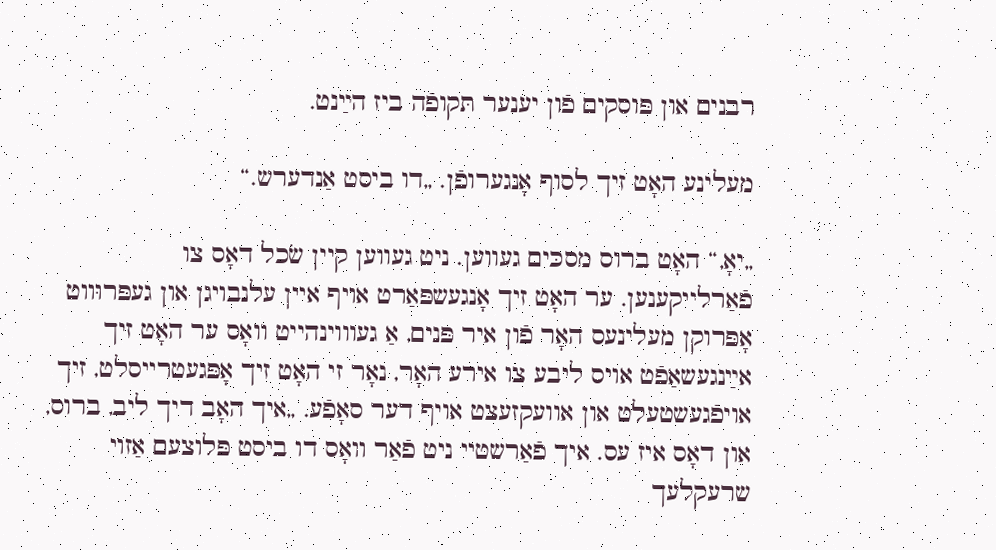רבנים און פּוסקים פֿון יענער תּקופֿה ביז הײַנט.

מעלינע האָט זיך לסוף אָנגערופֿן. „דו ביסט אַנדערש.“

„יאָ,“ האָט ברוס מסכּים געווען. ניט געווען קיין שׂכל דאָס צו פֿאַרלייקענען. ער האָט זיך אָנגעשפּאַרט אויף איין עלנבויגן און געפּרוּווט אָפּרוקן מעלינעס האָר פֿון איר פּנים, אַ געוווינהייט וואָס ער האָט זיך אײַנגעשאַפֿט אויס ליבע צו אירע האָר, נאָר זי האָט זיך אָפּגעטרייסלט, זיך אויפֿגעשטעלט און אוועקזעצט אויף דער סאָפֿע. „איך האָב דיך ליב, ברוס, און דאָס איז עס. איך פֿאַרשטיי ניט פֿאַר וואָס דו ביסט פּלוצעם אַזוי שרעקלעך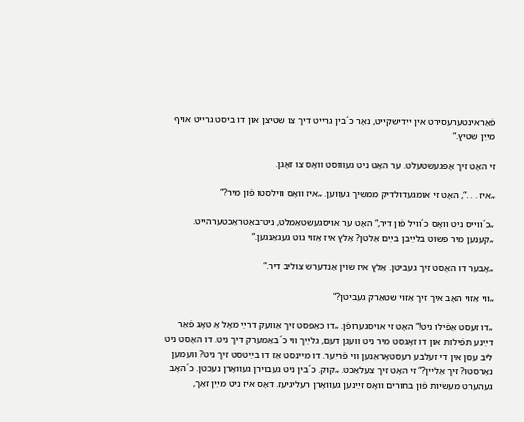פֿאַראינטערעסירט אין ייִדישקייט, נאָר כ´בין גרייט דיך צו שטיצן און דו ביסט גרייט אויף מײַן שטיץ.“

זי האָט זיך אָפּגעשטעלט. ער האָט ניט געוווּסט וואָס צו זאָגן.

„איז . . .“, האָט זי אומגעדולדיק ממשיך געווען. „איז וואָס ווילסטו פֿון מיר?“

„כ´ווייס ניט וואָס כ´וויל פֿון דיר,“ האָט ער אויסגעשטאַמלט, ניט־באַטראַכטערהייט. „קענען מיר פּשוט בלײַבן בײַם אַלטן? אַלץ איז אַזוי גוט געגאַנגען.“

„אָבער דו האָסט זיך געביטן. אַלץ איז שוין אַנדערש צוליב דיר.“

„ווי אַזוי האָב איך זיך אַזוי שטאַרק געביטן?“

„דו זעסט אַפֿילו ניט!“ האָט זי אויסגערופֿן. „דו כאַפּסט זיך אַוועק דרײַ מאָל אַ טאָג פֿאַר דײַנע תּפֿילות און דו זאָגסט מיר ניט וועגן דעם, גלײַך ווי כ´באַמערק דיך ניט. דו האָסט ניט ליב עסן אין די זעלבע רעסטאָראַנען ווי פֿריִער. דו מיינסט אַז דו בײַטסט זיך ניט? וועמען נאַרסטו? זיך אַליין?“ זי האָט זיך צעלאַכט. „קוק. כ´בין ניט געבוירן געוואָרן נעכטן. כ´האָב געהערט מעשׂיות פֿון בחורים וואָס זײַנען געוואָרן רעליגיעז. דאָס איז ניט מײַן זאַך,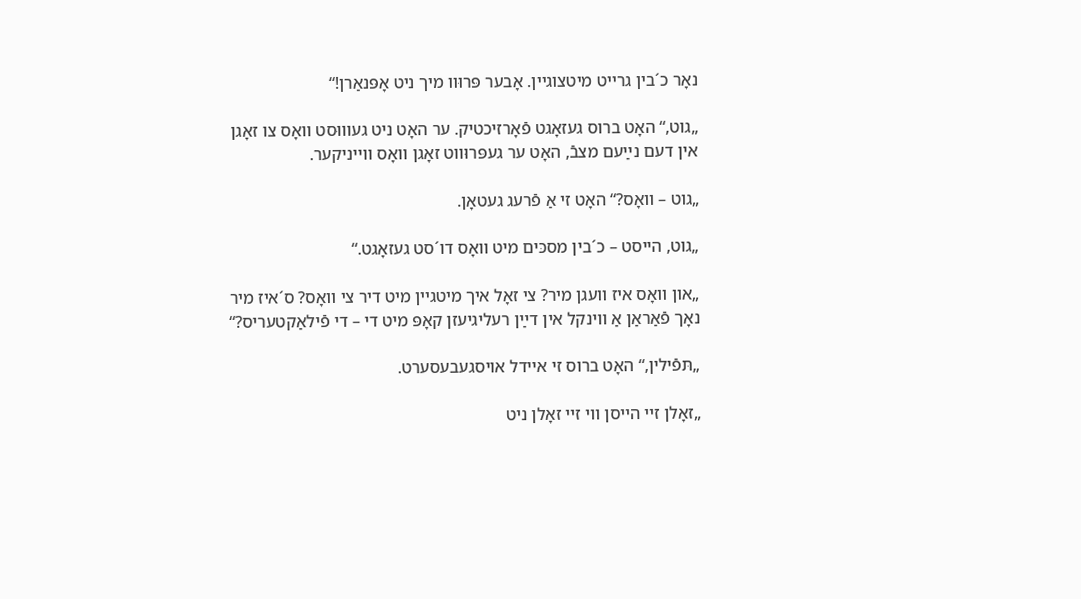נאָר כ´בין גרייט מיטצוגיין. אָבער פּרוּוו מיך ניט אָפּנאַרן!“

„גוט,“ האָט ברוס געזאָגט פֿאָרזיכטיק. ער האָט ניט געוווּסט וואָס צו זאָגן אין דעם נײַעם מצבֿ, האָט ער געפּרוּווט זאָגן וואָס ווייניקער.

„גוט – וואָס?“ האָט זי אַ פֿרעג געטאָן.

„גוט, הייסט – כ´בין מסכּים מיט וואָס דו´סט געזאָגט.“

„און וואָס איז וועגן מיר? צי זאָל איך מיטגיין מיט דיר צי וואָס? ס´איז מיר נאָך פֿאַראַן אַ ווינקל אין דײַן רעליגיעזן קאָפּ מיט די – די פֿילאַקטעריס?“

„תּפֿילין,“ האָט ברוס זי איידל אויסגעבעסערט.

„זאָלן זיי הייסן ווי זיי זאָלן ניט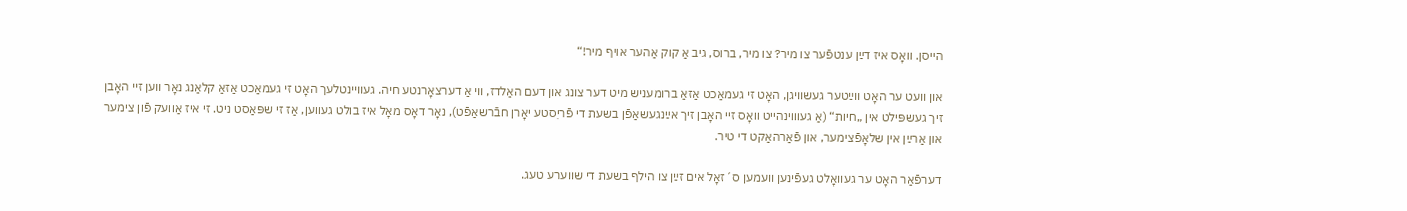הייסן. וואָס איז דײַן ענטפֿער צו מיר? צו מיר, ברוס, גיב אַ קוק אַהער אויף מיר!“

און וועט ער האָט ווײַטער געשוויגן, האָט זי געמאַכט אַזאַ ברומעניש מיט דער צונג און דעם האַלדז, ווי אַ דערצאָרנטע חיה. געוויינטלעך האָט זי געמאַכט אַזאַ קלאַנג נאָר ווען זיי האָבן זיך געשפּילט אין „חיות“ (אַ געוווינהייט וואָס זיי האָבן זיך אײַנגעשאַפֿן בשעת די פֿריִסטע יאָרן חבֿרשאַפֿט), נאָר דאָס מאָל איז בולט געווען, אַז זי שפּאַסט ניט. זי איז אַוועק פֿון צימער און אַרײַן אין שלאָפֿצימער, און פֿאַרהאַקט די טיר.

דערפֿאַר האָט ער געוואָלט געפֿינען וועמען ס´זאָל אים זײַן צו הילף בשעת די שווערע טעג.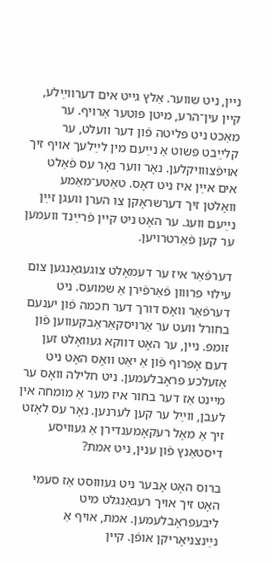ניין, ניט שווער. אַלץ גייט אים דערווײַלע, קיין עין־הרע, מיטן פּוטער אַרויף. ער מאַכט ניט פּליטה פֿון דער וועלט, ער קלײַבט פּשוט אַ נײַעם מין לײַלעך אויף זיך אויפֿצוּוויקלען. נאָר ווער נאָר עס פֿאַלט אים אײַן איז ניט דאָס. טאַטע־מאַמע וואָלטן זיך דערשראָקן צו הערן וועגן זײַן נײַעם וועג. ער האָט ניט קיין פֿרײַנד וועמען ער קען פֿאַרטרויען.

דערפֿאַר איז ער דעמאָלט צוגעגאַנגען צום עילוי פּרוּוון פֿאַרפֿירן אַ שמועס. ניט דערפֿאַר וואָס דורך דער חכמה פֿון יענעם בחורל וועט ער אַרויסקאַראַבקעווען פֿון זומפּ. ניין, ער האָט דווקא געוואָלט זען דעם אָפּרוף פֿון אַ יאַט וואָס האָט ניט אַזעלכע פּראָבלעמען. ניט חלילה וואָס ער מיינט אַז דער בחור איז מער אַ מומחה אין לעבן, ווײַל ער קען לערנען. נאָר עס לאָזט זיך אַ מאָל רעקאָמענדירן אַ געוויסע דיסטאַנץ פֿון ענין, ניט אמת?

ברוס האָט אָבער ניט געוווּסט אַז סעמי האָט זיך אויך רעגאַנגלט מיט ליבעפּראָבלעמען. אמת, אויף אַ נײַנצניאָריקן אופֿן. קיין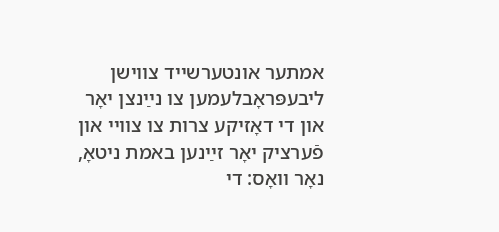אמתער אונטערשייד צווישן ליבעפּראָבלעמען צו נײַנצן יאָר און די דאָזיקע צרות צו צוויי און פֿערציק יאָר זײַנען באמת ניטאָ, נאָר וואָס: די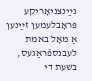נײַנצניאָריקע פּראָבלעמען זײַנען אַ מאָל באמת לעבנספֿראַגעס, בשעת די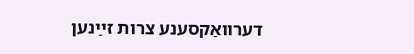דערוואַקסענע צרות זײַנען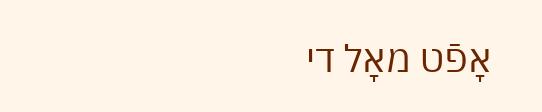אָפֿט מאָל די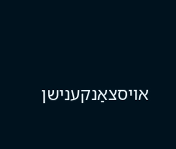אויסצאַנקענישן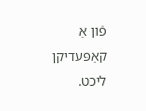פֿון אַ קאַפּעדיקן ליכט.